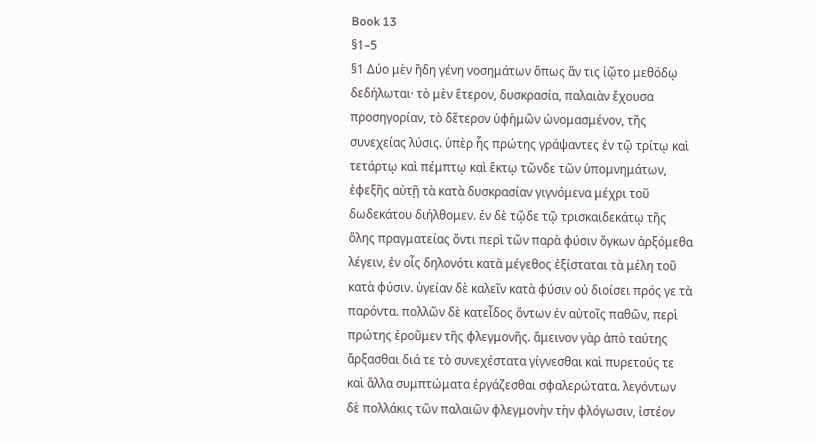Book 13
§1–5
§1 Δύο μὲν ἤδη γένη νοσημάτων ὅπως ἄν τις ἰῷτο μεθόδῳ δεδήλωται· τὸ μὲν ἕτερον, δυσκρασία, παλαιὰν ἔχουσα προσηγορίαν, τὸ δἕτερον ὑφἡμῶν ὠνομασμένον, τῆς συνεχείας λύσις. ὑπὲρ ἧς πρώτης γράψαντες ἐν τῷ τρίτῳ καὶ τετάρτῳ καὶ πέμπτῳ καὶ ἕκτῳ τῶνδε τῶν ὑπομνημάτων, ἐφεξῆς αὐτῇ τὰ κατὰ δυσκρασίαν γιγνόμενα μέχρι τοῦ δωδεκάτου διήλθομεν. ἐν δὲ τῷδε τῷ τρισκαιδεκάτῳ τῆς ὅλης πραγματείας ὄντι περὶ τῶν παρὰ φύσιν ὄγκων ἀρξόμεθα λέγειν, ἐν οἷς δηλονότι κατὰ μέγεθος ἐξίσταται τὰ μέλη τοῦ κατὰ φύσιν. ὑγείαν δὲ καλεῖν κατὰ φύσιν οὐ διοίσει πρός γε τὰ παρόντα. πολλῶν δὲ κατεἶδος ὄντων ἐν αὐτοῖς παθῶν, περὶ πρώτης ἐροῦμεν τῆς φλεγμονῆς. ἄμεινον γὰρ ἀπὸ ταύτης ἄρξασθαι διά τε τὸ συνεχέστατα γίγνεσθαι καὶ πυρετούς τε καὶ ἄλλα συμπτώματα ἐργάζεσθαι σφαλερώτατα. λεγόντων δὲ πολλάκις τῶν παλαιῶν φλεγμονὴν τὴν φλόγωσιν, ἰστέον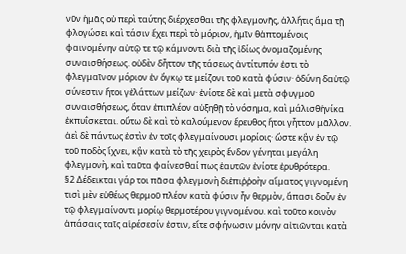νῦν ἡμᾶς οὐ περὶ ταύτης διέρχεσθαι τῆς φλεγμονῆς, ἀλλἥτις ἅμα τῇ φλογώσει καὶ τάσιν ἔχει περὶ τὸ μόριον, ἡμῖν θἁπτομένοις φαινομένην αὐτῷ τε τῷ κάμνοντι διὰ τῆς ἰδίως ὀνομαζομένης συναισθήσεως. οὐδὲν δἧττον τῆς τάσεως ἀντίτυπόν ἐστι τὸ φλεγμαῖνον μόριον ἐν ὄγκῳ τε μείζονι τοῦ κατὰ φύσιν· ὀδύνη δαὐτῷ σύνεστιν ἤτοι γἐλάττων μείζων· ἐνίοτε δὲ καὶ μετὰ σφυγμοῦ συναισθήσεως, ὅταν ἐπιπλέον αὐξηθῇ τὸ νόσημα, καὶ μάλισθἡνίκα ἐκπυΐσκεται. οὕτω δὲ καὶ τὸ καλούμενον ἔρευθος ἤτοι γἧττον μᾶλλον. ἀεὶ δὲ πάντως ἐστὶν ἐν τοῖς φλεγμαίνουσι μορίοις· ὥστε κᾂν ἐν τῷ τοῦ ποδὸς ἴχνει, κᾂν κατὰ τὸ τῆς χειρὸς ἔνδον γένηται μεγάλη φλεγμονὴ, καὶ ταῦτα φαίνεσθαί πως ἑαυτῶν ἐνίοτε ἐρυθρότερα.
§2 Δέδεικται γάρ τοι πᾶσα φλεγμονὴ διἐπιῤῥοὴν αἵματος γιγνομένη τισὶ μὲν εὐθέως θερμοῦ πλέον κατὰ φύσιν ἦν θερμὸν, ἅπασι δοὖν ἐν τῷ φλεγμαίνοντι μορίῳ θερμοτέρου γιγνομένου. καὶ τοῦτο κοινὸν ἁπάσαις ταῖς αἱρέσεσίν ἐστιν, εἴτε σφήνωσιν μόνην αἰτιῶνται κατὰ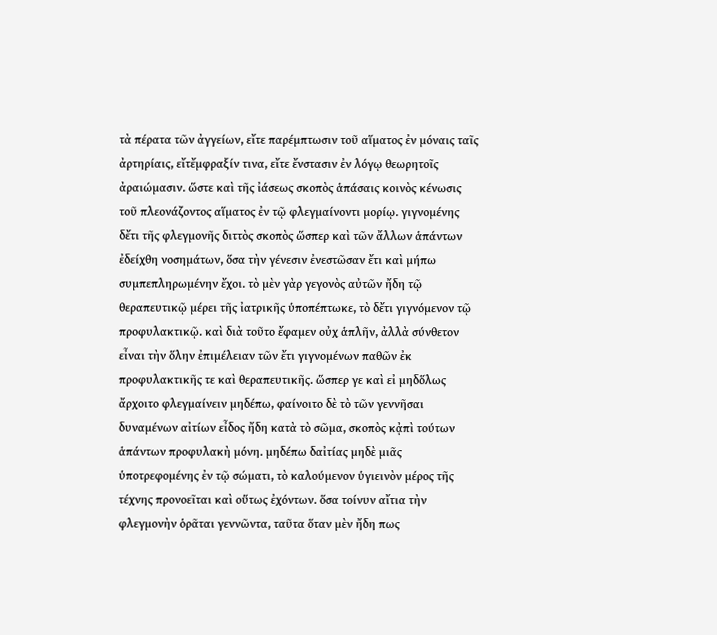τὰ πέρατα τῶν ἀγγείων, εἴτε παρέμπτωσιν τοῦ αἵματος ἐν μόναις ταῖς ἀρτηρίαις, εἴτἔμφραξίν τινα, εἴτε ἔνστασιν ἐν λόγῳ θεωρητοῖς ἀραιώμασιν. ὥστε καὶ τῆς ἰάσεως σκοπὸς ἁπάσαις κοινὸς κένωσις τοῦ πλεονάζοντος αἵματος ἐν τῷ φλεγμαίνοντι μορίῳ. γιγνομένης δἔτι τῆς φλεγμονῆς διττὸς σκοπὸς ὥσπερ καὶ τῶν ἄλλων ἁπάντων ἐδείχθη νοσημάτων, ὅσα τὴν γένεσιν ἐνεστῶσαν ἔτι καὶ μήπω συμπεπληρωμένην ἔχοι. τὸ μὲν γὰρ γεγονὸς αὐτῶν ἤδη τῷ θεραπευτικῷ μέρει τῆς ἰατρικῆς ὑποπέπτωκε, τὸ δἔτι γιγνόμενον τῷ προφυλακτικῷ. καὶ διὰ τοῦτο ἔφαμεν οὐχ ἁπλῆν, ἀλλὰ σύνθετον εἶναι τὴν ὅλην ἐπιμέλειαν τῶν ἔτι γιγνομένων παθῶν ἐκ προφυλακτικῆς τε καὶ θεραπευτικῆς. ὥσπερ γε καὶ εἰ μηδὅλως ἄρχοιτο φλεγμαίνειν μηδέπω, φαίνοιτο δὲ τὸ τῶν γεννῆσαι δυναμένων αἰτίων εἶδος ἤδη κατὰ τὸ σῶμα, σκοπὸς κᾀπὶ τούτων ἁπάντων προφυλακὴ μόνη. μηδέπω δαἰτίας μηδὲ μιᾶς ὑποτρεφομένης ἐν τῷ σώματι, τὸ καλούμενον ὑγιεινὸν μέρος τῆς τέχνης προνοεῖται καὶ οὕτως ἐχόντων. ὅσα τοίνυν αἴτια τὴν φλεγμονὴν ὁρᾶται γεννῶντα, ταῦτα ὅταν μὲν ἤδη πως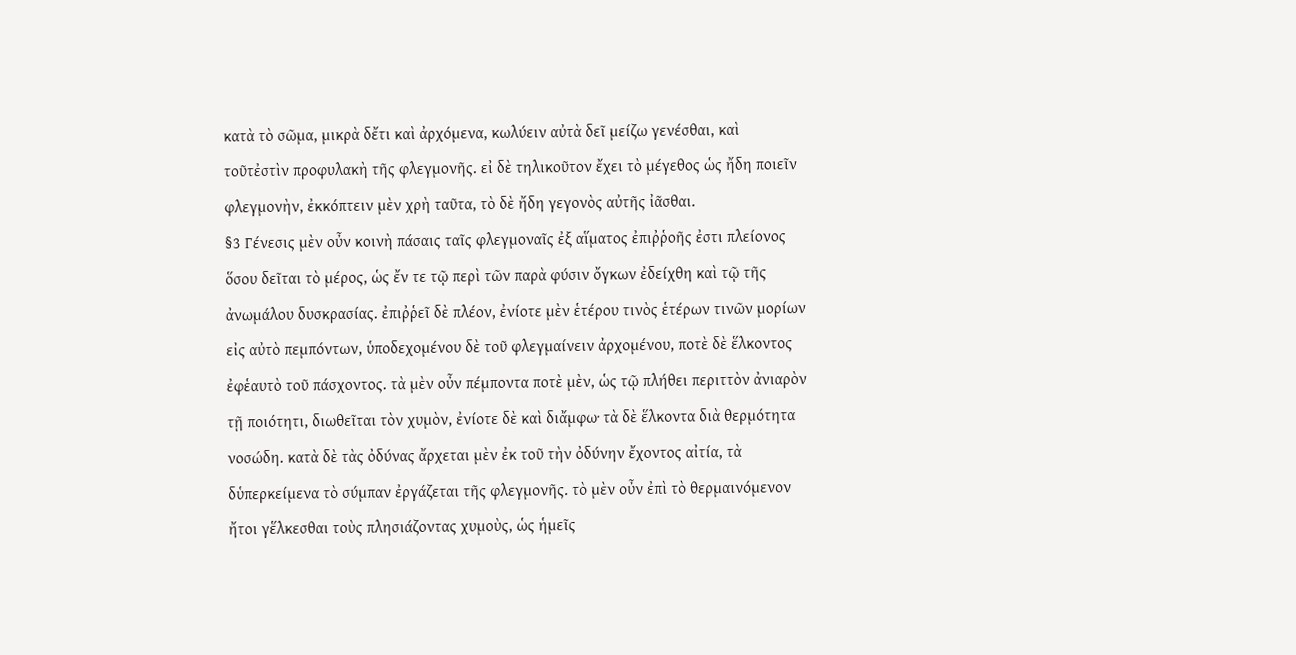κατὰ τὸ σῶμα, μικρὰ δἔτι καὶ ἀρχόμενα, κωλύειν αὐτὰ δεῖ μείζω γενέσθαι, καὶ τοῦτἐστὶν προφυλακὴ τῆς φλεγμονῆς. εἰ δὲ τηλικοῦτον ἔχει τὸ μέγεθος ὡς ἤδη ποιεῖν φλεγμονὴν, ἐκκόπτειν μὲν χρὴ ταῦτα, τὸ δὲ ἤδη γεγονὸς αὐτῆς ἰᾶσθαι.
§3 Γένεσις μὲν οὖν κοινὴ πάσαις ταῖς φλεγμοναῖς ἐξ αἵματος ἐπιῤῥοῆς ἐστι πλείονος ὅσου δεῖται τὸ μέρος, ὡς ἔν τε τῷ περὶ τῶν παρὰ φύσιν ὄγκων ἐδείχθη καὶ τῷ τῆς ἀνωμάλου δυσκρασίας. ἐπιῤῥεῖ δὲ πλέον, ἐνίοτε μὲν ἑτέρου τινὸς ἑτέρων τινῶν μορίων εἰς αὐτὸ πεμπόντων, ὑποδεχομένου δὲ τοῦ φλεγμαίνειν ἀρχομένου, ποτὲ δὲ ἕλκοντος ἐφἑαυτὸ τοῦ πάσχοντος. τὰ μὲν οὖν πέμποντα ποτὲ μὲν, ὡς τῷ πλήθει περιττὸν ἀνιαρὸν τῇ ποιότητι, διωθεῖται τὸν χυμὸν, ἐνίοτε δὲ καὶ διἄμφω· τὰ δὲ ἕλκοντα διὰ θερμότητα νοσώδη. κατὰ δὲ τὰς ὀδύνας ἄρχεται μὲν ἐκ τοῦ τὴν ὀδύνην ἔχοντος αἰτία, τὰ δὑπερκείμενα τὸ σύμπαν ἐργάζεται τῆς φλεγμονῆς. τὸ μὲν οὖν ἐπὶ τὸ θερμαινόμενον ἤτοι γἕλκεσθαι τοὺς πλησιάζοντας χυμοὺς, ὡς ἡμεῖς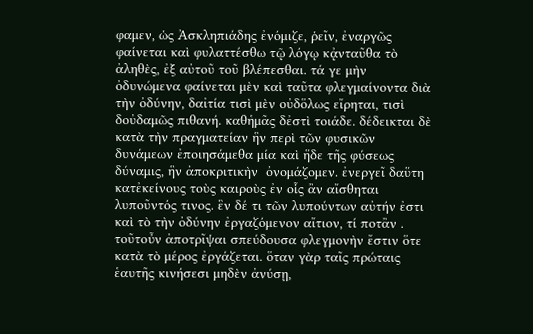φαμεν, ὡς Ἀσκληπιάδης ἐνόμιζε, ῥεῖν, ἐναργῶς φαίνεται καὶ φυλαττέσθω τῷ λόγῳ κᾀνταῦθα τὸ ἀληθὲς, ἐξ αὐτοῦ τοῦ βλέπεσθαι. τά γε μὴν ὀδυνώμενα φαίνεται μὲν καὶ ταῦτα φλεγμαίνοντα διὰ τὴν ὀδύνην, δαἰτία τισὶ μὲν οὐδὅλως εἴρηται, τισὶ δοὐδαμῶς πιθανή. καθἡμᾶς δἐστὶ τοιάδε. δέδεικται δὲ κατὰ τὴν πραγματείαν ἣν περὶ τῶν φυσικῶν δυνάμεων ἐποιησάμεθα μία καὶ ἥδε τῆς φύσεως δύναμις, ἣν ἀποκριτικὴν  ὀνομάζομεν. ἐνεργεῖ δαὕτη κατἐκείνους τοὺς καιροὺς ἐν οἷς ἂν αἴσθηται λυποῦντός τινος. ἓν δέ τι τῶν λυπούντων αὐτήν ἐστι καὶ τὸ τὴν ὀδύνην ἐργαζόμενον αἴτιον, τί ποτἂν . τοῦτοὖν ἀποτρῖψαι σπεύδουσα φλεγμονὴν ἔστιν ὅτε κατὰ τὸ μέρος ἐργάζεται. ὅταν γὰρ ταῖς πρώταις ἑαυτῆς κινήσεσι μηδὲν ἀνύσῃ,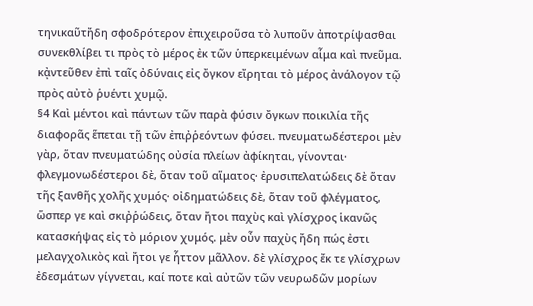τηνικαῦτἤδη σφοδρότερον ἐπιχειροῦσα τὸ λυποῦν ἀποτρίψασθαι συνεκθλίβει τι πρὸς τὸ μέρος ἐκ τῶν ὑπερκειμένων αἷμα καὶ πνεῦμα. κᾀντεῦθεν ἐπὶ ταῖς ὀδύναις εἰς ὄγκον εἴρηται τὸ μέρος ἀνάλογον τῷ πρὸς αὐτὸ ῥυέντι χυμῷ.
§4 Καὶ μέντοι καὶ πάντων τῶν παρὰ φύσιν ὄγκων ποικιλία τῆς διαφορᾶς ἕπεται τῇ τῶν ἐπιῤῥεόντων φύσει. πνευματωδέστεροι μὲν γὰρ, ὅταν πνευματώδης οὐσία πλείων ἀφίκηται, γίνονται· φλεγμονωδέστεροι δὲ, ὅταν τοῦ αἵματος· ἐρυσιπελατώδεις δὲ ὅταν τῆς ξανθῆς χολῆς χυμός· οἰδηματώδεις δὲ, ὅταν τοῦ φλέγματος, ὥσπερ γε καὶ σκιῤῥώδεις, ὅταν ἤτοι παχὺς καὶ γλίσχρος ἱκανῶς κατασκήψας εἰς τὸ μόριον χυμός. μὲν οὖν παχὺς ἤδη πώς ἐστι μελαγχολικὸς καὶ ἤτοι γε ἧττον μᾶλλον. δὲ γλίσχρος ἔκ τε γλίσχρων ἐδεσμάτων γίγνεται, καί ποτε καὶ αὐτῶν τῶν νευρωδῶν μορίων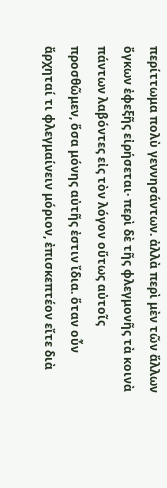περίττωμα πολὺ γεννησάντων. ἀλλὰ περὶ μὲν τῶν ἄλλων ὄγκων ἐφεξῆς εἰρήσεται· περὶ δὲ τῆς φλεγμονῆς τὰ κοινὰ πάντων λαβόντες εἰς τὸν λόγον οὕτως αὐτοῖς προσθῶμεν, ὅσα μόνης αὐτῆς ἐστιν ἴδια. ὅταν οὖν ἄρχηταί τι φλεγμαίνειν μόριον, ἐπισκεπτέον εἴτε διὰ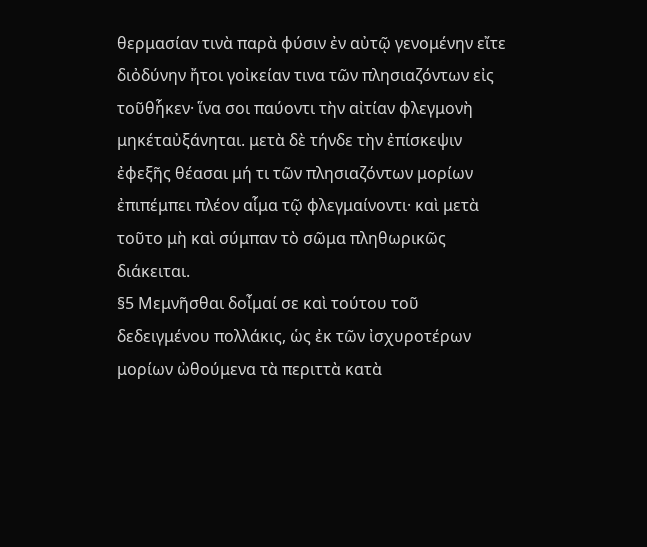θερμασίαν τινὰ παρὰ φύσιν ἐν αὐτῷ γενομένην εἴτε διὀδύνην ἤτοι γοἰκείαν τινα τῶν πλησιαζόντων εἰς τοῦθἧκεν· ἵνα σοι παύοντι τὴν αἰτίαν φλεγμονὴ μηκέταὐξάνηται. μετὰ δὲ τήνδε τὴν ἐπίσκεψιν ἐφεξῆς θέασαι μή τι τῶν πλησιαζόντων μορίων ἐπιπέμπει πλέον αἷμα τῷ φλεγμαίνοντι· καὶ μετὰ τοῦτο μὴ καὶ σύμπαν τὸ σῶμα πληθωρικῶς διάκειται.
§5 Μεμνῆσθαι δοἶμαί σε καὶ τούτου τοῦ δεδειγμένου πολλάκις, ὡς ἐκ τῶν ἰσχυροτέρων μορίων ὠθούμενα τὰ περιττὰ κατὰ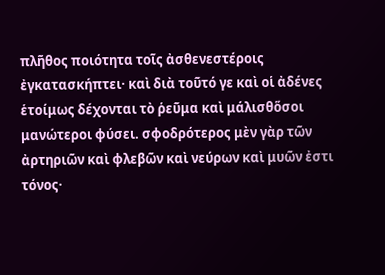πλῆθος ποιότητα τοῖς ἀσθενεστέροις ἐγκατασκήπτει· καὶ διὰ τοῦτό γε καὶ οἱ ἀδένες ἑτοίμως δέχονται τὸ ῥεῦμα καὶ μάλισθὅσοι μανώτεροι φύσει. σφοδρότερος μὲν γὰρ τῶν ἀρτηριῶν καὶ φλεβῶν καὶ νεύρων καὶ μυῶν ἐστι τόνος·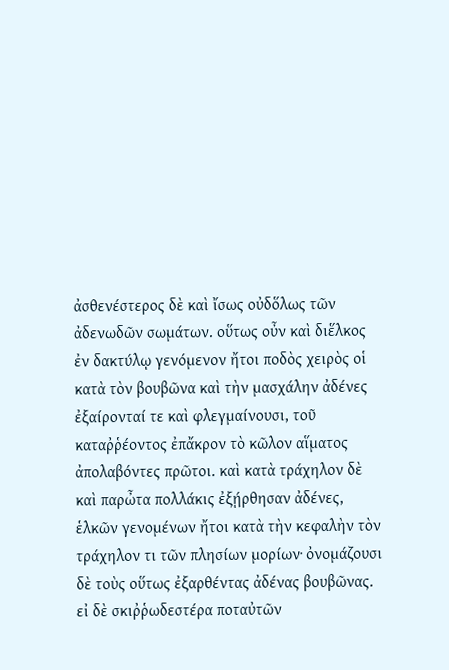ἀσθενέστερος δὲ καὶ ἴσως οὐδὅλως τῶν ἀδενωδῶν σωμάτων. οὕτως οὖν καὶ διἕλκος ἐν δακτύλῳ γενόμενον ἤτοι ποδὸς χειρὸς οἱ κατὰ τὸν βουβῶνα καὶ τὴν μασχάλην ἀδένες ἐξαίρονταί τε καὶ φλεγμαίνουσι, τοῦ καταῤῥέοντος ἐπἄκρον τὸ κῶλον αἵματος ἀπολαβόντες πρῶτοι. καὶ κατὰ τράχηλον δὲ καὶ παρὦτα πολλάκις ἐξῄρθησαν ἀδένες, ἑλκῶν γενομένων ἤτοι κατὰ τὴν κεφαλὴν τὸν τράχηλον τι τῶν πλησίων μορίων· ὀνομάζουσι δὲ τοὺς οὕτως ἐξαρθέντας ἀδένας βουβῶνας. εἰ δὲ σκιῤῥωδεστέρα ποταὐτῶν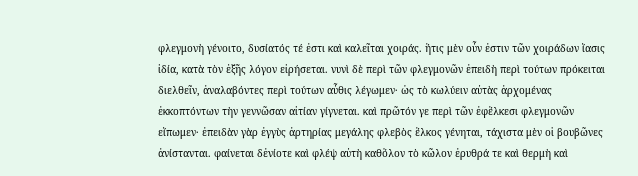φλεγμονὴ γένοιτο, δυσίατός τέ ἐστι καὶ καλεῖται χοιράς. ἥτις μὲν οὖν ἐστιν τῶν χοιράδων ἴασις ἰδία, κατὰ τὸν ἑξῆς λόγον εἰρήσεται. νυνὶ δὲ περὶ τῶν φλεγμονῶν ἐπειδὴ περὶ τούτων πρόκειται διελθεῖν, ἀναλαβόντες περὶ τούτων αὖθις λέγωμεν· ὡς τὸ κωλύειν αὐτὰς ἀρχομένας ἐκκοπτόντων τὴν γεννῶσαν αἰτίαν γίγνεται. καὶ πρῶτόν γε περὶ τῶν ἐφἕλκεσι φλεγμονῶν εἴπωμεν· ἐπειδὰν γὰρ ἐγγὺς ἀρτηρίας μεγάλης φλεβὸς ἕλκος γένηται, τάχιστα μὲν οἱ βουβῶνες ἀνίστανται. φαίνεται δἐνίοτε καὶ φλέψ αὐτὴ καθὅλον τὸ κῶλον ἐρυθρά τε καὶ θερμὴ καὶ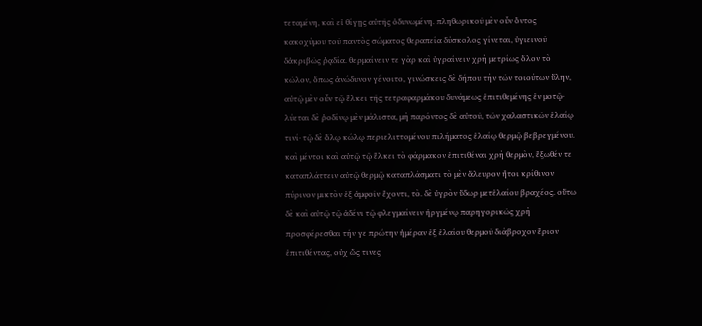τεταμένη, καὶ εἰ θίγῃς αὐτῆς ὀδυνωμένη. πληθωρικοῦ μὲν οὖν ὄντος κακοχύμου τοῦ παντὸς σώματος θεραπεία δύσκολος γίνεται, ὑγιεινοῦ δἀκριβῶς ῥᾳδία. θερμαίνειν τε γὰρ καὶ ὑγραίνειν χρὴ μετρίως ὅλον τὸ κῶλον, ὅπως ἀνώδυνον γένοιτο, γινώσκεις δὲ δήπου τὴν τῶν τοιούτων ὕλην, αὐτῷ μὲν οὖν τῷ ἕλκει τῆς τετραφαρμάκου δυνάμεως ἐπιτιθεμένης ἐν μοτῷ· λύεται δὲ ῥοδίνῳ μὲν μάλιστα, μὴ παρόντος δὲ αὐτοῦ, τῶν χαλαστικῶν ἐλαίῳ τινί· τῷ δὲ ὅλῳ κώλῳ περιελιττομένου πιλήματος ἐλαίῳ θερμῷ βεβρεγμένου. καὶ μέντοι καὶ αὐτῷ τῷ ἕλκει τὸ φάρμακον ἐπιτιθέναι χρὴ θερμὸν, ἔξωθέν τε καταπλάττειν αὐτῷ θερμῷ καταπλάσματι τὸ μὲν ἄλευρον ἤτοι κρίθινον πύρινον μικτὸν ἐξ ἀμφοῖν ἔχοντι, τὸ. δὲ ὑγρὸν ὕδωρ μετἐλαίου βραχέος. οὕτω δὲ καὶ αὐτῷ τῷ ἀδένι τῷ φλεγμαίνειν ἠργμένῳ παρηγορικῶς χρὴ προσφέρεσθαι τήν γε πρώτην ἡμέραν ἐξ ἐλαίου θερμοῦ διάβροχον ἔριον ἐπιτιθέντας, οὐχ ὥς τινες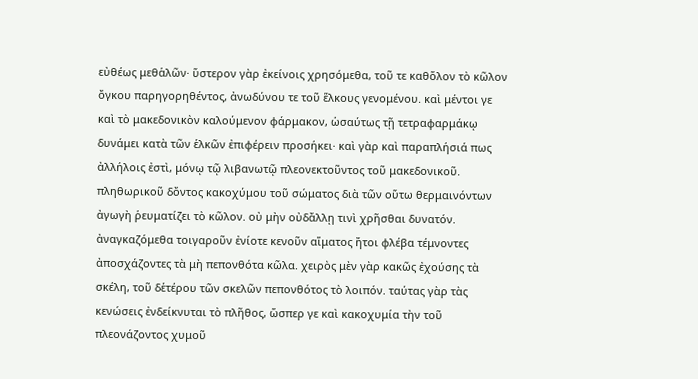εὐθέως μεθἁλῶν· ὕστερον γὰρ ἐκείνοις χρησόμεθα, τοῦ τε καθὅλον τὸ κῶλον ὄγκου παρηγορηθέντος, ἀνωδύνου τε τοῦ ἕλκους γενομένου. καὶ μέντοι γε καὶ τὸ μακεδονικὸν καλούμενον φάρμακον, ὡσαύτως τῇ τετραφαρμάκῳ δυνάμει κατὰ τῶν ἑλκῶν ἐπιφέρειν προσήκει· καὶ γὰρ καὶ παραπλήσιά πως ἀλλήλοις ἐστὶ, μόνῳ τῷ λιβανωτῷ πλεονεκτοῦντος τοῦ μακεδονικοῦ. πληθωρικοῦ δὄντος κακοχύμου τοῦ σώματος διὰ τῶν οὕτω θερμαινόντων ἀγωγὴ ῥευματίζει τὸ κῶλον. οὐ μὴν οὐδἄλλῃ τινὶ χρῆσθαι δυνατόν. ἀναγκαζόμεθα τοιγαροῦν ἐνίοτε κενοῦν αἵματος ἤτοι φλέβα τέμνοντες ἀποσχάζοντες τὰ μὴ πεπονθότα κῶλα. χειρὸς μὲν γὰρ κακῶς ἐχούσης τὰ σκέλη, τοῦ δἑτέρου τῶν σκελῶν πεπονθότος τὸ λοιπόν. ταύτας γὰρ τὰς κενώσεις ἐνδείκνυται τὸ πλῆθος, ὥσπερ γε καὶ κακοχυμία τὴν τοῦ πλεονάζοντος χυμοῦ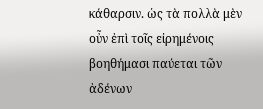κάθαρσιν. ὡς τὰ πολλὰ μὲν οὖν ἐπὶ τοῖς εἰρημένοις βοηθήμασι παύεται τῶν ἀδένων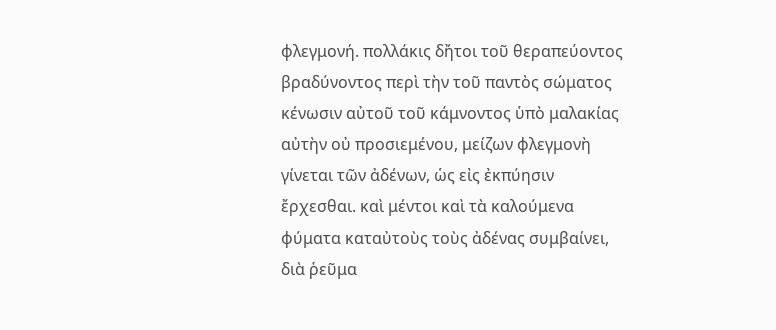φλεγμονή. πολλάκις δἤτοι τοῦ θεραπεύοντος βραδύνοντος περὶ τὴν τοῦ παντὸς σώματος κένωσιν αὐτοῦ τοῦ κάμνοντος ὑπὸ μαλακίας αὐτὴν οὐ προσιεμένου, μείζων φλεγμονὴ  γίνεται τῶν ἀδένων, ὡς εἰς ἐκπύησιν ἔρχεσθαι. καὶ μέντοι καὶ τὰ καλούμενα φύματα καταὐτοὺς τοὺς ἀδένας συμβαίνει, διὰ ῥεῦμα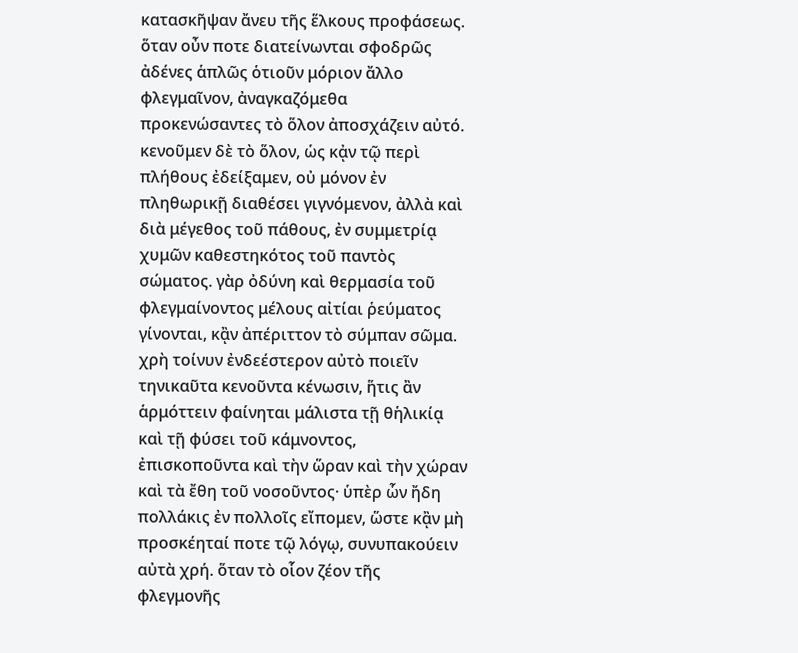κατασκῆψαν ἄνευ τῆς ἕλκους προφάσεως. ὅταν οὖν ποτε διατείνωνται σφοδρῶς ἀδένες ἁπλῶς ὁτιοῦν μόριον ἄλλο φλεγμαῖνον, ἀναγκαζόμεθα προκενώσαντες τὸ ὅλον ἀποσχάζειν αὐτό. κενοῦμεν δὲ τὸ ὅλον, ὡς κᾀν τῷ περὶ πλήθους ἐδείξαμεν, οὐ μόνον ἐν πληθωρικῇ διαθέσει γιγνόμενον, ἀλλὰ καὶ διὰ μέγεθος τοῦ πάθους, ἐν συμμετρίᾳ χυμῶν καθεστηκότος τοῦ παντὸς σώματος. γὰρ ὀδύνη καὶ θερμασία τοῦ φλεγμαίνοντος μέλους αἰτίαι ῥεύματος γίνονται, κᾂν ἀπέριττον τὸ σύμπαν σῶμα. χρὴ τοίνυν ἐνδεέστερον αὐτὸ ποιεῖν τηνικαῦτα κενοῦντα κένωσιν, ἥτις ἂν ἁρμόττειν φαίνηται μάλιστα τῇ θἡλικίᾳ καὶ τῇ φύσει τοῦ κάμνοντος, ἐπισκοποῦντα καὶ τὴν ὥραν καὶ τὴν χώραν καὶ τὰ ἔθη τοῦ νοσοῦντος· ὑπὲρ ὧν ἤδη πολλάκις ἐν πολλοῖς εἴπομεν, ὥστε κᾂν μὴ προσκέηταί ποτε τῷ λόγῳ, συνυπακούειν αὐτὰ χρή. ὅταν τὸ οἷον ζέον τῆς φλεγμονῆς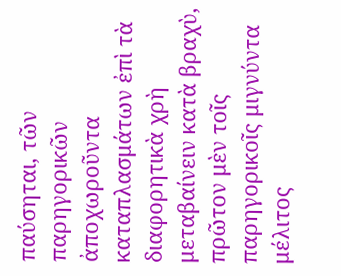παύσηται, τῶν παρηγορικῶν ἀποχωροῦντα καταπλασμάτων ἐπὶ τὰ διαφορητικὰ χρὴ μεταβαίνειν κατὰ βραχὺ, πρῶτον μὲν τοῖς παρηγορικοῖς μιγνύντα μέλιτος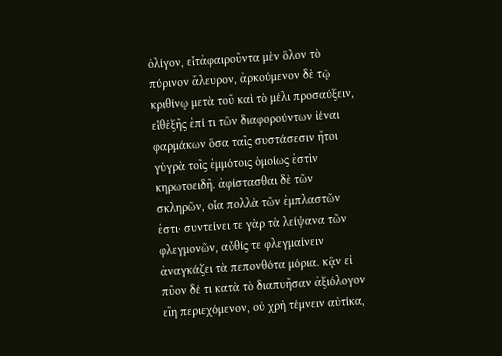ὀλίγον, εἶτἀφαιροῦντα μὲν ὅλον τὸ πύρινον ἄλευρον, ἀρκούμενον δὲ τῷ κριθίνῳ μετὰ τοῦ καὶ τὸ μέλι προσαύξειν, εἶθἑξῆς ἐπί τι τῶν διαφορούντων ἰέναι φαρμάκων ὅσα ταῖς συστάσεσιν ἤτοι γὑγρὰ τοῖς ἐμμότοις ὁμοίως ἐστὶν κηρωτοειδῆ. ἀφίστασθαι δὲ τῶν σκληρῶν, οἷα πολλὰ τῶν ἐμπλαστῶν ἐστι· συντείνει τε γὰρ τὰ λείψανα τῶν φλεγμονῶν, αὖθίς τε φλεγμαίνειν ἀναγκάζει τὰ πεπονθότα μόρια. κᾂν εἰ πῦον δέ τι κατὰ τὸ διαπυῆσαν ἀξιόλογον εἴη περιεχόμενον, οὐ χρὴ τέμνειν αὐτίκα,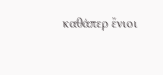καθάπερ ἔνιοι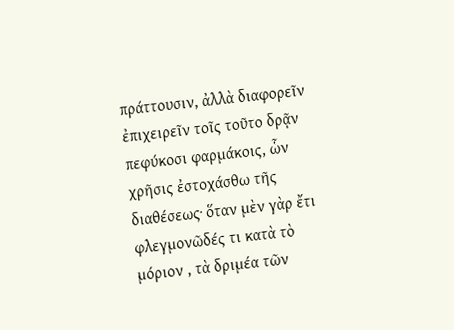πράττουσιν, ἀλλὰ διαφορεῖν ἐπιχειρεῖν τοῖς τοῦτο δρᾷν πεφύκοσι φαρμάκοις, ὧν χρῆσις ἐστοχάσθω τῆς διαθέσεως· ὅταν μὲν γὰρ ἔτι φλεγμονῶδές τι κατὰ τὸ μόριον , τὰ δριμέα τῶν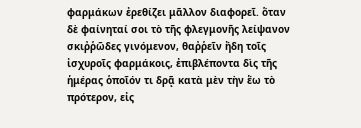φαρμάκων ἐρεθίζει μᾶλλον διαφορεῖ. ὅταν δὲ φαίνηταί σοι τὸ τῆς φλεγμονῆς λείψανον σκιῤῥῶδες γινόμενον, θαῤῥεῖν ἤδη τοῖς ἰσχυροῖς φαρμάκοις, ἐπιβλέποντα δὶς τῆς ἡμέρας ὁποῖόν τι δρᾷ κατὰ μὲν τὴν ἕω τὸ πρότερον, εἰς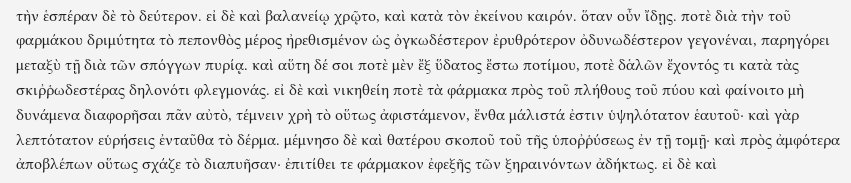τὴν ἑσπέραν δὲ τὸ δεύτερον. εἰ δὲ καὶ βαλανείῳ χρῷτο, καὶ κατὰ τὸν ἐκείνου καιρόν. ὅταν οὖν ἴδῃς. ποτὲ διὰ τὴν τοῦ φαρμάκου δριμύτητα τὸ πεπονθὸς μέρος ἠρεθισμένον ὡς ὀγκωδέστερον ἐρυθρότερον ὀδυνωδέστερον γεγονέναι, παρηγόρει μεταξὺ τῇ διὰ τῶν σπόγγων πυρίᾳ. καὶ αὕτη δέ σοι ποτὲ μὲν ἔξ ὕδατος ἔστω ποτίμου, ποτὲ δἁλῶν ἔχοντός τι κατὰ τὰς σκιῤῥωδεστέρας δηλονότι φλεγμονάς. εἰ δὲ καὶ νικηθείη ποτὲ τὰ φάρμακα πρὸς τοῦ πλήθους τοῦ πύου καὶ φαίνοιτο μὴ δυνάμενα διαφορῆσαι πᾶν αὐτὸ, τέμνειν χρὴ τὸ οὕτως ἀφιστάμενον, ἔνθα μάλιστά ἐστιν ὑψηλότατον ἑαυτοῦ· καὶ γὰρ λεπτότατον εὑρήσεις ἐνταῦθα τὸ δέρμα. μέμνησο δὲ καὶ θατέρου σκοποῦ τοῦ τῆς ὑποῤῥύσεως ἐν τῇ τομῇ· καὶ πρὸς ἀμφότερα ἀποβλέπων οὕτως σχάζε τὸ διαπυῆσαν· ἐπιτίθει τε φάρμακον ἐφεξῆς τῶν ξηραινόντων ἀδήκτως. εἰ δὲ καὶ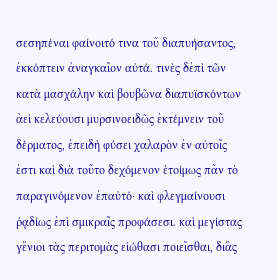σεσηπέναι φαίνοιτό τινα τοῦ διαπυήσαντος, ἐκκόπτειν ἀναγκαῖον αὐτά. τινὲς δἐπὶ τῶν κατὰ μασχάλην καὶ βουβῶνα διαπυϊσκόντων ἀεὶ κελεύουσι μυρσινοειδῶς ἐκτέμνειν τοῦ δέρματος, ἐπειδὴ φύσει χαλαρὸν ἐν αὐτοῖς ἐστι καὶ διὰ τοῦτο δεχόμενον ἑτοίμως πᾶν τὸ παραγινόμενον ἐπαὐτό· καὶ φλεγμαίνουσι ῥᾳδίως ἐπὶ σμικραῖς προφάσεσι. καὶ μεγίστας γἔνιοι τὰς περιτομὰς εἰώθασι ποιεῖσθαι, διἃς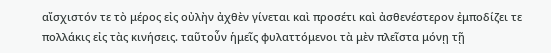αἴσχιστόν τε τὸ μέρος εἰς οὐλὴν ἀχθὲν γίνεται καὶ προσέτι καὶ ἀσθενέστερον ἐμποδίζει τε πολλάκις εἰς τὰς κινήσεις. ταῦτοὖν ἡμεῖς φυλαττόμενοι τὰ μὲν πλεῖστα μόνῃ τῇ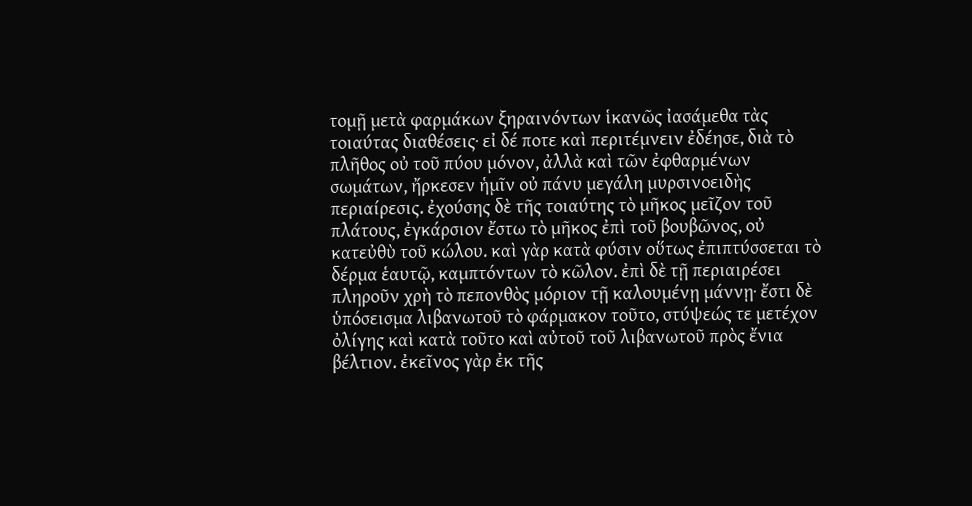τομῇ μετὰ φαρμάκων ξηραινόντων ἱκανῶς ἰασάμεθα τὰς τοιαύτας διαθέσεις· εἰ δέ ποτε καὶ περιτέμνειν ἐδέησε, διὰ τὸ πλῆθος οὐ τοῦ πύου μόνον, ἀλλὰ καὶ τῶν ἐφθαρμένων σωμάτων, ἤρκεσεν ἡμῖν οὐ πάνυ μεγάλη μυρσινοειδὴς περιαίρεσις. ἐχούσης δὲ τῆς τοιαύτης τὸ μῆκος μεῖζον τοῦ πλάτους, ἐγκάρσιον ἔστω τὸ μῆκος ἐπὶ τοῦ βουβῶνος, οὐ κατεὐθὺ τοῦ κώλου. καὶ γὰρ κατὰ φύσιν οὕτως ἐπιπτύσσεται τὸ δέρμα ἑαυτῷ, καμπτόντων τὸ κῶλον. ἐπὶ δὲ τῇ περιαιρέσει πληροῦν χρὴ τὸ πεπονθὸς μόριον τῇ καλουμένῃ μάννῃ· ἔστι δὲ ὑπόσεισμα λιβανωτοῦ τὸ φάρμακον τοῦτο, στύψεώς τε μετέχον ὀλίγης καὶ κατὰ τοῦτο καὶ αὐτοῦ τοῦ λιβανωτοῦ πρὸς ἔνια βέλτιον. ἐκεῖνος γὰρ ἐκ τῆς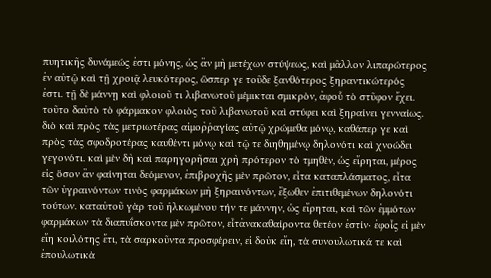πυητικῆς δυνάμεώς ἐστι μόνης, ὡς ἂν μὴ μετέχων στύψεως, καὶ μᾶλλον λιπαρώτερος ἐν αὐτῷ καὶ τῇ χροιᾷ λευκότερος, ὥσπερ γε τοῦδε ξανθότερος ξηραντικώτερός ἐστι. τῇ δὲ μάννῃ καὶ φλοιοῦ τι λιβανωτοῦ μέμικται σμικρὸν, ἀφοὗ τὸ στῦφον ἔχει. τοῦτο δαὐτὸ τὸ φάρμακον φλοιὸς τοῦ λιβανωτοῦ καὶ στύφει καὶ ξηραίνει γενναίως. διὸ καὶ πρὸς τὰς μετριωτέρας αἱμοῤῥαγίας αὐτῷ χρώμεθα μόνῳ, καθάπερ γε καὶ πρὸς τὰς σφοδροτέρας καυθέντι μόνῳ καὶ τῷ τε διηθημένῳ δηλονότι καὶ χνοώδει γεγονότι. καὶ μὲν δὴ καὶ παρηγορῆσαι χρὴ πρότερον τὸ τμηθὲν, ὡς εἴρηται, μέρος εἰς ὅσον ἂν φαίνηται δεόμενον, ἐπιβροχῆς μὲν πρῶτον, εἶτα καταπλάσματος, εἶτα τῶν ὑγραινόντων τινὸς φαρμάκων μὴ ξηραινόντων, ἔξωθεν ἐπιτιθεμένων δηλονότι τούτων. καταὐτοῦ γὰρ τοῦ ἡλκωμένου τήν τε μάννην, ὡς εἴρηται, καὶ τῶν ἐμμότων φαρμάκων τὰ διαπυΐσκοντα μὲν πρῶτον, εἶτἀνακαθαίροντα θετέον ἐστίν· ἐφοἷς εἰ μὲν εἴη κοιλότης ἔτι, τὰ σαρκοῦντα προσφέρειν, εἰ δοὐκ εἴη, τὰ συνουλωτικά τε καὶ ἐπουλωτικὰ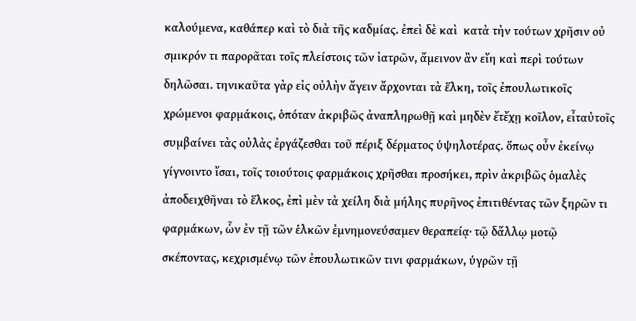καλούμενα, καθάπερ καὶ τὸ διὰ τῆς καδμίας. ἐπεὶ δὲ καὶ  κατὰ τὴν τούτων χρῆσιν οὐ σμικρόν τι παρορᾶται τοῖς πλείστοις τῶν ἰατρῶν, ἄμεινον ἂν εἴη καὶ περὶ τούτων δηλῶσαι. τηνικαῦτα γὰρ εἰς οὐλὴν ἄγειν ἄρχονται τὰ ἕλκη, τοῖς ἐπουλωτικοῖς χρώμενοι φαρμάκοις, ὁπόταν ἀκριβῶς ἀναπληρωθῇ καὶ μηδὲν ἔτἔχῃ κοῖλον, εἶταὐτοῖς συμβαίνει τὰς οὐλὰς ἐργάζεσθαι τοῦ πέριξ δέρματος ὑψηλοτέρας. ὅπως οὖν ἐκείνῳ γίγνοιντο ἴσαι, τοῖς τοιούτοις φαρμάκοις χρῆσθαι προσήκει, πρὶν ἀκριβῶς ὁμαλὲς ἀποδειχθῆναι τὸ ἕλκος, ἐπὶ μὲν τὰ χείλη διὰ μήλης πυρῆνος ἐπιτιθέντας τῶν ξηρῶν τι φαρμάκων, ὧν ἐν τῇ τῶν ἑλκῶν ἐμνημονεύσαμεν θεραπείᾳ· τῷ δἄλλῳ μοτῷ σκέποντας, κεχρισμένῳ τῶν ἐπουλωτικῶν τινι φαρμάκων, ὑγρῶν τῇ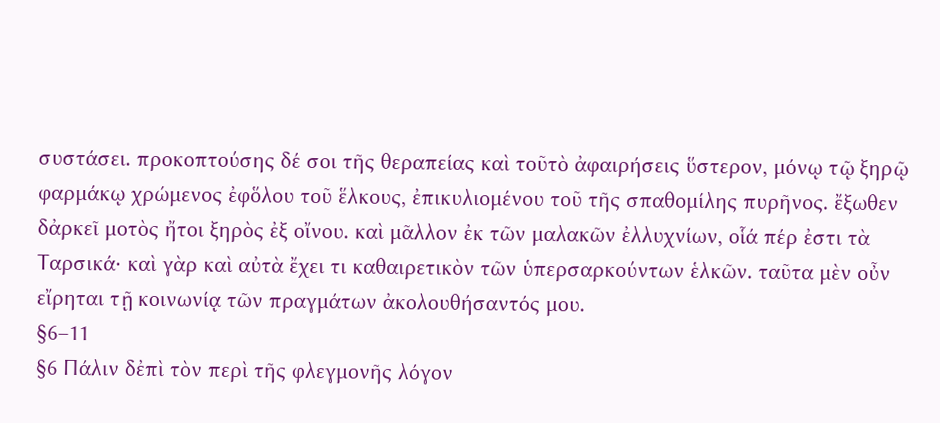συστάσει. προκοπτούσης δέ σοι τῆς θεραπείας καὶ τοῦτὸ ἀφαιρήσεις ὕστερον, μόνῳ τῷ ξηρῷ φαρμάκῳ χρώμενος ἐφὅλου τοῦ ἕλκους, ἐπικυλιομένου τοῦ τῆς σπαθομίλης πυρῆνος. ἔξωθεν δἀρκεῖ μοτὸς ἤτοι ξηρὸς ἐξ οἴνου. καὶ μᾶλλον ἐκ τῶν μαλακῶν ἐλλυχνίων, οἷά πέρ ἐστι τὰ Ταρσικά· καὶ γὰρ καὶ αὐτὰ ἔχει τι καθαιρετικὸν τῶν ὑπερσαρκούντων ἑλκῶν. ταῦτα μὲν οὖν εἴρηται τῇ κοινωνίᾳ τῶν πραγμάτων ἀκολουθήσαντός μου.
§6–11
§6 Πάλιν δἐπὶ τὸν περὶ τῆς φλεγμονῆς λόγον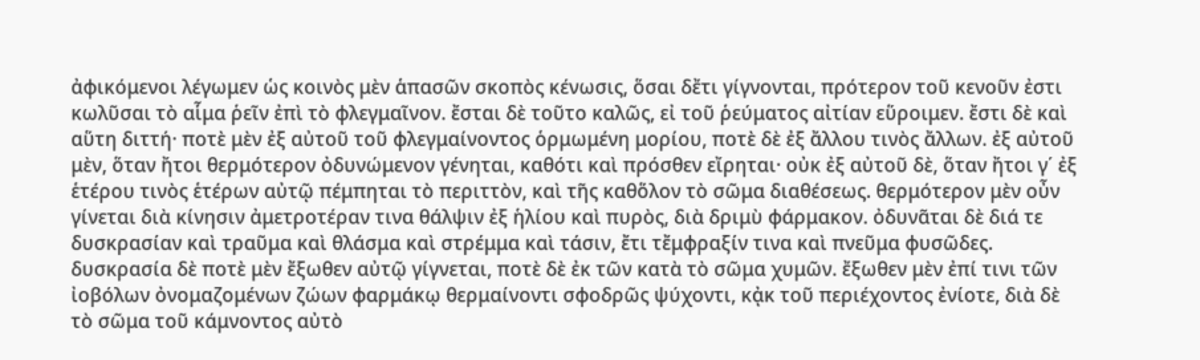ἀφικόμενοι λέγωμεν ὡς κοινὸς μὲν ἁπασῶν σκοπὸς κένωσις, ὅσαι δἔτι γίγνονται, πρότερον τοῦ κενοῦν ἐστι κωλῦσαι τὸ αἷμα ῥεῖν ἐπὶ τὸ φλεγμαῖνον. ἔσται δὲ τοῦτο καλῶς, εἰ τοῦ ῥεύματος αἰτίαν εὕροιμεν. ἔστι δὲ καὶ αὕτη διττή· ποτὲ μὲν ἐξ αὐτοῦ τοῦ φλεγμαίνοντος ὁρμωμένη μορίου, ποτὲ δὲ ἐξ ἄλλου τινὸς ἄλλων. ἐξ αὐτοῦ μὲν, ὅταν ἤτοι θερμότερον ὀδυνώμενον γένηται, καθότι καὶ πρόσθεν εἴρηται· οὐκ ἐξ αὐτοῦ δὲ, ὅταν ἤτοι γ΄ ἐξ ἑτέρου τινὸς ἑτέρων αὐτῷ πέμπηται τὸ περιττὸν, καὶ τῆς καθὅλον τὸ σῶμα διαθέσεως. θερμότερον μὲν οὖν γίνεται διὰ κίνησιν ἀμετροτέραν τινα θάλψιν ἐξ ἡλίου καὶ πυρὸς, διὰ δριμὺ φάρμακον. ὀδυνᾶται δὲ διά τε δυσκρασίαν καὶ τραῦμα καὶ θλάσμα καὶ στρέμμα καὶ τάσιν, ἔτι τἔμφραξίν τινα καὶ πνεῦμα φυσῶδες. δυσκρασία δὲ ποτὲ μὲν ἔξωθεν αὐτῷ γίγνεται, ποτὲ δὲ ἐκ τῶν κατὰ τὸ σῶμα χυμῶν. ἔξωθεν μὲν ἐπί τινι τῶν ἰοβόλων ὀνομαζομένων ζώων φαρμάκῳ θερμαίνοντι σφοδρῶς ψύχοντι, κᾀκ τοῦ περιέχοντος ἐνίοτε, διὰ δὲ τὸ σῶμα τοῦ κάμνοντος αὐτὸ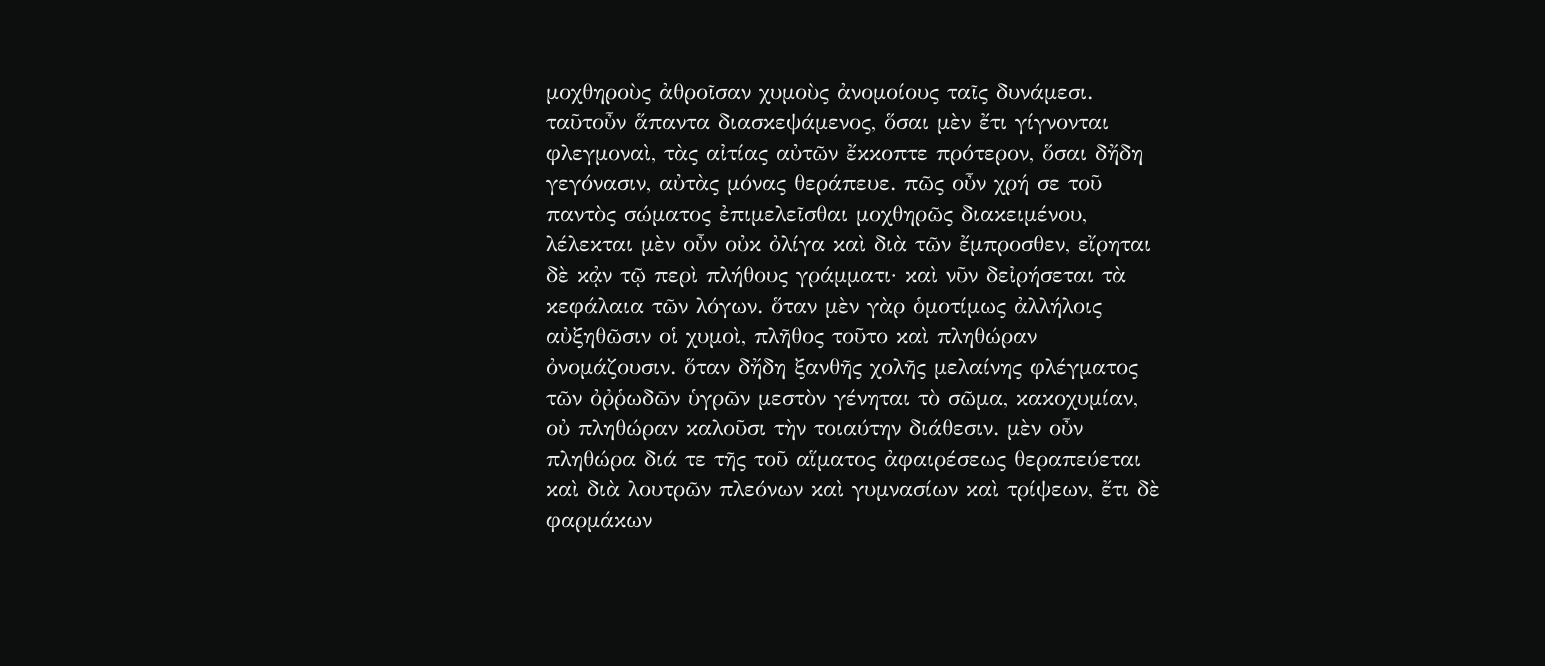μοχθηροὺς ἀθροῖσαν χυμοὺς ἀνομοίους ταῖς δυνάμεσι. ταῦτοὖν ἅπαντα διασκεψάμενος, ὅσαι μὲν ἔτι γίγνονται φλεγμοναὶ, τὰς αἰτίας αὐτῶν ἔκκοπτε πρότερον, ὅσαι δἤδη γεγόνασιν, αὐτὰς μόνας θεράπευε. πῶς οὖν χρή σε τοῦ παντὸς σώματος ἐπιμελεῖσθαι μοχθηρῶς διακειμένου, λέλεκται μὲν οὖν οὐκ ὀλίγα καὶ διὰ τῶν ἔμπροσθεν, εἴρηται δὲ κᾀν τῷ περὶ πλήθους γράμματι· καὶ νῦν δεἰρήσεται τὰ κεφάλαια τῶν λόγων. ὅταν μὲν γὰρ ὁμοτίμως ἀλλήλοις αὐξηθῶσιν οἱ χυμοὶ, πλῆθος τοῦτο καὶ πληθώραν ὀνομάζουσιν. ὅταν δἤδη ξανθῆς χολῆς μελαίνης φλέγματος τῶν ὀῤῥωδῶν ὑγρῶν μεστὸν γένηται τὸ σῶμα, κακοχυμίαν, οὐ πληθώραν καλοῦσι τὴν τοιαύτην διάθεσιν. μὲν οὖν πληθώρα διά τε τῆς τοῦ αἵματος ἀφαιρέσεως θεραπεύεται καὶ διὰ λουτρῶν πλεόνων καὶ γυμνασίων καὶ τρίψεων, ἔτι δὲ φαρμάκων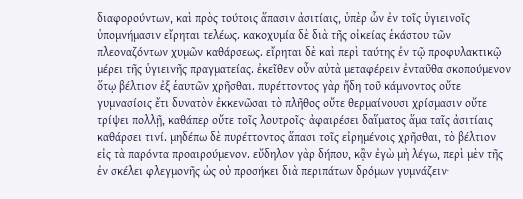διαφορούντων, καὶ πρὸς τούτοις ἅπασιν ἀσιτίαις, ὑπὲρ ὧν ἐν τοῖς ὑγιεινοῖς ὑπομνήμασιν εἴρηται τελέως. κακοχυμία δὲ διὰ τῆς οἰκείας ἑκάστου τῶν πλεοναζόντων χυμῶν καθάρσεως. εἴρηται δὲ καὶ περὶ ταύτης ἐν τῷ προφυλακτικῷ μέρει τῆς ὑγιεινῆς πραγματείας. ἐκεῖθεν οὖν αὐτὰ μεταφέρειν ἐνταῦθα σκοπούμενον ὅτῳ βέλτιον ἐξ ἑαυτῶν χρῆσθαι. πυρέττοντος γὰρ ἤδη τοῦ κάμνοντος οὔτε γυμνασίοις ἔτι δυνατὸν ἐκκενῶσαι τὸ πλῆθος οὔτε θερμαίνουσι χρίσμασιν οὔτε τρίψει πολλῇ, καθάπερ οὔτε τοῖς λουτροῖς· ἀφαιρέσει δαἵματος ἅμα ταῖς ἀσιτίαις καθάρσει τινί. μηδέπω δὲ πυρέττοντος ἅπασι τοῖς εἰρημένοις χρῆσθαι, τὸ βέλτιον εἰς τὰ παρόντα προαιρούμενον. εὔδηλον γὰρ δήπου, κᾂν ἐγὼ μὴ λέγω, περὶ μὲν τῆς ἐν σκέλει φλεγμονῆς ὡς οὐ προσήκει διὰ περιπάτων δρόμων γυμνάζειν·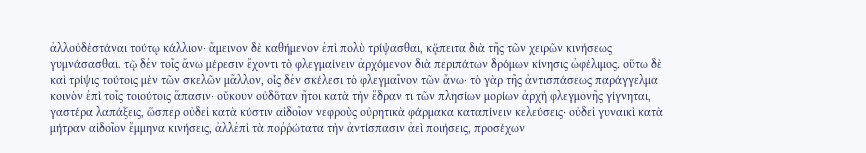ἀλλοὐδἑστάναι τούτῳ κάλλιον· ἄμεινον δὲ καθήμενον ἐπὶ πολὺ τρίψασθαι, κᾄπειτα διὰ τῆς τῶν χειρῶν κινήσεως γυμνάσασθαι. τῷ δἐν τοῖς ἄνω μέρεσιν ἔχοντι τὸ φλεγμαίνειν ἀρχόμενον διὰ περιπάτων δρόμων κίνησις ὠφέλιμος. οὕτω δὲ καὶ τρίψις τούτοις μὲν τῶν σκελῶν μᾶλλον, οἷς δἐν σκέλεσι τὸ φλεγμαῖνον τῶν ἄνω· τὸ γὰρ τῆς ἀντισπάσεως παράγγελμα κοινὸν ἐπὶ τοῖς τοιούτοις ἅπασιν· οὔκουν οὐδὅταν ἤτοι κατὰ τὴν ἕδραν τι τῶν πλησίων μορίων ἀρχὴ φλεγμονῆς γίγνηται, γαστέρα λαπάξεις, ὥσπερ οὐδεἰ κατὰ κύστιν αἰδοῖον νεφροὺς οὐρητικὰ φάρμακα καταπίνειν κελεύσεις· οὐδεἰ γυναικὶ κατὰ μήτραν αἰδοῖον ἔμμηνα κινήσεις, ἀλλἐπὶ τὰ ποῤῥώτατα τὴν ἀντίσπασιν ἀεὶ ποιήσεις, προσέχων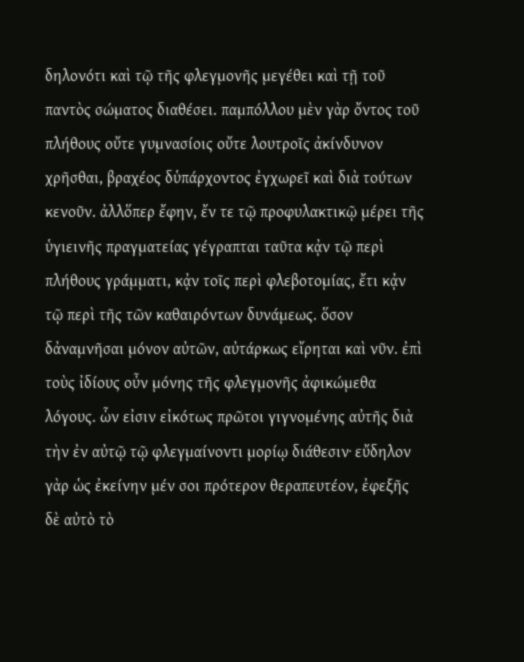δηλονότι καὶ τῷ τῆς φλεγμονῆς μεγέθει καὶ τῇ τοῦ παντὸς σώματος διαθέσει. παμπόλλου μὲν γὰρ ὄντος τοῦ πλήθους οὔτε γυμνασίοις οὔτε λουτροῖς ἀκίνδυνον χρῆσθαι, βραχέος δὑπάρχοντος ἐγχωρεῖ καὶ διὰ τούτων κενοῦν. ἀλλὅπερ ἔφην, ἔν τε τῷ προφυλακτικῷ μέρει τῆς ὑγιεινῆς πραγματείας γέγραπται ταῦτα κᾀν τῷ περὶ πλήθους γράμματι, κᾀν τοῖς περὶ φλεβοτομίας, ἔτι κᾀν τῷ περὶ τῆς τῶν καθαιρόντων δυνάμεως. ὅσον δἀναμνῆσαι μόνον αὐτῶν, αὐτάρκως εἴρηται καὶ νῦν. ἐπὶ  τοὺς ἰδίους οὖν μόνης τῆς φλεγμονῆς ἀφικώμεθα λόγους. ὧν εἰσιν εἰκότως πρῶτοι γιγνομένης αὐτῆς διὰ τὴν ἐν αὐτῷ τῷ φλεγμαίνοντι μορίῳ διάθεσιν· εὔδηλον γὰρ ὡς ἐκείνην μέν σοι πρότερον θεραπευτέον, ἐφεξῆς δὲ αὐτὸ τὸ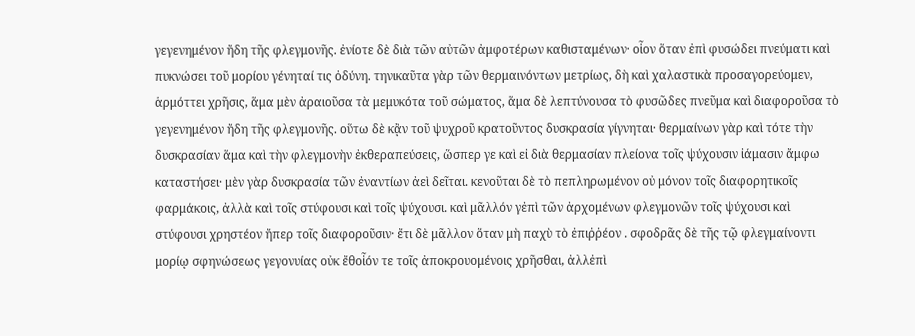γεγενημένον ἤδη τῆς φλεγμονῆς. ἐνίοτε δὲ διὰ τῶν αὐτῶν ἀμφοτέρων καθισταμένων· οἷον ὅταν ἐπὶ φυσώδει πνεύματι καὶ πυκνώσει τοῦ μορίου γένηταί τις ὀδύνη. τηνικαῦτα γὰρ τῶν θερμαινόντων μετρίως, δὴ καὶ χαλαστικὰ προσαγορεύομεν, ἁρμόττει χρῆσις, ἅμα μὲν ἀραιοῦσα τὰ μεμυκότα τοῦ σώματος, ἅμα δὲ λεπτύνουσα τὸ φυσῶδες πνεῦμα καὶ διαφοροῦσα τὸ γεγενημένον ἤδη τῆς φλεγμονῆς. οὕτω δὲ κᾂν τοῦ ψυχροῦ κρατοῦντος δυσκρασία γίγνηται· θερμαίνων γὰρ καὶ τότε τὴν δυσκρασίαν ἅμα καὶ τὴν φλεγμονὴν ἐκθεραπεύσεις, ὥσπερ γε καὶ εἰ διὰ θερμασίαν πλείονα τοῖς ψύχουσιν ἰάμασιν ἄμφω καταστήσει· μὲν γὰρ δυσκρασία τῶν ἐναντίων ἀεὶ δεῖται. κενοῦται δὲ τὸ πεπληρωμένον οὐ μόνον τοῖς διαφορητικοῖς φαρμάκοις, ἀλλὰ καὶ τοῖς στύφουσι καὶ τοῖς ψύχουσι. καὶ μᾶλλόν γἐπὶ τῶν ἀρχομένων φλεγμονῶν τοῖς ψύχουσι καὶ στύφουσι χρηστέον ἤπερ τοῖς διαφοροῦσιν· ἔτι δὲ μᾶλλον ὅταν μὴ παχὺ τὸ ἐπιῤῥέον . σφοδρᾶς δὲ τῆς τῷ φλεγμαίνοντι μορίῳ σφηνώσεως γεγονυίας οὐκ ἔθοἷόν τε τοῖς ἀποκρουομένοις χρῆσθαι, ἀλλἐπὶ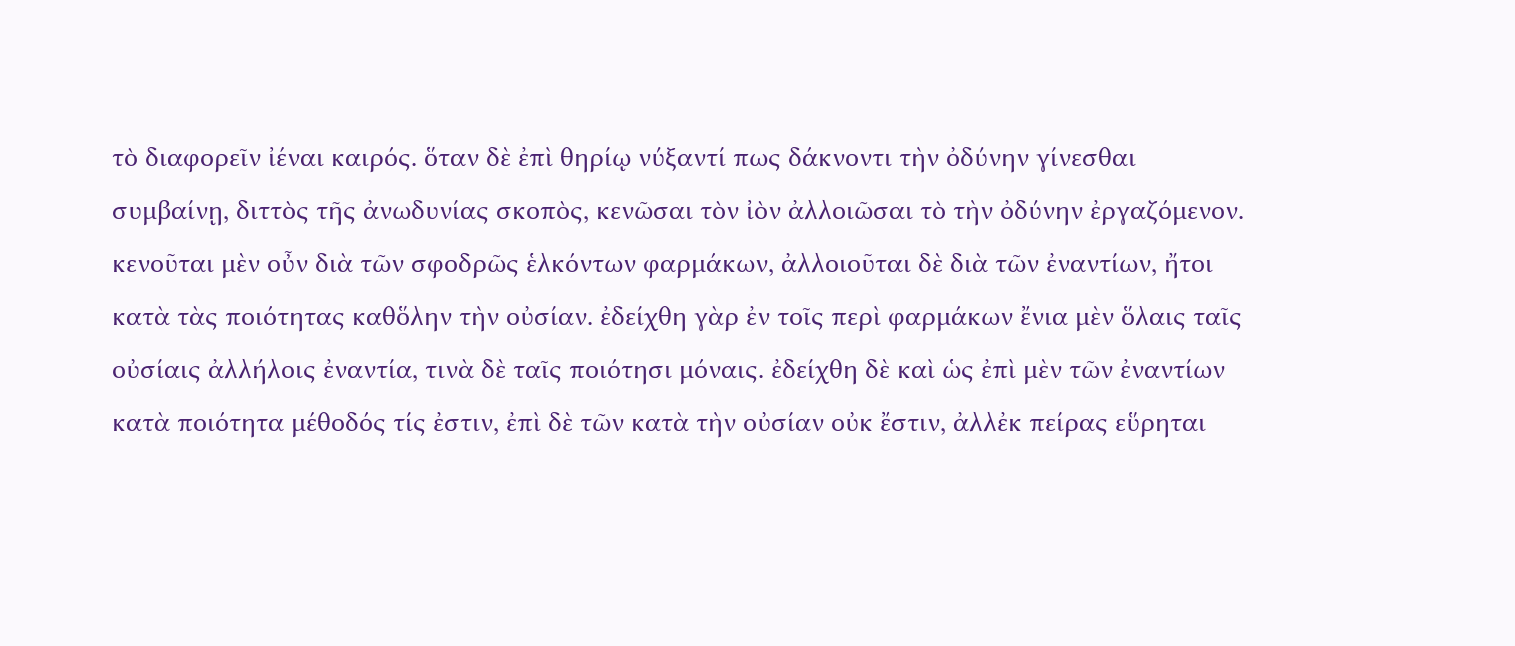τὸ διαφορεῖν ἰέναι καιρός. ὅταν δὲ ἐπὶ θηρίῳ νύξαντί πως δάκνοντι τὴν ὀδύνην γίνεσθαι συμβαίνῃ, διττὸς τῆς ἀνωδυνίας σκοπὸς, κενῶσαι τὸν ἰὸν ἀλλοιῶσαι τὸ τὴν ὀδύνην ἐργαζόμενον. κενοῦται μὲν οὖν διὰ τῶν σφοδρῶς ἑλκόντων φαρμάκων, ἀλλοιοῦται δὲ διὰ τῶν ἐναντίων, ἤτοι κατὰ τὰς ποιότητας καθὅλην τὴν οὐσίαν. ἐδείχθη γὰρ ἐν τοῖς περὶ φαρμάκων ἔνια μὲν ὅλαις ταῖς οὐσίαις ἀλλήλοις ἐναντία, τινὰ δὲ ταῖς ποιότησι μόναις. ἐδείχθη δὲ καὶ ὡς ἐπὶ μὲν τῶν ἐναντίων κατὰ ποιότητα μέθοδός τίς ἐστιν, ἐπὶ δὲ τῶν κατὰ τὴν οὐσίαν οὐκ ἔστιν, ἀλλἐκ πείρας εὕρηται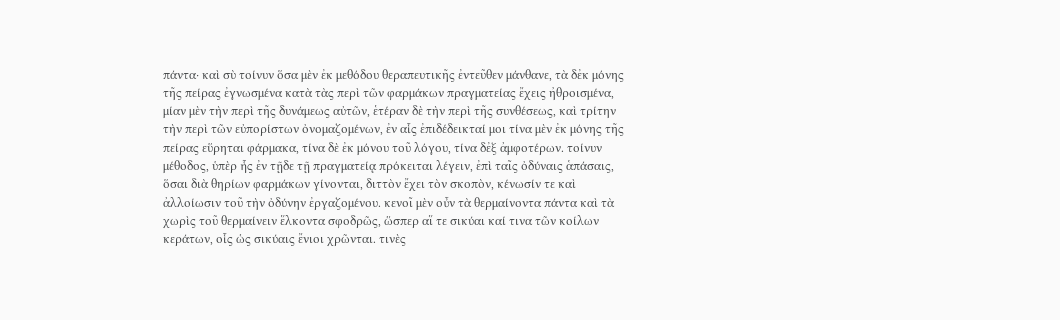πάντα· καὶ σὺ τοίνυν ὅσα μὲν ἐκ μεθόδου θεραπευτικῆς ἐντεῦθεν μάνθανε, τὰ δἐκ μόνης τῆς πείρας ἐγνωσμένα κατὰ τὰς περὶ τῶν φαρμάκων πραγματείας ἔχεις ἠθροισμένα, μίαν μὲν τὴν περὶ τῆς δυνάμεως αὐτῶν, ἑτέραν δὲ τὴν περὶ τῆς συνθέσεως, καὶ τρίτην τὴν περὶ τῶν εὐπορίστων ὀνομαζομένων, ἐν αἷς ἐπιδέδεικταί μοι τίνα μὲν ἐκ μόνης τῆς πείρας εὕρηται φάρμακα, τίνα δὲ ἐκ μόνου τοῦ λόγου, τίνα δἐξ ἀμφοτέρων. τοίνυν μέθοδος, ὑπὲρ ἧς ἐν τῇδε τῇ πραγματείᾳ πρόκειται λέγειν, ἐπὶ ταῖς ὀδύναις ἁπάσαις, ὅσαι διὰ θηρίων φαρμάκων γίνονται, διττὸν ἔχει τὸν σκοπὸν, κένωσίν τε καὶ ἀλλοίωσιν τοῦ τὴν ὀδύνην ἐργαζομένου. κενοῖ μὲν οὖν τὰ θερμαίνοντα πάντα καὶ τὰ χωρὶς τοῦ θερμαίνειν ἕλκοντα σφοδρῶς, ὥσπερ αἵ τε σικύαι καί τινα τῶν κοίλων κεράτων, οἷς ὡς σικύαις ἔνιοι χρῶνται. τινὲς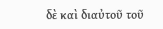δὲ καὶ διαὐτοῦ τοῦ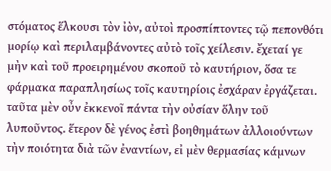στόματος ἕλκουσι τὸν ἰὸν, αὐτοὶ προσπίπτοντες τῷ πεπονθότι μορίῳ καὶ περιλαμβάνοντες αὐτὸ τοῖς χείλεσιν. ἔχεταί γε μὴν καὶ τοῦ προειρημένου σκοποῦ τὸ καυτήριον, ὅσα τε φάρμακα παραπλησίως τοῖς καυτηρίοις ἐσχάραν ἐργάζεται. ταῦτα μὲν οὖν ἐκκενοῖ πάντα τὴν οὐσίαν ὅλην τοῦ λυποῦντος. ἕτερον δὲ γένος ἐστὶ βοηθημάτων ἀλλοιούντων τὴν ποιότητα διὰ τῶν ἐναντίων, εἰ μὲν θερμασίας κάμνων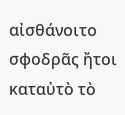αἰσθάνοιτο σφοδρᾶς ἤτοι καταὐτὸ τὸ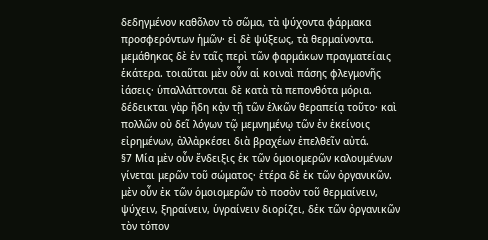δεδηγμένον καθὅλον τὸ σῶμα, τὰ ψύχοντα φάρμακα προσφερόντων ἡμῶν· εἰ δὲ ψύξεως, τὰ θερμαίνοντα. μεμάθηκας δὲ ἐν ταῖς περὶ τῶν φαρμάκων πραγματείαις ἑκάτερα. τοιαῦται μὲν οὖν αἱ κοιναὶ πάσης φλεγμονῆς ἰάσεις· ὑπαλλάττονται δὲ κατὰ τὰ πεπονθότα μόρια. δέδεικται γὰρ ἤδη κᾀν τῇ τῶν ἑλκῶν θεραπείᾳ τοῦτο· καὶ πολλῶν οὐ δεῖ λόγων τῷ μεμνημένῳ τῶν ἐν ἐκείνοις εἰρημένων, ἀλλἀρκέσει διὰ βραχέων ἐπελθεῖν αὐτά.
§7 Μία μὲν οὖν ἔνδειξις ἐκ τῶν ὁμοιομερῶν καλουμένων γίνεται μερῶν τοῦ σώματος· ἑτέρα δὲ ἐκ τῶν ὀργανικῶν. μὲν οὖν ἐκ τῶν ὁμοιομερῶν τὸ ποσὸν τοῦ θερμαίνειν, ψύχειν, ξηραίνειν, ὑγραίνειν διορίζει, δἐκ τῶν ὀργανικῶν τὸν τόπον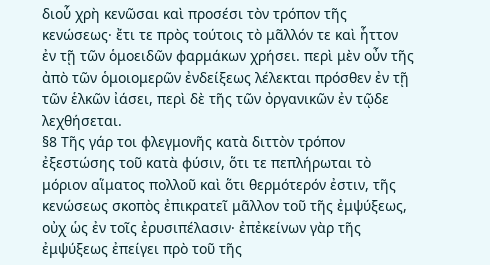διοὗ χρὴ κενῶσαι καὶ προσέσι τὸν τρόπον τῆς κενώσεως· ἔτι τε πρὸς τούτοις τὸ μᾶλλόν τε καὶ ἧττον ἐν τῇ τῶν ὁμοειδῶν φαρμάκων χρήσει. περὶ μὲν οὖν τῆς ἀπὸ τῶν ὁμοιομερῶν ἐνδείξεως λέλεκται πρόσθεν ἐν τῇ τῶν ἑλκῶν ἰάσει, περὶ δὲ τῆς τῶν ὀργανικῶν ἐν τῷδε λεχθήσεται.
§8 Τῆς γάρ τοι φλεγμονῆς κατὰ διττὸν τρόπον ἐξεστώσης τοῦ κατὰ φύσιν, ὅτι τε πεπλήρωται τὸ μόριον αἵματος πολλοῦ καὶ ὅτι θερμότερόν ἐστιν, τῆς κενώσεως σκοπὸς ἐπικρατεῖ μᾶλλον τοῦ τῆς ἐμψύξεως, οὐχ ὡς ἐν τοῖς ἐρυσιπέλασιν· ἐπἐκείνων γὰρ τῆς ἐμψύξεως ἐπείγει πρὸ τοῦ τῆς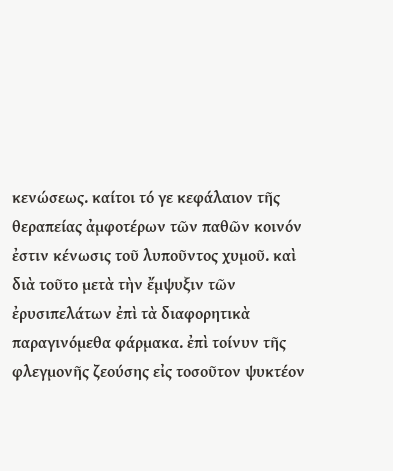κενώσεως. καίτοι τό γε κεφάλαιον τῆς θεραπείας ἀμφοτέρων τῶν παθῶν κοινόν ἐστιν κένωσις τοῦ λυποῦντος χυμοῦ. καὶ διὰ τοῦτο μετὰ τὴν ἔμψυξιν τῶν ἐρυσιπελάτων ἐπὶ τὰ διαφορητικὰ παραγινόμεθα φάρμακα. ἐπὶ τοίνυν τῆς φλεγμονῆς ζεούσης εἰς τοσοῦτον ψυκτέον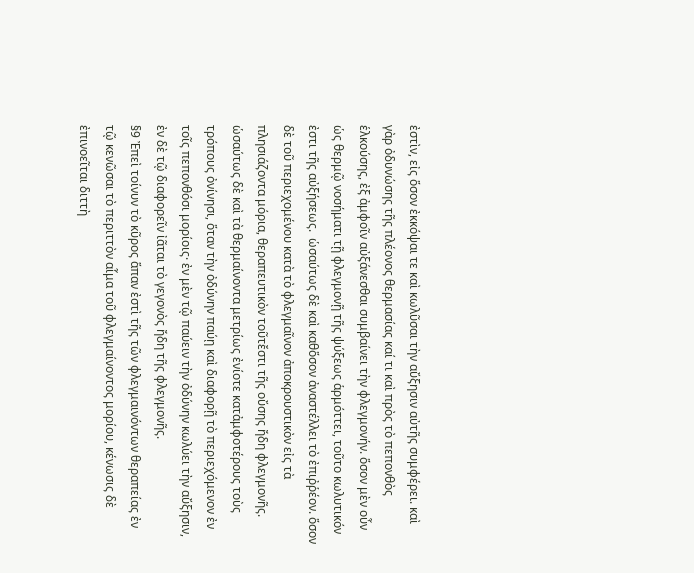ἐστὶν, εἰς ὅσον ἐκκόψαι τε καὶ κωλῦσαι τὴν αὔξησιν αὐτῆς συμφέρει. καὶ γὰρ ὀδυνώσης τῆς πλέονος θερμασίας καί τι καὶ πρὸς τὸ πεπονθὸς ἑλκούσης, ἐξ ἀμφοῖν αὐξάνεσθαι συμβαίνει τὴν φλεγμονήν. ὅσον μὲν οὖν ὡς θερμῷ νοσήματι τῇ φλεγμονῇ τῆς ψύξεως ἁρμόττει, τοῦτο κωλυτικόν ἐστι τῆς αὐξήσεως.  ὡσαύτως δὲ καὶ καθὅσον ἀναστέλλει τὸ ἐπιῤῥέον. ὅσον δὲ τοῦ περιεχομένου κατὰ τὸ φλεγμαῖνον ἀποκρουστικὸν εἰς τὰ πλησιάζοντα μόρια, θεραπευτικὸν τοῦτἔστι τῆς οὔσης ἤδη φλεγμονῆς. ὡσαύτως δὲ καὶ τὰ θερμαίνοντα μετρίως ἐνίοτε κατἀμφοτέρους τοὺς τρόπους ὀνίνησι, ὅταν τὴν ὀδύνην παύῃ καὶ διαφορῇ τὸ περιεχόμενον ἐν τοῖς πεπονθόσι μορίοις· ἐν μὲν τῷ παύειν τὴν ὀδύνην κωλύει τὴν αὔξησιν, ἐν δὲ τῷ διαφορεῖν ἰᾶται τὸ γεγονὸς ἤδη τῆς φλεγμονῆς.
§9 Ἐπεὶ τοίνυν τὸ κῦρος ἅπαν ἐστὶ τῆς τῶν φλεγμαινόντων θεραπείας ἐν τῷ κενῶσαι τὸ περιττὸν αἷμα τοῦ φλεγμαίνοντος μορίου, κένωσις δὲ ἐπινοεῖται διττὴ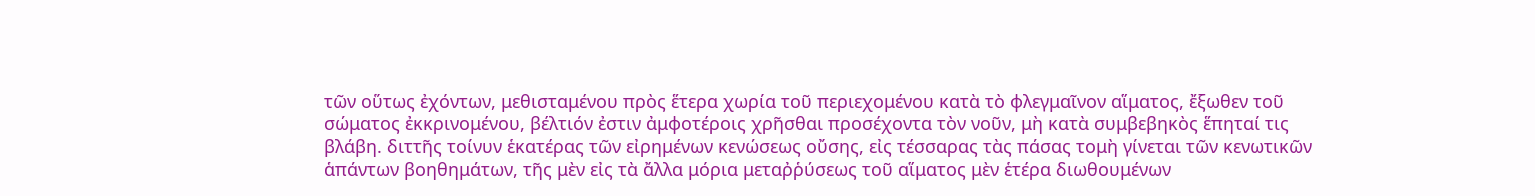τῶν οὕτως ἐχόντων, μεθισταμένου πρὸς ἕτερα χωρία τοῦ περιεχομένου κατὰ τὸ φλεγμαῖνον αἵματος, ἔξωθεν τοῦ σώματος ἐκκρινομένου, βέλτιόν ἐστιν ἀμφοτέροις χρῆσθαι προσέχοντα τὸν νοῦν, μὴ κατὰ συμβεβηκὸς ἕπηταί τις βλάβη. διττῆς τοίνυν ἑκατέρας τῶν εἰρημένων κενώσεως οὔσης, εἰς τέσσαρας τὰς πάσας τομὴ γίνεται τῶν κενωτικῶν ἁπάντων βοηθημάτων, τῆς μὲν εἰς τὰ ἄλλα μόρια μεταῤῥύσεως τοῦ αἵματος μὲν ἑτέρα διωθουμένων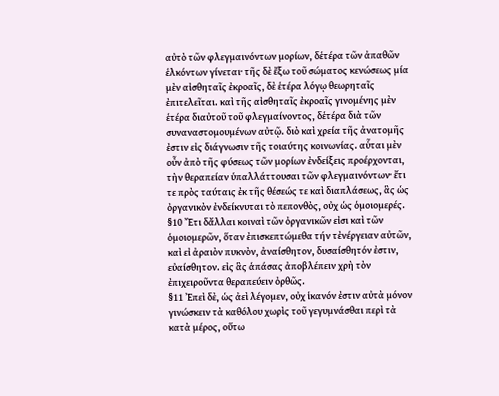αὐτὸ τῶν φλεγμαινόντων μορίων, δἑτέρα τῶν ἀπαθῶν ἑλκόντων γίνεται· τῆς δὲ ἔξω τοῦ σώματος κενώσεως μία μὲν αἰσθηταῖς ἐκροαῖς, δὲ ἑτέρα λόγῳ θεωρηταῖς ἐπιτελεῖται. καὶ τῆς αἰσθηταῖς ἐκροαῖς γινομένης μὲν ἑτέρα διαὐτοῦ τοῦ φλεγμαίνοντος, δἑτέρα διὰ τῶν συναναστομουμένων αὐτῷ. διὸ καὶ χρεία τῆς ἀνατομῆς ἐστιν εἰς διάγνωσιν τῆς τοιαύτης κοινωνίας. αὗται μὲν οὖν ἀπὸ τῆς φύσεως τῶν μορίων ἐνδείξεις προέρχονται, τὴν θεραπείαν ὑπαλλάττουσαι τῶν φλεγμαινόντων· ἔτι τε πρὸς ταύταις ἐκ τῆς θέσεώς τε καὶ διαπλάσεως, ἃς ὡς ὀργανικὸν ἐνδείκνυται τὸ πεπονθὸς, οὐχ ὡς ὁμοιομερές.
§10 Ἔτι δἄλλαι κοιναὶ τῶν ὀργανικῶν εἰσι καὶ τῶν ὁμοιομερῶν, ὅταν ἐπισκεπτώμεθα τήν τἐνέργειαν αὐτῶν, καὶ εἰ ἀραιὸν πυκνὸν, ἀναίσθητον, δυσαίσθητόν ἐστιν, εὐαίσθητον. εἰς ἃς ἁπάσας ἀποβλέπειν χρὴ τὸν ἐπιχειροῦντα θεραπεύειν ὀρθῶς.
§11 Ἐπεὶ δὲ, ὡς ἀεὶ λέγομεν, οὐχ ἱκανόν ἐστιν αὐτὰ μόνον γινώσκειν τὰ καθόλου χωρὶς τοῦ γεγυμνάσθαι περὶ τὰ κατὰ μέρος, οὕτω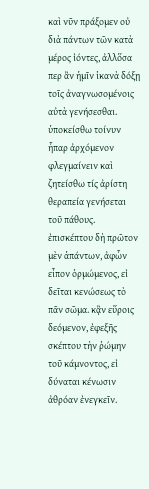καὶ νῦν πράξομεν οὐ διὰ πάντων τῶν κατὰ μέρος ἰόντες, ἀλλὅσα περ ἂν ἡμῖν ἱκανὰ δόξῃ τοῖς ἀναγνωσομένοις αὐτὰ γενήσεσθαι. ὑποκείσθω τοίνυν ἧπαρ ἀρχόμενον φλεγμαίνειν καὶ ζητείσθω τίς ἀρίστη θεραπεία γενήσεται τοῦ πάθους. ἐπισκέπτου δὴ πρῶτον μὲν ἁπάντων, ἀφὧν εἶπον ὁρμώμενος, εἰ δεῖται κενώσεως τὸ πᾶν σῶμα. κᾂν εὕροις δεόμενον, ἐφεξῆς σκέπτου τὴν ῥώμην τοῦ κάμνοντος, εἰ δύναται κένωσιν ἀθρόαν ἐνεγκεῖν.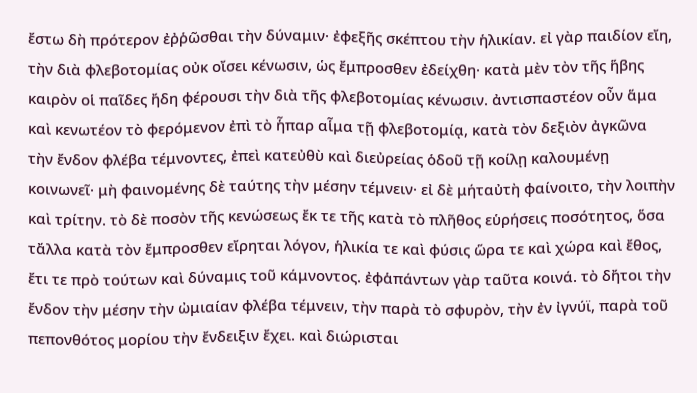ἔστω δὴ πρότερον ἐῤῥῶσθαι τὴν δύναμιν· ἐφεξῆς σκέπτου τὴν ἡλικίαν. εἰ γὰρ παιδίον εἴη, τὴν διὰ φλεβοτομίας οὐκ οἴσει κένωσιν, ὡς ἔμπροσθεν ἐδείχθη· κατὰ μὲν τὸν τῆς ἥβης καιρὸν οἱ παῖδες ἤδη φέρουσι τὴν διὰ τῆς φλεβοτομίας κένωσιν. ἀντισπαστέον οὖν ἅμα καὶ κενωτέον τὸ φερόμενον ἐπὶ τὸ ἧπαρ αἷμα τῇ φλεβοτομίᾳ, κατὰ τὸν δεξιὸν ἀγκῶνα τὴν ἔνδον φλέβα τέμνοντες, ἐπεὶ κατεὐθὺ καὶ διεὐρείας ὁδοῦ τῇ κοίλῃ καλουμένῃ κοινωνεῖ· μὴ φαινομένης δὲ ταύτης τὴν μέσην τέμνειν· εἰ δὲ μήταὐτὴ φαίνοιτο, τὴν λοιπὴν καὶ τρίτην. τὸ δὲ ποσὸν τῆς κενώσεως ἔκ τε τῆς κατὰ τὸ πλῆθος εὑρήσεις ποσότητος, ὅσα τἄλλα κατὰ τὸν ἔμπροσθεν εἴρηται λόγον, ἡλικία τε καὶ φύσις ὥρα τε καὶ χώρα καὶ ἔθος, ἔτι τε πρὸ τούτων καὶ δύναμις τοῦ κάμνοντος. ἐφἁπάντων γὰρ ταῦτα κοινά. τὸ δἤτοι τὴν ἔνδον τὴν μέσην τὴν ὠμιαίαν φλέβα τέμνειν, τὴν παρὰ τὸ σφυρὸν, τὴν ἐν ἰγνύϊ, παρὰ τοῦ πεπονθότος μορίου τὴν ἔνδειξιν ἔχει. καὶ διώρισται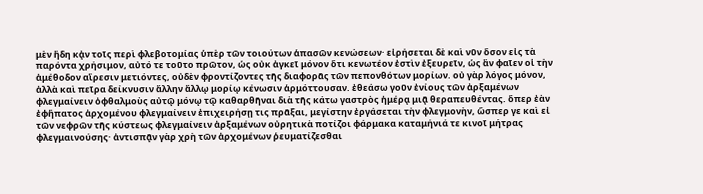μὲν ἤδη κᾀν τοῖς περὶ φλεβοτομίας ὑπὲρ τῶν τοιούτων ἁπασῶν κενώσεων· εἰρήσεται δὲ καὶ νῦν ὅσον εἰς τὰ παρόντα χρήσιμον, αὐτό τε τοῦτο πρῶτον, ὡς οὐκ ἀγκεῖ μόνον ὅτι κενωτέον ἐστὶν ἐξευρεῖν, ὡς ἂν φαῖεν οἱ τὴν ἀμέθοδον αἵρεσιν μετιόντες, οὐδὲν φροντίζοντες τῆς διαφορᾶς τῶν πεπονθότων μορίων. οὐ γὰρ λόγος μόνον, ἀλλὰ καὶ πεῖρα δείκνυσιν ἄλλην ἄλλῳ μορίῳ κένωσιν ἁρμόττουσαν. ἐθεάσω γοῦν ἐνίους τῶν ἀρξαμένων φλεγμαίνειν ὀφθαλμοὺς αὐτῷ μόνῳ τῷ καθαρθῆναι διὰ τῆς κάτω γαστρὸς ἡμέρᾳ μιᾷ θεραπευθέντας. ὅπερ ἐὰν ἐφἥπατος ἀρχομένου φλεγμαίνειν ἐπιχειρήσῃ τις πρᾶξαι, μεγίστην ἐργάσεται τὴν φλεγμονὴν, ὥσπερ γε καὶ εἰ τῶν νεφρῶν τῆς κύστεως φλεγμαίνειν ἀρξαμένων οὐρητικὰ ποτίζοι φάρμακα καταμήνιά τε κινοῖ μήτρας φλεγμαινούσης· ἀντισπᾷν γὰρ χρὴ τῶν ἀρχομένων ῥευματίζεσθαι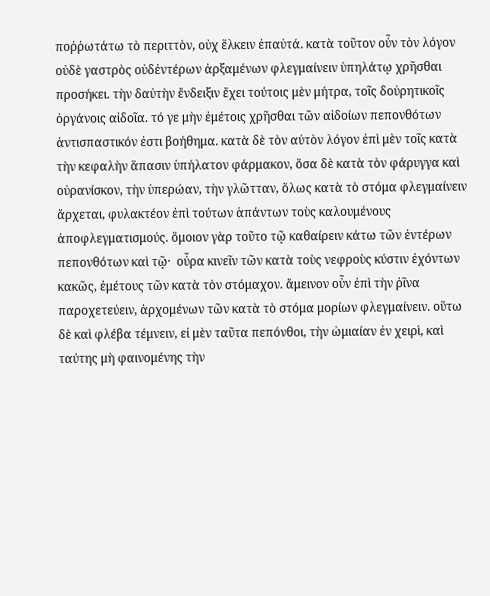ποῤῥωτάτω τὸ περιττὸν, οὐχ ἕλκειν ἐπαὐτά. κατὰ τοῦτον οὖν τὸν λόγον οὐδὲ γαστρὸς οὐδἐντέρων ἀρξαμένων φλεγμαίνειν ὑπηλάτῳ χρῆσθαι προσήκει. τὴν δαὐτὴν ἔνδειξιν ἔχει τούτοις μὲν μήτρα, τοῖς δοὐρητικοῖς ὀργάνοις αἰδοῖα. τό γε μὴν ἐμέτοις χρῆσθαι τῶν αἰδοίων πεπονθότων ἀντισπαστικόν ἐστι βοήθημα. κατὰ δὲ τὸν αὐτὸν λόγον ἐπὶ μὲν τοῖς κατὰ τὴν κεφαλὴν ἅπασιν ὑπήλατον φάρμακον, ὅσα δὲ κατὰ τὸν φάρυγγα καὶ οὐρανίσκον, τὴν ὑπερώαν, τὴν γλῶτταν, ὅλως κατὰ τὸ στόμα φλεγμαίνειν ἄρχεται, φυλακτέον ἐπὶ τούτων ἁπάντων τοὺς καλουμένους ἀποφλεγματισμούς. ὅμοιον γὰρ τοῦτο τῷ καθαίρειν κάτω τῶν ἐντέρων πεπονθότων καὶ τῷ·  οὖρα κινεῖν τῶν κατὰ τοὺς νεφροὺς κύστιν ἐχόντων κακῶς, ἐμέτους τῶν κατὰ τὸν στόμαχον. ἄμεινον οὖν ἐπὶ τὴν ῥῖνα παροχετεύειν, ἀρχομένων τῶν κατὰ τὸ στόμα μορίων φλεγμαίνειν. οὕτω δὲ καὶ φλέβα τέμνειν, εἰ μὲν ταῦτα πεπόνθοι, τὴν ὠμιαίαν ἐν χειρὶ, καὶ ταύτης μὴ φαινομένης τὴν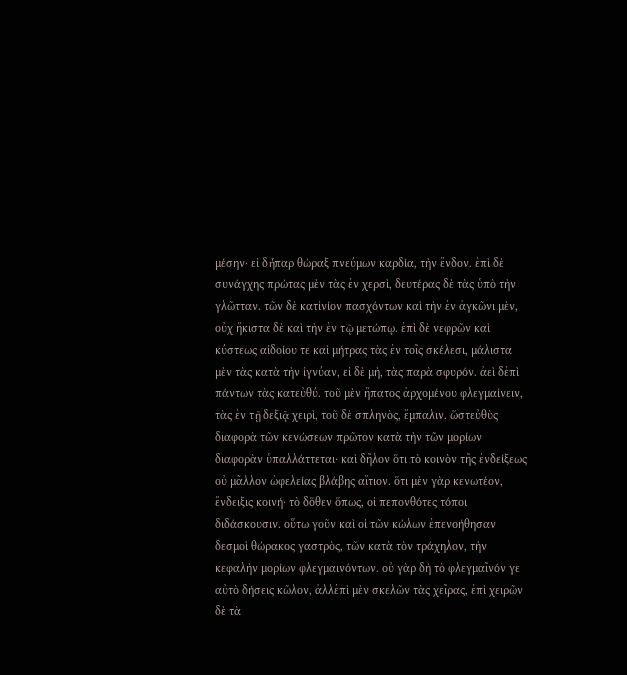μέσην· εἰ δἧπαρ θώραξ πνεύμων καρδία, τὴν ἔνδον. ἐπὶ δὲ συνάγχης πρώτας μὲν τὰς ἐν χερσὶ, δευτέρας δὲ τὰς ὑπὸ τὴν γλῶτταν. τῶν δὲ κατἰνίον πασχόντων καὶ τὴν ἐν ἀγκῶνι μὲν, οὐχ ἥκιστα δὲ καὶ τὴν ἐν τῷ μετώπῳ. ἐπὶ δὲ νεφρῶν καὶ κύστεως αἰδοίου τε καὶ μήτρας τὰς ἐν τοῖς σκέλεσι, μάλιστα μὲν τὰς κατὰ τὴν ἰγνύαν, εἰ δὲ μὴ, τὰς παρὰ σφυρόν. ἀεὶ δἐπὶ πάντων τὰς κατεὐθύ. τοῦ μὲν ἥπατος ἀρχομένου φλεγμαίνειν, τὰς ἐν τῇ δεξιᾷ χειρὶ, τοῦ δὲ σπληνὸς, ἔμπαλιν. ὥστεὐθὺς διαφορὰ τῶν κενώσεων πρῶτον κατὰ τὴν τῶν μορίων διαφορὰν ὑπαλλάττεται· καὶ δῆλον ὅτι τὸ κοινὸν τῆς ἐνδείξεως οὐ μᾶλλον ὠφελείας βλάβης αἴτιον. ὅτι μὲν γὰρ κενωτέον, ἔνδειξις κοινή· τὸ δὅθεν ὅπως, οἱ πεπονθότες τόποι διδάσκουσιν. οὕτω γοῦν καὶ οἱ τῶν κώλων ἐπενοήθησαν δεσμοὶ θώρακος γαστρὸς, τῶν κατὰ τὸν τράχηλον, τὴν κεφαλὴν μορίων φλεγμαινόντων. οὐ γὰρ δὴ τὸ φλεγμαῖνόν γε αὐτὸ δήσεις κῶλον, ἀλλἐπὶ μὲν σκελῶν τὰς χεῖρας, ἐπὶ χειρῶν δὲ τὰ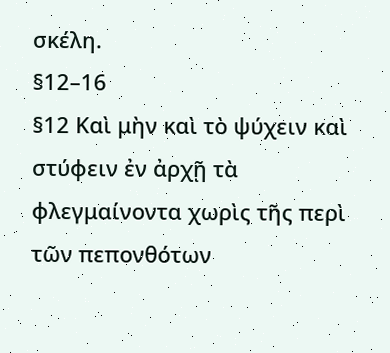σκέλη.
§12–16
§12 Καὶ μὴν καὶ τὸ ψύχειν καὶ στύφειν ἐν ἀρχῇ τὰ φλεγμαίνοντα χωρὶς τῆς περὶ τῶν πεπονθότων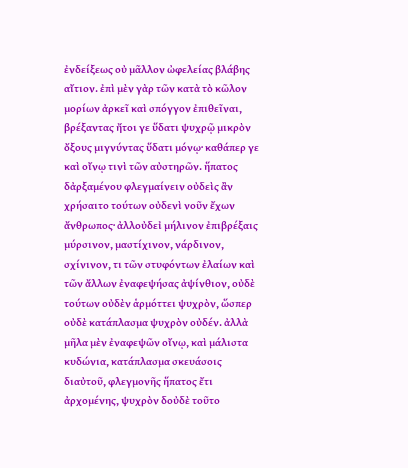ἐνδείξεως οὐ μᾶλλον ὠφελείας βλάβης αἴτιον. ἐπὶ μὲν γὰρ τῶν κατὰ τὸ κῶλον μορίων ἀρκεῖ καὶ σπόγγον ἐπιθεῖναι, βρέξαντας ἤτοι γε ὕδατι ψυχρῷ μικρὸν ὄξους μιγνύντας ὕδατι μόνῳ· καθάπερ γε καὶ οἴνῳ τινὶ τῶν αὐστηρῶν. ἥπατος δἀρξαμένου φλεγμαίνειν οὐδεὶς ἂν χρήσαιτο τούτων οὐδενὶ νοῦν ἔχων ἄνθρωπος· ἀλλοὐδεἰ μήλινον ἐπιβρέξαις μύρσινον, μαστίχινον, νάρδινον, σχίνινον, τι τῶν στυφόντων ἐλαίων καὶ τῶν ἄλλων ἐναφεψήσας ἀψίνθιον, οὐδὲ τούτων οὐδὲν ἁρμόττει ψυχρὸν, ὥσπερ οὐδὲ κατάπλασμα ψυχρὸν οὐδέν. ἀλλὰ μῆλα μὲν ἐναφεψῶν οἴνῳ, καὶ μάλιστα κυδώνια, κατάπλασμα σκευάσοις διαὐτοῦ, φλεγμονῆς ἥπατος ἔτι ἀρχομένης, ψυχρὸν δοὐδὲ τοῦτο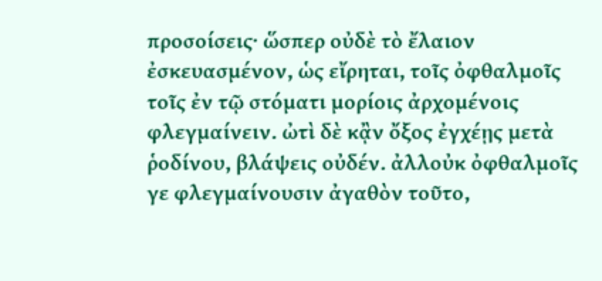προσοίσεις· ὥσπερ οὐδὲ τὸ ἔλαιον ἐσκευασμένον, ὡς εἴρηται, τοῖς ὀφθαλμοῖς τοῖς ἐν τῷ στόματι μορίοις ἀρχομένοις φλεγμαίνειν. ὠτὶ δὲ κᾂν ὄξος ἐγχέῃς μετὰ ῥοδίνου, βλάψεις οὐδέν. ἀλλοὐκ ὀφθαλμοῖς γε φλεγμαίνουσιν ἀγαθὸν τοῦτο,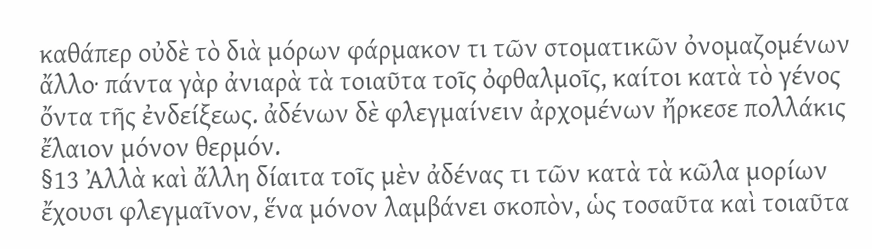καθάπερ οὐδὲ τὸ διὰ μόρων φάρμακον τι τῶν στοματικῶν ὀνομαζομένων ἄλλο· πάντα γὰρ ἀνιαρὰ τὰ τοιαῦτα τοῖς ὀφθαλμοῖς, καίτοι κατὰ τὸ γένος ὄντα τῆς ἐνδείξεως. ἀδένων δὲ φλεγμαίνειν ἀρχομένων ἤρκεσε πολλάκις ἔλαιον μόνον θερμόν.
§13 Ἀλλὰ καὶ ἄλλη δίαιτα τοῖς μὲν ἀδένας τι τῶν κατὰ τὰ κῶλα μορίων ἔχουσι φλεγμαῖνον, ἕνα μόνον λαμβάνει σκοπὸν, ὡς τοσαῦτα καὶ τοιαῦτα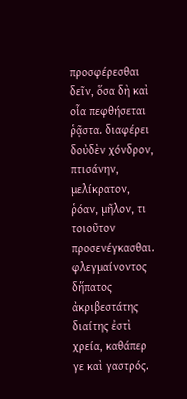προσφέρεσθαι δεῖν, ὅσα δὴ καὶ οἷα πεφθήσεται ῥᾷστα. διαφέρει δοὐδὲν χόνδρον, πτισάνην, μελίκρατον, ῥόαν, μῆλον, τι τοιοῦτον προσενέγκασθαι. φλεγμαίνοντος δἥπατος ἀκριβεστάτης διαίτης ἐστὶ χρεία, καθάπερ γε καὶ γαστρός.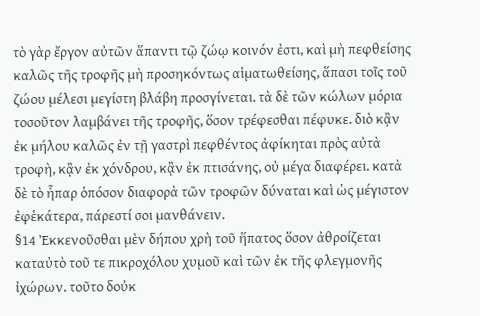τὸ γὰρ ἔργον αὐτῶν ἅπαντι τῷ ζώῳ κοινόν ἐστι, καὶ μὴ πεφθείσης καλῶς τῆς τροφῆς μὴ προσηκόντως αἱματωθείσης, ἅπασι τοῖς τοῦ ζώου μέλεσι μεγίστη βλάβη προσγίνεται. τὰ δὲ τῶν κώλων μόρια τοσοῦτον λαμβάνει τῆς τροφῆς, ὅσον τρέφεσθαι πέφυκε. διὸ κᾂν ἐκ μήλου καλῶς ἐν τῇ γαστρὶ πεφθέντος ἀφίκηται πρὸς αὐτὰ τροφὴ, κᾂν ἐκ χόνδρου, κᾂν ἐκ πτισάνης, οὐ μέγα διαφέρει. κατὰ δὲ τὸ ἧπαρ ὁπόσον διαφορὰ τῶν τροφῶν δύναται καὶ ὡς μέγιστον ἐφἑκάτερα, πάρεστί σοι μανθάνειν.
§14 Ἐκκενοῦσθαι μὲν δήπου χρὴ τοῦ ἥπατος ὅσον ἀθροίζεται καταὐτὸ τοῦ τε πικροχόλου χυμοῦ καὶ τῶν ἐκ τῆς φλεγμονῆς ἰχώρων. τοῦτο δοὐκ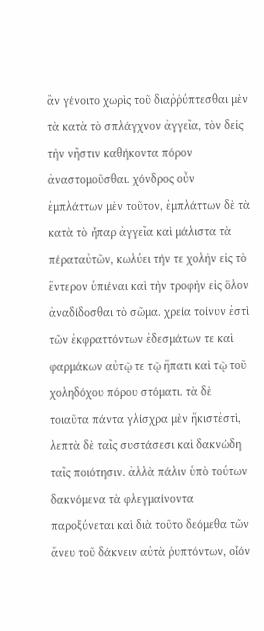ἂν γένοιτο χωρὶς τοῦ διαῤῥύπτεσθαι μὲν τὰ κατὰ τὸ σπλάγχνον ἀγγεῖα, τὸν δεἰς τὴν νῆστιν καθήκοντα πόρον ἀναστομοῦσθαι. χόνδρος οὖν ἐμπλάττων μὲν τοῦτον, ἐμπλάττων δὲ τὰ κατὰ τὸ ἧπαρ ἀγγεῖα καὶ μάλιστα τὰ πέραταὐτῶν, κωλύει τήν τε χολὴν εἰς τὸ ἔντερον ὑπιέναι καὶ τὴν τροφὴν εἰς ὅλον ἀναδίδοσθαι τὸ σῶμα. χρεία τοίνυν ἐστὶ τῶν ἐκφραττόντων ἐδεσμάτων τε καὶ φαρμάκων αὐτῷ τε τῷ ἥπατι καὶ τῷ τοῦ χοληδόχου πόρου στόματι. τὰ δὲ τοιαῦτα πάντα γλίσχρα μὲν ἥκιστἐστὶ, λεπτὰ δὲ ταῖς συστάσεσι καὶ δακνώδη ταῖς ποιότησιν. ἀλλὰ πάλιν ὑπὸ τούτων δακνόμενα τὰ φλεγμαίνοντα παροξύνεται καὶ διὰ τοῦτο δεόμεθα τῶν ἄνευ τοῦ δάκνειν αὐτὰ ῥυπτόντων, οἷόν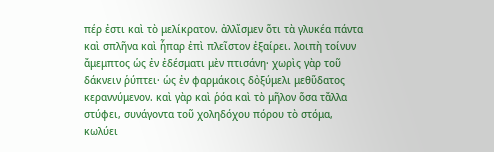πέρ ἐστι καὶ τὸ μελίκρατον. ἀλλἴσμεν ὅτι τὰ γλυκέα πάντα καὶ σπλῆνα καὶ ἧπαρ ἐπὶ πλεῖστον ἐξαίρει. λοιπὴ τοίνυν ἄμεμπτος ὡς ἐν ἐδέσματι μὲν πτισάνη· χωρὶς γὰρ τοῦ δάκνειν ῥύπτει· ὡς ἐν φαρμάκοις δὀξύμελι μεθὕδατος κεραννύμενον. καὶ γὰρ καὶ ῥόα καὶ τὸ μῆλον ὅσα τἄλλα στύφει, συνάγοντα τοῦ χοληδόχου πόρου τὸ στόμα, κωλύει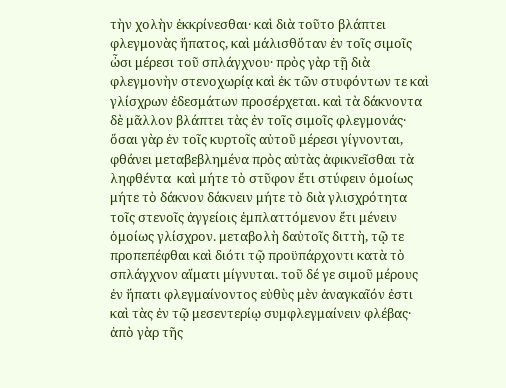τὴν χολὴν ἐκκρίνεσθαι· καὶ διὰ τοῦτο βλάπτει φλεγμονὰς ἥπατος, καὶ μάλισθὅταν ἐν τοῖς σιμοῖς ὦσι μέρεσι τοῦ σπλάγχνου· πρὸς γὰρ τῇ διὰ φλεγμονὴν στενοχωρίᾳ καὶ ἐκ τῶν στυφόντων τε καὶ γλίσχρων ἐδεσμάτων προσέρχεται. καὶ τὰ δάκνοντα δὲ μᾶλλον βλάπτει τὰς ἐν τοῖς σιμοῖς φλεγμονάς· ὅσαι γὰρ ἐν τοῖς κυρτοῖς αὐτοῦ μέρεσι γίγνονται, φθάνει μεταβεβλημένα πρὸς αὐτὰς ἀφικνεῖσθαι τὰ ληφθέντα  καὶ μήτε τὸ στῦφον ἔτι στύφειν ὁμοίως μήτε τὸ δάκνον δάκνειν μήτε τὸ διὰ γλισχρότητα τοῖς στενοῖς ἀγγείοις ἐμπλαττόμενον ἔτι μένειν ὁμοίως γλίσχρον. μεταβολὴ δαὐτοῖς διττὴ, τῷ τε προπεπέφθαι καὶ διότι τῷ προϋπάρχοντι κατὰ τὸ σπλάγχνον αἵματι μίγνυται. τοῦ δέ γε σιμοῦ μέρους ἐν ἥπατι φλεγμαίνοντος εὐθὺς μὲν ἀναγκαῖόν ἐστι καὶ τὰς ἐν τῷ μεσεντερίῳ συμφλεγμαίνειν φλέβας· ἀπὸ γὰρ τῆς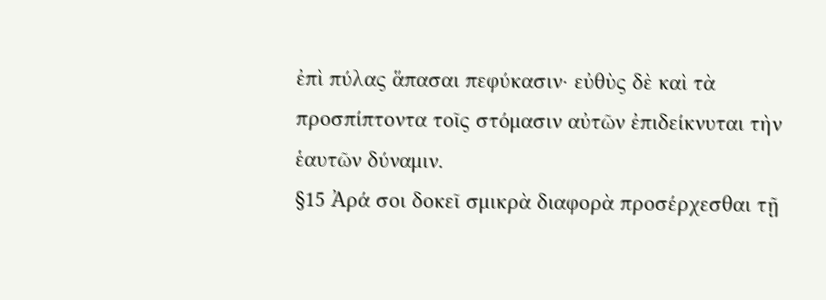ἐπὶ πύλας ἅπασαι πεφύκασιν· εὐθὺς δὲ καὶ τὰ προσπίπτοντα τοῖς στόμασιν αὐτῶν ἐπιδείκνυται τὴν ἑαυτῶν δύναμιν.
§15 Ἀρά σοι δοκεῖ σμικρὰ διαφορὰ προσέρχεσθαι τῇ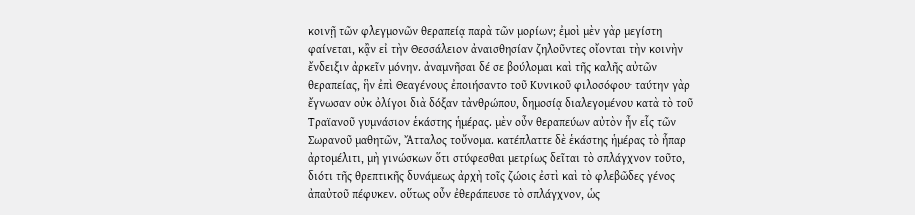κοινῇ τῶν φλεγμονῶν θεραπείᾳ παρὰ τῶν μορίων; ἐμοὶ μὲν γὰρ μεγίστη φαίνεται, κᾂν εἰ τὴν Θεσσάλειον ἀναισθησίαν ζηλοῦντες οἴονται τὴν κοινὴν ἔνδειξιν ἀρκεῖν μόνην. ἀναμνῆσαι δέ σε βούλομαι καὶ τῆς καλῆς αὐτῶν θεραπείας, ἣν ἐπὶ Θεαγένους ἐποιήσαντο τοῦ Κυνικοῦ φιλοσόφου· ταύτην γὰρ ἔγνωσαν οὐκ ὀλίγοι διὰ δόξαν τἀνθρώπου, δημοσίᾳ διαλεγομένου κατὰ τὸ τοῦ Τραϊανοῦ γυμνάσιον ἑκάστης ἡμέρας. μὲν οὖν θεραπεύων αὐτὸν ἦν εἷς τῶν Σωρανοῦ μαθητῶν, Ἄτταλος τοὔνομα. κατέπλαττε δὲ ἑκάστης ἡμέρας τὸ ἧπαρ ἀρτομέλιτι, μὴ γινώσκων ὅτι στύφεσθαι μετρίως δεῖται τὸ σπλάγχνον τοῦτο, διότι τῆς θρεπτικῆς δυνάμεως ἀρχὴ τοῖς ζώοις ἐστὶ καὶ τὸ φλεβῶδες γένος ἀπαὐτοῦ πέφυκεν. οὕτως οὖν ἐθεράπευσε τὸ σπλάγχνον, ὡς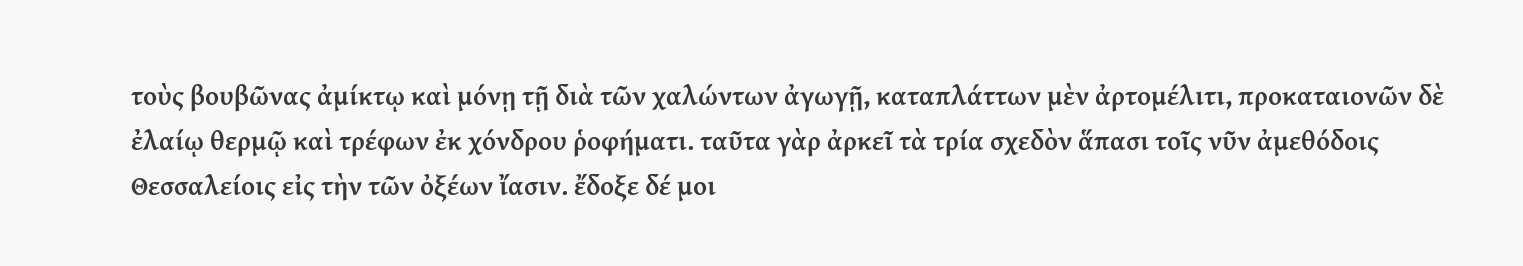τοὺς βουβῶνας ἀμίκτῳ καὶ μόνῃ τῇ διὰ τῶν χαλώντων ἀγωγῇ, καταπλάττων μὲν ἀρτομέλιτι, προκαταιονῶν δὲ ἐλαίῳ θερμῷ καὶ τρέφων ἐκ χόνδρου ῥοφήματι. ταῦτα γὰρ ἀρκεῖ τὰ τρία σχεδὸν ἅπασι τοῖς νῦν ἀμεθόδοις Θεσσαλείοις εἰς τὴν τῶν ὀξέων ἴασιν. ἔδοξε δέ μοι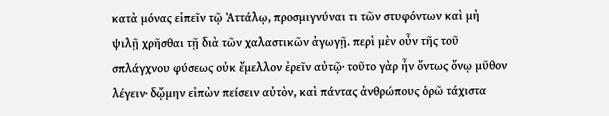κατὰ μόνας εἰπεῖν τῷ Ἀττάλῳ, προσμιγνύναι τι τῶν στυφόντων καὶ μὴ ψιλῇ χρῆσθαι τῇ διὰ τῶν χαλαστικῶν ἀγωγῇ. περὶ μὲν οὖν τῆς τοῦ σπλάγχνου φύσεως οὐκ ἔμελλον ἐρεῖν αὐτῷ· τοῦτο γὰρ ἦν ὄντως ὄνῳ μῦθον λέγειν· δᾤμην εἰπὼν πείσειν αὐτὸν, καὶ πάντας ἀνθρώπους ὁρῶ τάχιστα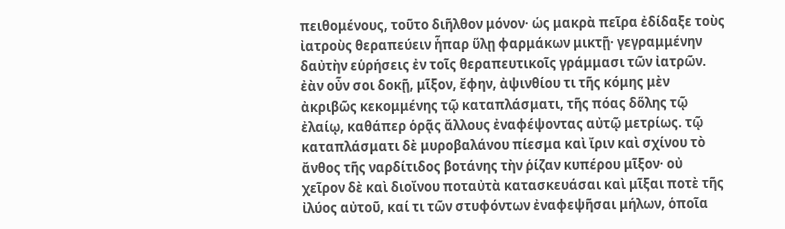πειθομένους, τοῦτο διῆλθον μόνον· ὡς μακρὰ πεῖρα ἐδίδαξε τοὺς ἰατροὺς θεραπεύειν ἧπαρ ὕλῃ φαρμάκων μικτῇ· γεγραμμένην δαὐτὴν εὑρήσεις ἐν τοῖς θεραπευτικοῖς γράμμασι τῶν ἰατρῶν. ἐὰν οὖν σοι δοκῇ, μῖξον, ἔφην, ἀψινθίου τι τῆς κόμης μὲν ἀκριβῶς κεκομμένης τῷ καταπλάσματι, τῆς πόας δὅλης τῷ ἐλαίῳ, καθάπερ ὁρᾷς ἄλλους ἐναφέψοντας αὐτῷ μετρίως. τῷ καταπλάσματι δὲ μυροβαλάνου πίεσμα καὶ ἴριν καὶ σχίνου τὸ ἄνθος τῆς ναρδίτιδος βοτάνης τὴν ῥίζαν κυπέρου μῖξον· οὐ χεῖρον δὲ καὶ διοἴνου ποταὐτὰ κατασκευάσαι καὶ μῖξαι ποτὲ τῆς ἰλύος αὐτοῦ, καί τι τῶν στυφόντων ἐναφεψῆσαι μήλων, ὁποῖα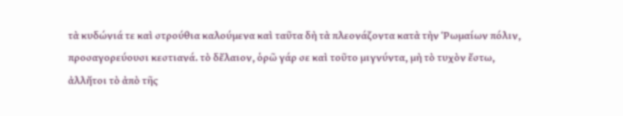τὰ κυδώνιά τε καὶ στρούθια καλούμενα καὶ ταῦτα δὴ τὰ πλεονάζοντα κατὰ τὴν Ῥωμαίων πόλιν, προσαγορεύουσι κεστιανά. τὸ δἔλαιον, ὁρῶ γάρ σε καὶ τοῦτο μιγνύντα, μὴ τὸ τυχὸν ἔστω, ἀλλἤτοι τὸ ἀπὸ τῆς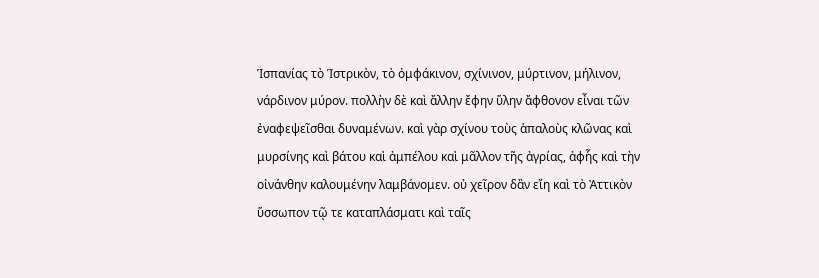Ἱσπανίας τὸ Ἱστρικὸν, τὸ ὀμφάκινον, σχίνινον, μύρτινον, μήλινον, νάρδινον μύρον. πολλὴν δὲ καὶ ἄλλην ἔφην ὕλην ἄφθονον εἶναι τῶν ἐναφεψεῖσθαι δυναμένων. καὶ γὰρ σχίνου τοὺς ἁπαλοὺς κλῶνας καὶ μυρσίνης καὶ βάτου καὶ ἀμπέλου καὶ μᾶλλον τῆς ἀγρίας, ἀφἧς καὶ τὴν οἰνάνθην καλουμένην λαμβάνομεν. οὐ χεῖρον δἂν εἴη καὶ τὸ Ἀττικὸν ὕσσωπον τῷ τε καταπλάσματι καὶ ταῖς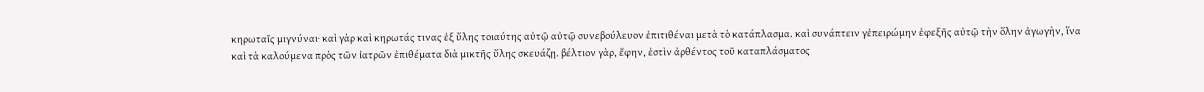κηρωταῖς μιγνύναι· καὶ γὰρ καὶ κηρωτάς τινας ἐξ ὕλης τοιαύτης αὐτῷ αὐτῷ συνεβούλευον ἐπιτιθέναι μετὰ τὸ κατάπλασμα. καὶ συνάπτειν γἐπειρώμην ἐφεξῆς αὐτῷ τὴν ὅλην ἀγωγὴν, ἵνα καὶ τὰ καλούμενα πρὸς τῶν ἰατρῶν ἐπιθέματα διὰ μικτῆς ὕλης σκευάζῃ. βέλτιον γὰρ, ἔφην, ἐστὶν ἀρθέντος τοῦ καταπλάσματος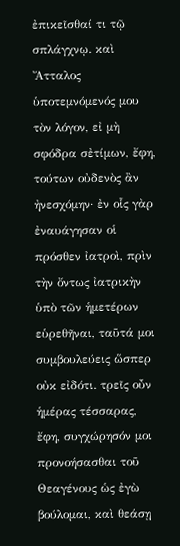ἐπικεῖσθαί τι τῷ σπλάγχνῳ. καὶ Ἄτταλος ὑποτεμνόμενός μου τὸν λόγον, εἰ μὴ σφόδρα σἐτίμων, ἔφη, τούτων οὐδενὸς ἂν ἠνεσχόμην· ἐν οἷς γὰρ ἐναυάγησαν οἱ πρόσθεν ἰατροὶ, πρὶν τὴν ὄντως ἰατρικὴν ὑπὸ τῶν ἡμετέρων εὑρεθῆναι, ταῦτά μοι συμβουλεύεις ὥσπερ οὐκ εἰδότι. τρεῖς οὖν ἡμέρας τέσσαρας, ἔφη, συγχώρησόν μοι προνοήσασθαι τοῦ Θεαγένους ὡς ἐγὼ βούλομαι, καὶ θεάσῃ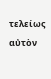τελείως αὐτὸν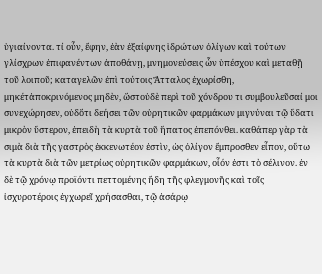ὑγιαίνοντα. τί οὖν, ἔφην, ἐὰν ἐξαίφνης ἱδρώτων ὀλίγων καὶ τούτων γλίσχρων ἐπιφανέντων ἀποθάνῃ, μνημονεύσεις ὧν ὑπέσχου καὶ μεταθῇ τοῦ λοιποῦ; καταγελῶν ἐπὶ τούτοις Ἄτταλος ἐχωρίσθη, μηκέτἀποκρινόμενος μηδὲν, ὥστοὐδὲ περὶ τοῦ χόνδρου τι συμβουλεῦσαί μοι συνεχώρησεν, οὐδὅτι δεήσει τῶν οὐρητικῶν φαρμάκων μιγνύναι τῷ ὕδατι μικρὸν ὕστερον, ἐπειδὴ τὰ κυρτὰ τοῦ ἥπατος ἐπεπόνθει. καθάπερ γὰρ τὰ σιμὰ διὰ τῆς γαστρὸς ἐκκενωτέον ἐστὶν, ὡς ὀλίγον ἔμπροσθεν εἶπον, οὕτω τὰ κυρτὰ διὰ τῶν μετρίως οὐρητικῶν φαρμάκων, οἷόν ἐστι τὸ σέλινον. ἐν δὲ τῷ χρόνῳ προϊόντι πεττομένης ἤδη τῆς φλεγμονῆς καὶ τοῖς ἰσχυροτέροις ἐγχωρεῖ χρήσασθαι, τῷ ἀσάρῳ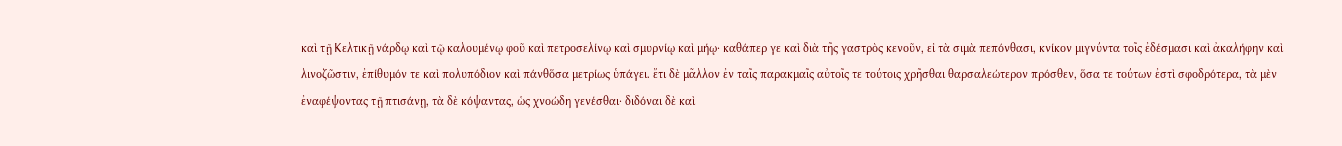καὶ τῇ Κελτικῇ νάρδῳ καὶ τῷ καλουμένῳ φοῦ καὶ πετροσελίνῳ καὶ σμυρνίῳ καὶ μήῳ· καθάπερ γε καὶ διὰ τῆς γαστρὸς κενοῦν, εἰ τὰ σιμὰ πεπόνθασι, κνίκον μιγνύντα τοῖς ἐδέσμασι καὶ ἀκαλήφην καὶ λινοζῶστιν, ἐπίθυμόν τε καὶ πολυπόδιον καὶ πάνθὅσα μετρίως ὑπάγει. ἔτι δὲ μᾶλλον ἐν ταῖς παρακμαῖς αὐτοῖς τε τούτοις χρῆσθαι θαρσαλεώτερον πρόσθεν, ὅσα τε τούτων ἐστὶ σφοδρότερα, τὰ μὲν ἐναφέψοντας τῇ πτισάνῃ, τὰ δὲ κόψαντας, ὡς χνοώδη γενέσθαι· διδόναι δὲ καὶ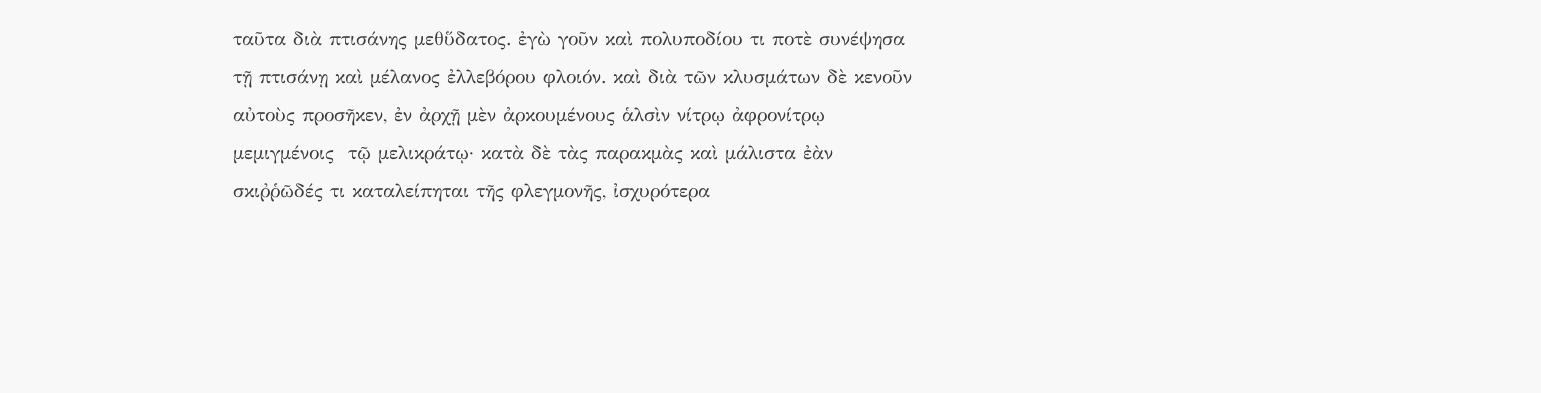ταῦτα διὰ πτισάνης μεθὕδατος. ἐγὼ γοῦν καὶ πολυποδίου τι ποτὲ συνέψησα τῇ πτισάνῃ καὶ μέλανος ἐλλεβόρου φλοιόν. καὶ διὰ τῶν κλυσμάτων δὲ κενοῦν αὐτοὺς προσῆκεν, ἐν ἀρχῇ μὲν ἀρκουμένους ἁλσὶν νίτρῳ ἀφρονίτρῳ μεμιγμένοις  τῷ μελικράτῳ· κατὰ δὲ τὰς παρακμὰς καὶ μάλιστα ἐὰν σκιῤῥῶδές τι καταλείπηται τῆς φλεγμονῆς, ἰσχυρότερα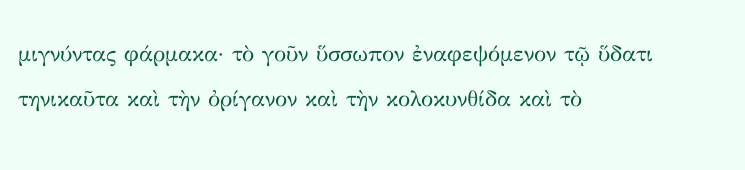μιγνύντας φάρμακα· τὸ γοῦν ὕσσωπον ἐναφεψόμενον τῷ ὕδατι τηνικαῦτα καὶ τὴν ὀρίγανον καὶ τὴν κολοκυνθίδα καὶ τὸ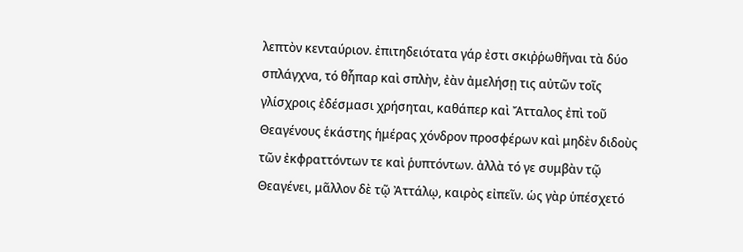λεπτὸν κενταύριον. ἐπιτηδειότατα γάρ ἐστι σκιῤῥωθῆναι τὰ δύο σπλάγχνα, τό θἧπαρ καὶ σπλὴν, ἐὰν ἀμελήσῃ τις αὐτῶν τοῖς γλίσχροις ἐδέσμασι χρήσηται, καθάπερ καὶ Ἄτταλος ἐπὶ τοῦ Θεαγένους ἑκάστης ἡμέρας χόνδρον προσφέρων καὶ μηδὲν διδοὺς τῶν ἐκφραττόντων τε καὶ ῥυπτόντων. ἀλλὰ τό γε συμβὰν τῷ Θεαγένει, μᾶλλον δὲ τῷ Ἀττάλῳ, καιρὸς εἰπεῖν. ὡς γὰρ ὑπέσχετό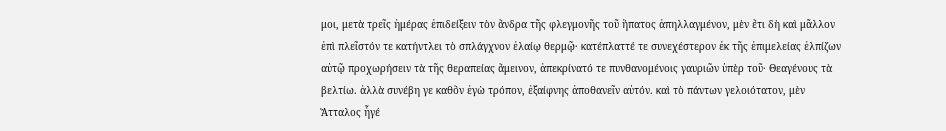μοι, μετὰ τρεῖς ἡμέρας ἐπιδείξειν τὸν ἄνδρα τῆς φλεγμονῆς τοῦ ἥπατος ἀπηλλαγμένον, μὲν ἔτι δὴ καὶ μᾶλλον ἐπὶ πλεῖστόν τε κατήντλει τὸ σπλάγχνον ἐλαίῳ θερμῷ· κατέπλαττέ τε συνεχέστερον ἐκ τῆς ἐπιμελείας ἐλπίζων αὑτῷ προχωρήσειν τὰ τῆς θεραπείας ἄμεινον, ἀπεκρίνατό τε πυνθανομένοις γαυριῶν ὑπὲρ τοῦ· Θεαγένους τὰ βελτίω. ἀλλὰ συνέβη γε καθὃν ἐγὼ τρόπον, ἐξαίφνης ἀποθανεῖν αὐτόν. καὶ τὸ πάντων γελοιότατον, μὲν Ἄτταλος ἦγέ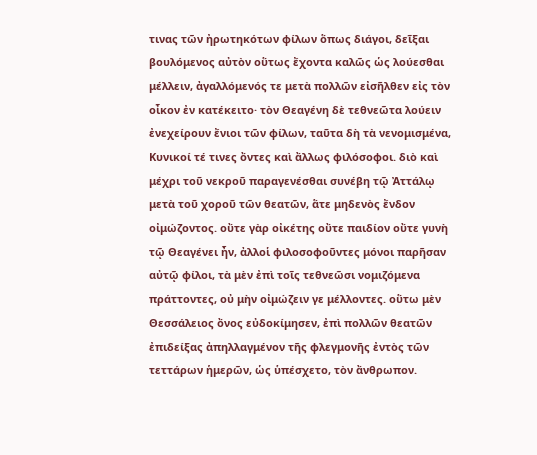τινας τῶν ἠρωτηκότων φίλων ὅπως διάγοι, δεῖξαι βουλόμενος αὐτὸν οὕτως ἔχοντα καλῶς ὡς λούεσθαι μέλλειν, ἀγαλλόμενός τε μετὰ πολλῶν εἰσῆλθεν εἰς τὸν οἶκον ἐν κατέκειτο· τὸν Θεαγένη δὲ τεθνεῶτα λούειν ἐνεχείρουν ἔνιοι τῶν φίλων, ταῦτα δὴ τὰ νενομισμένα, Κυνικοί τέ τινες ὄντες καὶ ἄλλως φιλόσοφοι. διὸ καὶ μέχρι τοῦ νεκροῦ παραγενέσθαι συνέβη τῷ Ἀττάλῳ μετὰ τοῦ χοροῦ τῶν θεατῶν, ἅτε μηδενὸς ἔνδον οἰμώζοντος. οὔτε γὰρ οἰκέτης οὔτε παιδίον οὔτε γυνὴ τῷ Θεαγένει ἦν, ἀλλοἱ φιλοσοφοῦντες μόνοι παρῆσαν αὐτῷ φίλοι, τὰ μὲν ἐπὶ τοῖς τεθνεῶσι νομιζόμενα πράττοντες, οὐ μὴν οἰμώζειν γε μέλλοντες. οὕτω μὲν Θεσσάλειος ὄνος εὐδοκίμησεν, ἐπὶ πολλῶν θεατῶν ἐπιδείξας ἀπηλλαγμένον τῆς φλεγμονῆς ἐντὸς τῶν τεττάρων ἡμερῶν, ὡς ὑπέσχετο, τὸν ἄνθρωπον.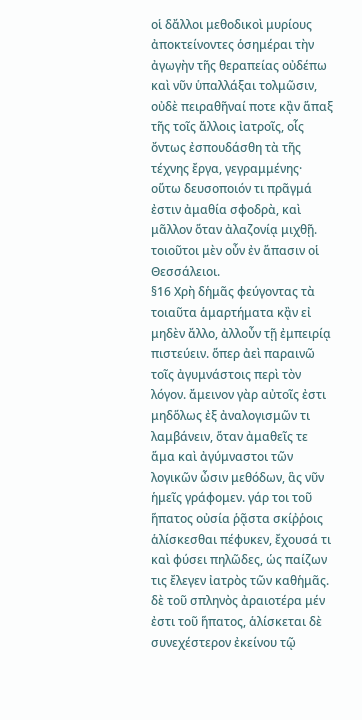οἱ δἄλλοι μεθοδικοὶ μυρίους ἀποκτείνοντες ὁσημέραι τὴν ἀγωγὴν τῆς θεραπείας οὐδέπω καὶ νῦν ὑπαλλάξαι τολμῶσιν, οὐδὲ πειραθῆναί ποτε κᾂν ἅπαξ τῆς τοῖς ἄλλοις ἰατροῖς, οἷς ὄντως ἐσπουδάσθη τὰ τῆς τέχνης ἔργα, γεγραμμένης· οὕτω δευσοποιόν τι πρᾶγμά ἐστιν ἀμαθία σφοδρὰ, καὶ μᾶλλον ὅταν ἀλαζονίᾳ μιχθῇ. τοιοῦτοι μὲν οὖν ἐν ἅπασιν οἱ Θεσσάλειοι.
§16 Χρὴ δἡμᾶς φεύγοντας τὰ τοιαῦτα ἁμαρτήματα κᾂν εἰ μηδὲν ἄλλο, ἀλλοὖν τῇ ἐμπειρίᾳ πιστεύειν. ὅπερ ἀεὶ παραινῶ τοῖς ἀγυμνάστοις περὶ τὸν λόγον. ἄμεινον γὰρ αὐτοῖς ἐστι μηδὅλως ἐξ ἀναλογισμῶν τι λαμβάνειν, ὅταν ἀμαθεῖς τε ἅμα καὶ ἀγύμναστοι τῶν λογικῶν ὦσιν μεθόδων, ἃς νῦν ἡμεῖς γράφομεν. γάρ τοι τοῦ ἥπατος οὐσία ῥᾷστα σκίῤῥοις ἁλίσκεσθαι πέφυκεν, ἔχουσά τι καὶ φύσει πηλῶδες, ὡς παίζων τις ἔλεγεν ἰατρὸς τῶν καθἡμᾶς. δὲ τοῦ σπληνὸς ἀραιοτέρα μέν ἐστι τοῦ ἥπατος, ἁλίσκεται δὲ συνεχέστερον ἐκείνου τῷ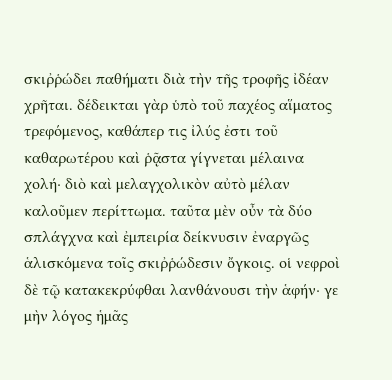σκιῤῥώδει παθήματι διὰ τὴν τῆς τροφῆς ἰδέαν χρῆται. δέδεικται γὰρ ὑπὸ τοῦ παχέος αἵματος τρεφόμενος, καθάπερ τις ἰλύς ἐστι τοῦ καθαρωτέρου καὶ ῥᾷστα γίγνεται μέλαινα χολή· διὸ καὶ μελαγχολικὸν αὐτὸ μέλαν καλοῦμεν περίττωμα. ταῦτα μὲν οὖν τὰ δύο σπλάγχνα καὶ ἐμπειρία δείκνυσιν ἐναργῶς ἁλισκόμενα τοῖς σκιῤῥώδεσιν ὄγκοις. οἱ νεφροὶ δὲ τῷ κατακεκρύφθαι λανθάνουσι τὴν ἁφήν· γε μὴν λόγος ἡμᾶς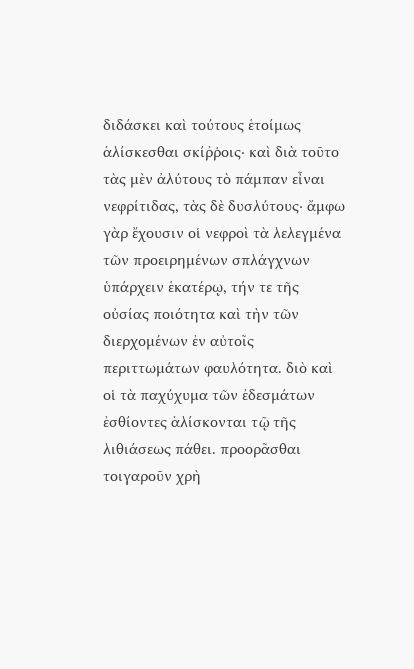διδάσκει καὶ τούτους ἑτοίμως ἁλίσκεσθαι σκίῤῥοις· καὶ διὰ τοῦτο τὰς μὲν ἀλύτους τὸ πάμπαν εἶναι νεφρίτιδας, τὰς δὲ δυσλύτους· ἄμφω γὰρ ἔχουσιν οἱ νεφροὶ τὰ λελεγμένα τῶν προειρημένων σπλάγχνων ὑπάρχειν ἑκατέρῳ, τήν τε τῆς οὐσίας ποιότητα καὶ τὴν τῶν διερχομένων ἐν αὐτοῖς περιττωμάτων φαυλότητα. διὸ καὶ οἱ τὰ παχύχυμα τῶν ἐδεσμάτων ἐσθίοντες ἁλίσκονται τῷ τῆς λιθιάσεως πάθει. προορᾶσθαι τοιγαροῦν χρὴ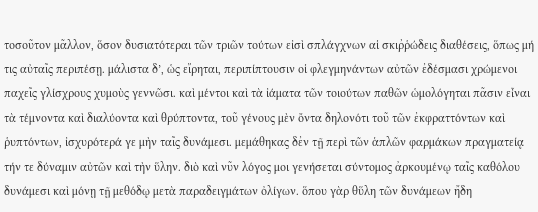τοσοῦτον μᾶλλον, ὅσον δυσιατότεραι τῶν τριῶν τούτων εἰσὶ σπλάγχνων αἱ σκιῤῥώδεις διαθέσεις, ὅπως μή τις αὐταῖς περιπέσῃ. μάλιστα δ’, ὡς εἴρηται, περιπίπτουσιν οἱ φλεγμηνάντων αὐτῶν ἐδέσμασι χρώμενοι παχεῖς γλίσχρους χυμοὺς γεννῶσι. καὶ μέντοι καὶ τὰ ἰάματα τῶν τοιούτων παθῶν ὡμολόγηται πᾶσιν εἶναι τὰ τέμνοντα καὶ διαλύοντα καὶ θρύπτοντα, τοῦ γένους μὲν ὄντα δηλονότι τοῦ τῶν ἐκφραττόντων καὶ ῥυπτόντων, ἰσχυρότερά γε μὴν ταῖς δυνάμεσι. μεμάθηκας δἐν τῇ περὶ τῶν ἁπλῶν φαρμάκων πραγματείᾳ τήν τε δύναμιν αὐτῶν καὶ τὴν ὕλην. διὸ καὶ νῦν λόγος μοι γενήσεται σύντομος ἀρκουμένῳ ταῖς καθόλου δυνάμεσι καὶ μόνῃ τῇ μεθόδῳ μετὰ παραδειγμάτων ὀλίγων. ὅπου γὰρ θὕλη τῶν δυνάμεων ἤδη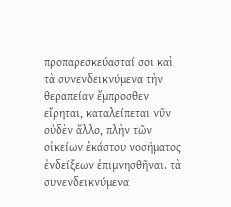προπαρεσκεύασταί σοι καὶ τὰ συνενδεικνύμενα τὴν θεραπείαν ἔμπροσθεν εἴρηται, καταλείπεται νῦν οὐδὲν ἄλλο, πλὴν τῶν οἰκείων ἑκάστου νοσήματος ἐνδείξεων ἐπιμνησθῆναι. τὰ συνενδεικνύμενα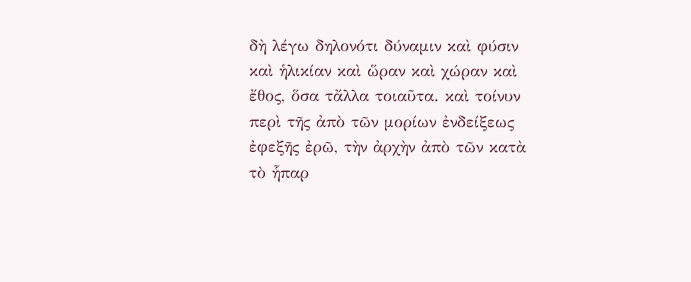δὴ λέγω δηλονότι δύναμιν καὶ φύσιν καὶ ἡλικίαν καὶ ὥραν καὶ χώραν καὶ ἔθος, ὅσα τἄλλα τοιαῦτα. καὶ τοίνυν περὶ τῆς ἀπὸ τῶν μορίων ἐνδείξεως ἐφεξῆς ἐρῶ, τὴν ἀρχὴν ἀπὸ τῶν κατὰ τὸ ἧπαρ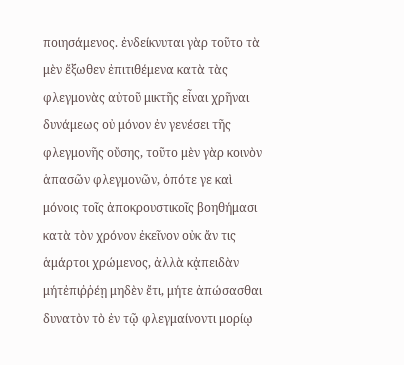ποιησάμενος. ἐνδείκνυται γὰρ τοῦτο τὰ μὲν ἔξωθεν ἐπιτιθέμενα κατὰ τὰς φλεγμονὰς αὐτοῦ μικτῆς εἶναι χρῆναι δυνάμεως οὐ μόνον ἐν γενέσει τῆς φλεγμονῆς οὔσης, τοῦτο μὲν γὰρ κοινὸν ἁπασῶν φλεγμονῶν, ὁπότε γε καὶ μόνοις τοῖς ἀποκρουστικοῖς βοηθήμασι κατὰ τὸν χρόνον ἐκεῖνον οὐκ ἄν τις ἁμάρτοι χρώμενος, ἀλλὰ κᾀπειδὰν μήτἐπιῤῥέῃ μηδὲν ἔτι, μήτε ἀπώσασθαι δυνατὸν τὸ ἐν τῷ φλεγμαίνοντι μορίῳ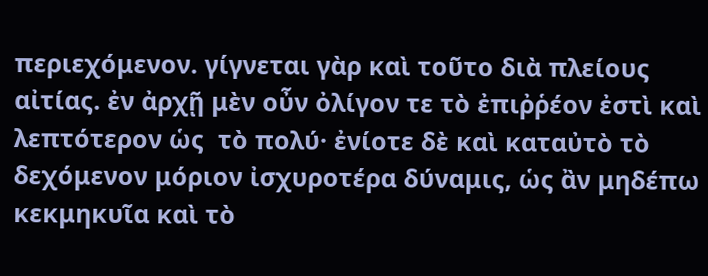περιεχόμενον. γίγνεται γὰρ καὶ τοῦτο διὰ πλείους αἰτίας. ἐν ἀρχῇ μὲν οὖν ὀλίγον τε τὸ ἐπιῤῥέον ἐστὶ καὶ λεπτότερον ὡς  τὸ πολύ· ἐνίοτε δὲ καὶ καταὐτὸ τὸ δεχόμενον μόριον ἰσχυροτέρα δύναμις, ὡς ἂν μηδέπω κεκμηκυῖα καὶ τὸ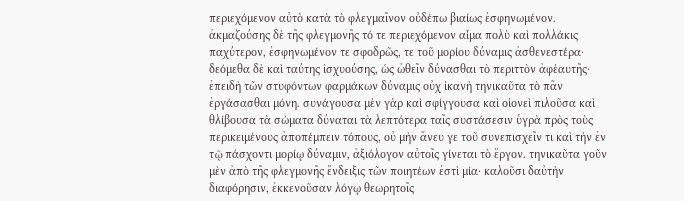περιεχόμενον αὐτὸ κατὰ τὸ φλεγμαῖνον οὐδέπω βιαίως ἐσφηνωμένον. ἀκμαζούσης δὲ τῆς φλεγμονῆς τό τε περιεχόμενον αἷμα πολὺ καὶ πολλάκις παχύτερον, ἐσφηνωμένον τε σφοδρῶς, τε τοῦ μορίου δύναμις ἀσθενεστέρα· δεόμεθα δὲ καὶ ταύτης ἰσχυούσης, ὡς ὠθεῖν δύνασθαι τὸ περιττὸν ἀφἑαυτῆς· ἐπειδὴ τῶν στυφόντων φαρμάκων δύναμις οὐχ ἱκανὴ τηνικαῦτα τὸ πᾶν ἐργάσασθαι μόνη. συνάγουσα μὲν γὰρ καὶ σφίγγουσα καὶ οἱονεὶ πιλοῦσα καὶ θλίβουσα τὰ σώματα δύναται τὰ λεπτότερα ταῖς συστάσεσιν ὑγρὰ πρὸς τοὺς περικειμένους ἀποπέμπειν τόπους, οὐ μὴν ἄνευ γε τοῦ συνεπισχεῖν τι καὶ τὴν ἐν τῷ πάσχοντι μορίῳ δύναμιν, ἀξιόλογον αὐτοῖς γίνεται τὸ ἔργον. τηνικαῦτα γοῦν μὲν ἀπὸ τῆς φλεγμονῆς ἔνδειξις τῶν ποιητέων ἐστὶ μία· καλοῦσι δαὐτὴν διαφόρησιν, ἐκκενοῦσαν λόγῳ θεωρητοῖς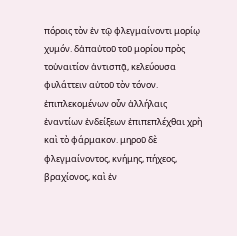πόροις τὸν ἐν τῷ φλεγμαίνοντι μορίῳ χυμόν. δἀπαὐτοῦ τοῦ μορίου πρὸς τοὐναιτίον ἀντισπᾷ, κελεύουσα φυλάττειν αὐτοῦ τὸν τόνον. ἐπιπλεκομένων οὖν ἀλλήλαις ἐναντίων ἐνδείξεων ἐπιπεπλέχθαι χρὴ καὶ τὸ φάρμακον. μηροῦ δὲ φλεγμαίνοντος, κνήμης, πήχεος, βραχίονος, καὶ ἐν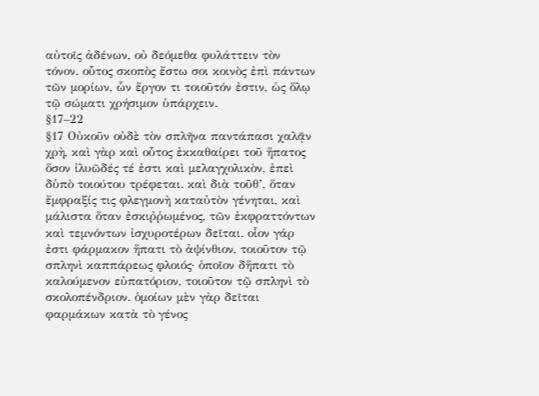αὐτοῖς ἀδένων, οὐ δεόμεθα φυλάττειν τὸν τόνον. οὗτος σκοπὸς ἔστω σοι κοινὸς ἐπὶ πάντων τῶν μορίων, ὧν ἔργον τι τοιοῦτόν ἐστιν, ὡς ὅλῳ τῷ σώματι χρήσιμον ὑπάρχειν.
§17–22
§17 Οὐκοῦν οὐδὲ τὸν σπλῆνα παντάπασι χαλᾷν χρὴ, καὶ γὰρ καὶ οὗτος ἐκκαθαίρει τοῦ ἥπατος ὅσον ἰλυῶδές τέ ἐστι καὶ μελαγχολικὸν, ἐπεὶ δὑπὸ τοιούτου τρέφεται. καὶ διὰ τοῦθ’, ὅταν ἔμφραξίς τις φλεγμονὴ καταὐτὸν γένηται, καὶ μάλιστα ὅταν ἐσκιῤῥωμένος, τῶν ἐκφραττόντων καὶ τεμνόντων ἰσχυροτέρων δεῖται. οἷον γάρ ἐστι φάρμακον ἥπατι τὸ ἀψίνθιον, τοιοῦτον τῷ σπληνὶ καππάρεως φλοιός· ὁποῖον δἥπατι τὸ καλούμενον εὐπατόριον, τοιοῦτον τῷ σπληνὶ τὸ σκολοπένδριον. ὁμοίων μὲν γὰρ δεῖται φαρμάκων κατὰ τὸ γένος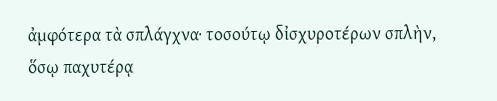ἀμφότερα τὰ σπλάγχνα· τοσούτῳ δἰσχυροτέρων σπλὴν, ὅσῳ παχυτέρᾳ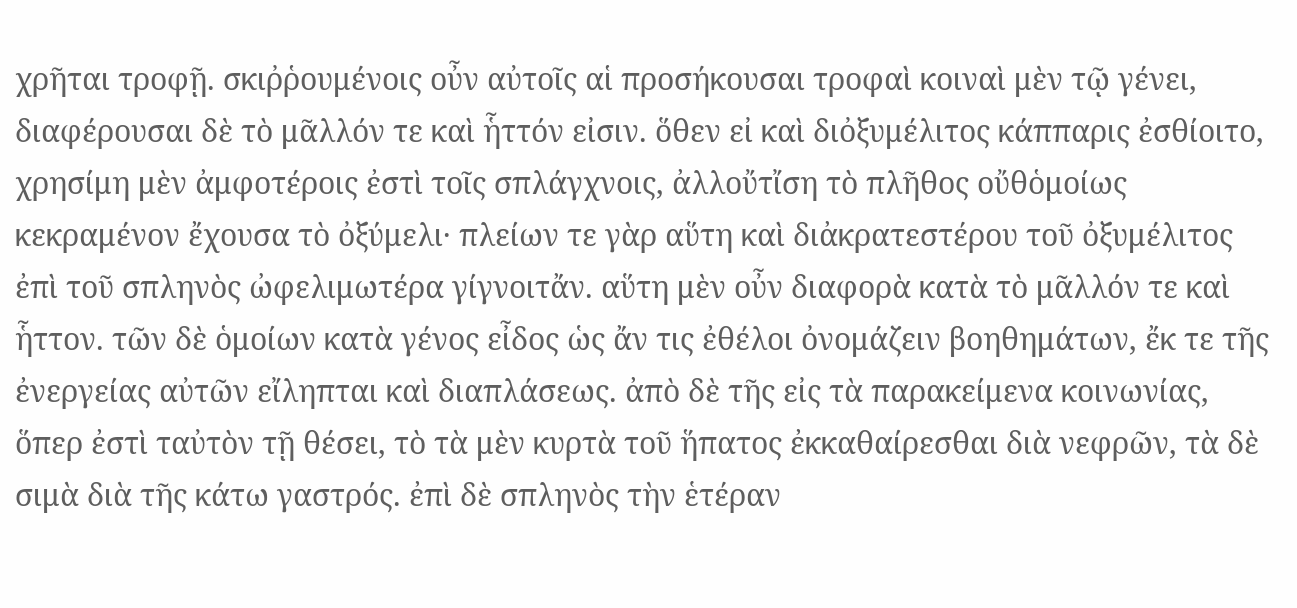χρῆται τροφῇ. σκιῤῥουμένοις οὖν αὐτοῖς αἱ προσήκουσαι τροφαὶ κοιναὶ μὲν τῷ γένει, διαφέρουσαι δὲ τὸ μᾶλλόν τε καὶ ἧττόν εἰσιν. ὅθεν εἰ καὶ διὀξυμέλιτος κάππαρις ἐσθίοιτο, χρησίμη μὲν ἀμφοτέροις ἐστὶ τοῖς σπλάγχνοις, ἀλλοὔτἴση τὸ πλῆθος οὔθὁμοίως κεκραμένον ἔχουσα τὸ ὀξύμελι· πλείων τε γὰρ αὕτη καὶ διἀκρατεστέρου τοῦ ὀξυμέλιτος ἐπὶ τοῦ σπληνὸς ὠφελιμωτέρα γίγνοιτἄν. αὕτη μὲν οὖν διαφορὰ κατὰ τὸ μᾶλλόν τε καὶ ἧττον. τῶν δὲ ὁμοίων κατὰ γένος εἶδος ὡς ἄν τις ἐθέλοι ὀνομάζειν βοηθημάτων, ἔκ τε τῆς ἐνεργείας αὐτῶν εἴληπται καὶ διαπλάσεως. ἀπὸ δὲ τῆς εἰς τὰ παρακείμενα κοινωνίας, ὅπερ ἐστὶ ταὐτὸν τῇ θέσει, τὸ τὰ μὲν κυρτὰ τοῦ ἥπατος ἐκκαθαίρεσθαι διὰ νεφρῶν, τὰ δὲ σιμὰ διὰ τῆς κάτω γαστρός. ἐπὶ δὲ σπληνὸς τὴν ἑτέραν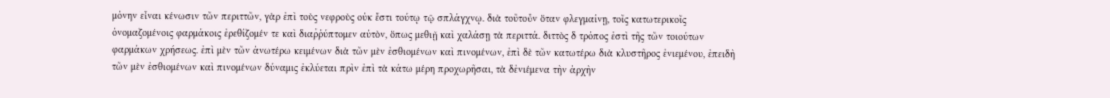μόνην εἶναι κένωσιν τῶν περιττῶν, γὰρ ἐπὶ τοὺς νεφροὺς οὐκ ἔστι τούτῳ τῷ σπλάγχνῳ. διὰ τοῦτοὖν ὅταν φλεγμαίνῃ, τοῖς κατωτερικοῖς ὀνομαζομένοις φαρμάκοις ἐρεθίζομέν τε καὶ διαῤῥύπτομεν αὐτὸν, ὅπως μεθιῇ καὶ χαλάσῃ τὰ περιττά. διττὸς δ τρόπος ἐστὶ τῆς τῶν τοιούτων φαρμάκων χρήσεως. ἐπὶ μὲν τῶν ἀνωτέρω κειμένων διὰ τῶν μὲν ἐσθιομένων καὶ πινομένων, ἐπὶ δὲ τῶν κατωτέρω διὰ κλυστῆρος ἐνιεμένου, ἐπειδὴ τῶν μὲν ἐσθιομένων καὶ πινομένων δύναμις ἐκλύεται πρὶν ἐπὶ τὰ κάτω μέρη προχωρῆσαι, τὰ δἐνιέμενα τὴν ἀρχὴν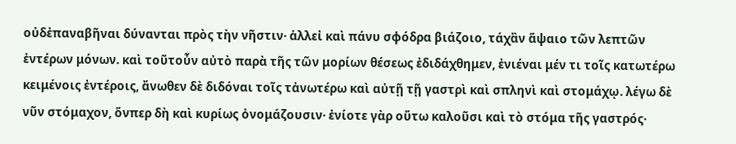οὐδἐπαναβῆναι δύνανται πρὸς τὴν νῆστιν· ἀλλεἰ καὶ πάνυ σφόδρα βιάζοιο, τάχἂν ἅψαιο τῶν λεπτῶν ἐντέρων μόνων. καὶ τοῦτοὖν αὐτὸ παρὰ τῆς τῶν μορίων θέσεως ἐδιδάχθημεν, ἐνιέναι μέν τι τοῖς κατωτέρω κειμένοις ἐντέροις, ἄνωθεν δὲ διδόναι τοῖς τἀνωτέρω καὶ αὐτῇ τῇ γαστρὶ καὶ σπληνὶ καὶ στομάχῳ. λέγω δὲ νῦν στόμαχον, ὅνπερ δὴ καὶ κυρίως ὀνομάζουσιν· ἐνίοτε γὰρ οὕτω καλοῦσι καὶ τὸ στόμα τῆς γαστρός·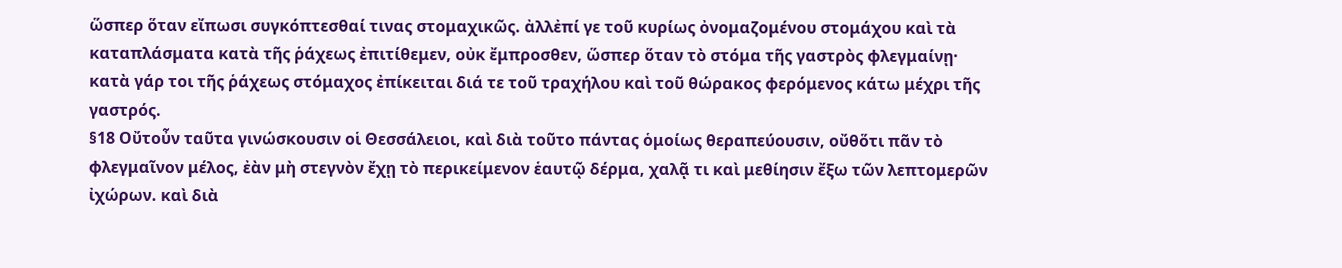ὥσπερ ὅταν εἴπωσι συγκόπτεσθαί τινας στομαχικῶς. ἀλλἐπί γε τοῦ κυρίως ὀνομαζομένου στομάχου καὶ τὰ καταπλάσματα κατὰ τῆς ῥάχεως ἐπιτίθεμεν, οὐκ ἔμπροσθεν, ὥσπερ ὅταν τὸ στόμα τῆς γαστρὸς φλεγμαίνῃ· κατὰ γάρ τοι τῆς ῥάχεως στόμαχος ἐπίκειται διά τε τοῦ τραχήλου καὶ τοῦ θώρακος φερόμενος κάτω μέχρι τῆς γαστρός.
§18 Οὔτοὖν ταῦτα γινώσκουσιν οἱ Θεσσάλειοι, καὶ διὰ τοῦτο πάντας ὁμοίως θεραπεύουσιν, οὔθὅτι πᾶν τὸ φλεγμαῖνον μέλος, ἐὰν μὴ στεγνὸν ἔχῃ τὸ περικείμενον ἑαυτῷ δέρμα, χαλᾷ τι καὶ μεθίησιν ἔξω τῶν λεπτομερῶν ἰχώρων. καὶ διὰ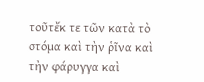τοῦτἔκ τε τῶν κατὰ τὸ στόμα καὶ τὴν ῥῖνα καὶ τὴν φάρυγγα καὶ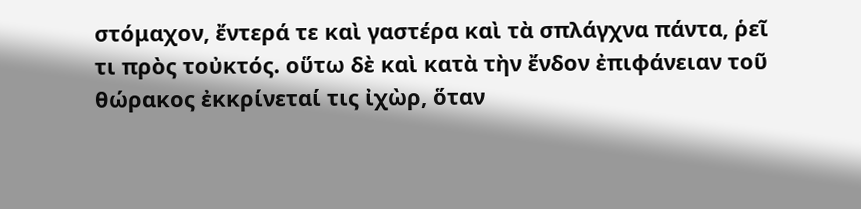στόμαχον, ἔντερά τε καὶ γαστέρα καὶ τὰ σπλάγχνα πάντα, ῥεῖ τι πρὸς τοὐκτός. οὕτω δὲ καὶ κατὰ τὴν ἔνδον ἐπιφάνειαν τοῦ θώρακος ἐκκρίνεταί τις ἰχὼρ, ὅταν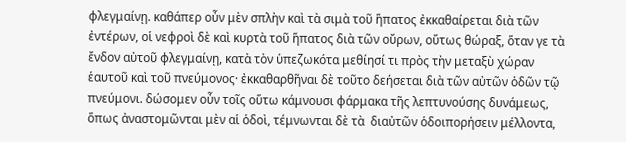φλεγμαίνῃ. καθάπερ οὖν μὲν σπλὴν καὶ τὰ σιμὰ τοῦ ἥπατος ἐκκαθαίρεται διὰ τῶν ἐντέρων, οἱ νεφροὶ δὲ καὶ κυρτὰ τοῦ ἥπατος διὰ τῶν οὔρων, οὕτως θώραξ, ὅταν γε τὰ ἔνδον αὐτοῦ φλεγμαίνῃ, κατὰ τὸν ὑπεζωκότα μεθίησί τι πρὸς τὴν μεταξὺ χώραν ἑαυτοῦ καὶ τοῦ πνεύμονος· ἐκκαθαρθῆναι δὲ τοῦτο δεήσεται διὰ τῶν αὐτῶν ὁδῶν τῷ πνεύμονι. δώσομεν οὖν τοῖς οὕτω κάμνουσι φάρμακα τῆς λεπτυνούσης δυνάμεως, ὅπως ἀναστομῶνται μὲν αἱ ὁδοὶ, τέμνωνται δὲ τὰ  διαὐτῶν ὁδοιπορήσειν μέλλοντα,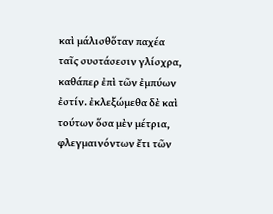καὶ μάλισθὅταν παχέα ταῖς συστάσεσιν γλίσχρα, καθάπερ ἐπὶ τῶν ἐμπύων ἐστίν. ἐκλεξώμεθα δὲ καὶ τούτων ὅσα μὲν μέτρια, φλεγμαινόντων ἔτι τῶν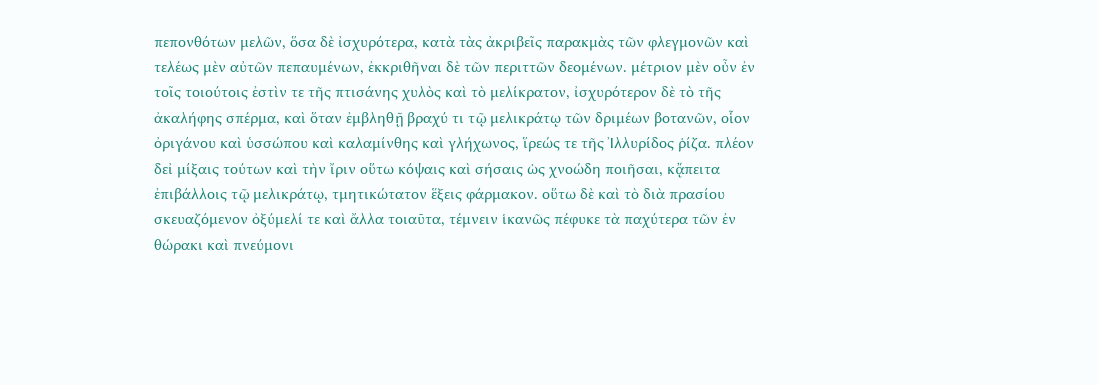πεπονθότων μελῶν, ὅσα δὲ ἰσχυρότερα, κατὰ τὰς ἀκριβεῖς παρακμὰς τῶν φλεγμονῶν καὶ τελέως μὲν αὐτῶν πεπαυμένων, ἐκκριθῆναι δὲ τῶν περιττῶν δεομένων. μέτριον μὲν οὖν ἐν τοῖς τοιούτοις ἐστὶν τε τῆς πτισάνης χυλὸς καὶ τὸ μελίκρατον, ἰσχυρότερον δὲ τὸ τῆς ἀκαλήφης σπέρμα, καὶ ὅταν ἐμβληθῇ βραχύ τι τῷ μελικράτῳ τῶν δριμέων βοτανῶν, οἷον ὀριγάνου καὶ ὑσσώπου καὶ καλαμίνθης καὶ γλήχωνος, ἵρεώς τε τῆς Ἰλλυρίδος ῥίζα. πλέον δεἰ μίξαις τούτων καὶ τὴν ἴριν οὕτω κόψαις καὶ σήσαις ὡς χνοώδη ποιῆσαι, κᾄπειτα ἐπιβάλλοις τῷ μελικράτῳ, τμητικώτατον ἕξεις φάρμακον. οὕτω δὲ καὶ τὸ διὰ πρασίου σκευαζόμενον ὀξύμελί τε καὶ ἄλλα τοιαῦτα, τέμνειν ἱκανῶς πέφυκε τὰ παχύτερα τῶν ἐν θώρακι καὶ πνεύμονι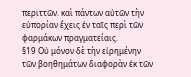περιττῶν. καὶ πάντων αὐτῶν τὴν εὐπορίαν ἔχεις ἐν ταῖς περὶ τῶν φαρμάκων πραγματείαις.
§19 Οὐ μόνον δὲ τὴν εἰρημένην τῶν βοηθημάτων διαφορὰν ἐκ τῶν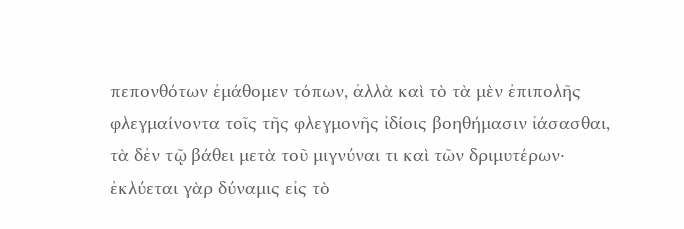πεπονθότων ἐμάθομεν τόπων, ἀλλὰ καὶ τὸ τὰ μὲν ἐπιπολῆς φλεγμαίνοντα τοῖς τῆς φλεγμονῆς ἰδίοις βοηθήμασιν ἰάσασθαι, τὰ δἐν τῷ βάθει μετὰ τοῦ μιγνύναι τι καὶ τῶν δριμυτέρων· ἐκλύεται γὰρ δύναμις εἰς τὸ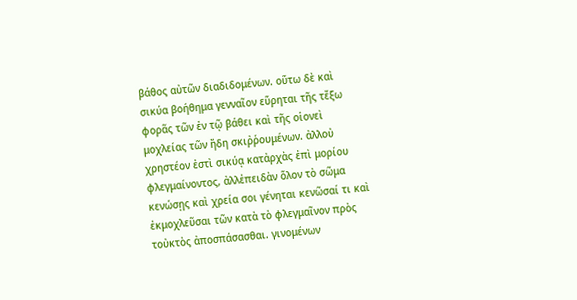βάθος αὐτῶν διαδιδομένων. οὕτω δὲ καὶ σικύα βοήθημα γενναῖον εὕρηται τῆς τἔξω φορᾶς τῶν ἐν τῷ βάθει καὶ τῆς οἱονεὶ μοχλείας τῶν ἤδη σκιῤῥουμένων. ἀλλοὐ χρηστέον ἐστὶ σικύᾳ κατἀρχὰς ἐπὶ μορίου φλεγμαίνοντος, ἀλλἐπειδὰν ὅλον τὸ σῶμα κενώσῃς καὶ χρεία σοι γένηται κενῶσαί τι καὶ ἐκμοχλεῦσαι τῶν κατὰ τὸ φλεγμαῖνον πρὸς τοὐκτὸς ἀποσπάσασθαι. γινομένων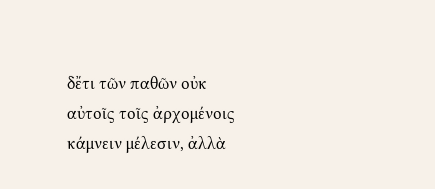δἔτι τῶν παθῶν οὐκ αὐτοῖς τοῖς ἀρχομένοις κάμνειν μέλεσιν, ἀλλὰ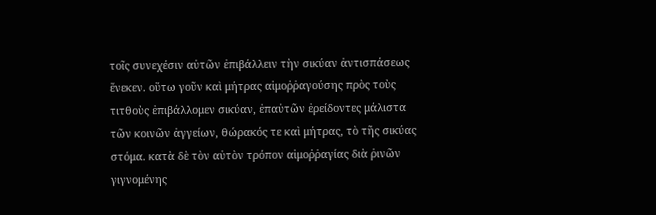τοῖς συνεχέσιν αὐτῶν ἐπιβάλλειν τὴν σικύαν ἀντισπάσεως ἕνεκεν. οὕτω γοῦν καὶ μήτρας αἱμοῤῥαγούσης πρὸς τοὺς τιτθοὺς ἐπιβάλλομεν σικύαν, ἐπαὐτῶν ἐρείδοντες μάλιστα τῶν κοινῶν ἀγγείων, θώρακός τε καὶ μήτρας, τὸ τῆς σικύας στόμα. κατὰ δὲ τὸν αὐτὸν τρόπον αἱμοῤῥαγίας διὰ ῥινῶν γιγνομένης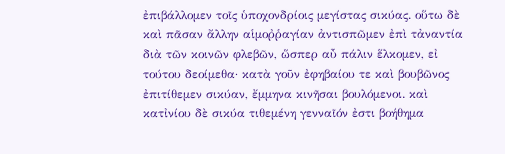ἐπιβάλλομεν τοῖς ὑποχονδρίοις μεγίστας σικύας. οὕτω δὲ καὶ πᾶσαν ἄλλην αἱμοῤῥαγίαν ἀντισπῶμεν ἐπὶ τἀναντία διὰ τῶν κοινῶν φλεβῶν, ὥσπερ αὖ πάλιν ἕλκομεν, εἰ τούτου δεοίμεθα· κατὰ γοῦν ἐφηβαίου τε καὶ βουβῶνος ἐπιτίθεμεν σικύαν, ἔμμηνα κινῆσαι βουλόμενοι. καὶ κατἰνίου δὲ σικύα τιθεμένη γενναῖόν ἐστι βοήθημα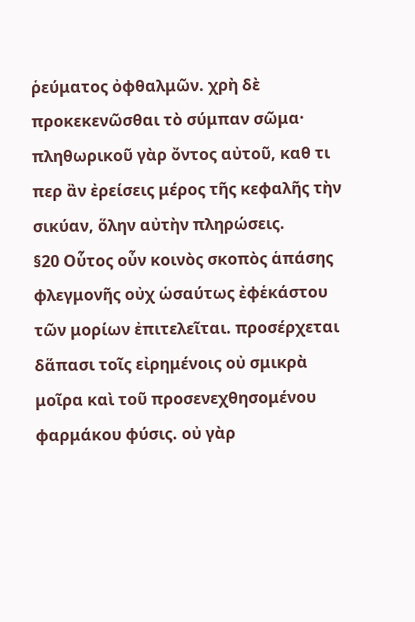ῥεύματος ὀφθαλμῶν. χρὴ δὲ προκεκενῶσθαι τὸ σύμπαν σῶμα· πληθωρικοῦ γὰρ ὄντος αὐτοῦ, καθ τι περ ἂν ἐρείσεις μέρος τῆς κεφαλῆς τὴν σικύαν, ὅλην αὐτὴν πληρώσεις.
§20 Οὗτος οὖν κοινὸς σκοπὸς ἁπάσης φλεγμονῆς οὐχ ὡσαύτως ἐφἑκάστου τῶν μορίων ἐπιτελεῖται. προσέρχεται δἅπασι τοῖς εἰρημένοις οὐ σμικρὰ μοῖρα καὶ τοῦ προσενεχθησομένου φαρμάκου φύσις. οὐ γὰρ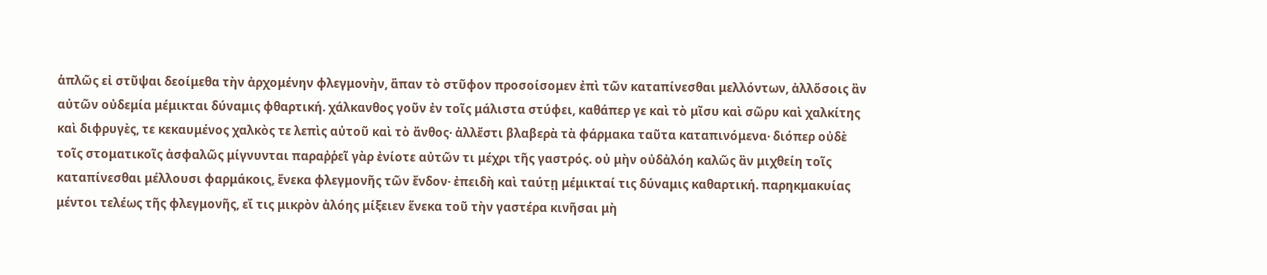ἁπλῶς εἰ στῦψαι δεοίμεθα τὴν ἀρχομένην φλεγμονὴν, ἅπαν τὸ στῦφον προσοίσομεν ἐπὶ τῶν καταπίνεσθαι μελλόντων, ἀλλὅσοις ἂν αὐτῶν οὐδεμία μέμικται δύναμις φθαρτική. χάλκανθος γοῦν ἐν τοῖς μάλιστα στύφει, καθάπερ γε καὶ τὸ μῖσυ καὶ σῶρυ καὶ χαλκίτης καὶ διφρυγὲς, τε κεκαυμένος χαλκὸς τε λεπὶς αὐτοῦ καὶ τὸ ἄνθος· ἀλλἔστι βλαβερὰ τὰ φάρμακα ταῦτα καταπινόμενα· διόπερ οὐδὲ τοῖς στοματικοῖς ἀσφαλῶς μίγνυνται παραῤῥεῖ γὰρ ἐνίοτε αὐτῶν τι μέχρι τῆς γαστρός. οὐ μὴν οὐδἀλόη καλῶς ἂν μιχθείη τοῖς καταπίνεσθαι μέλλουσι φαρμάκοις, ἕνεκα φλεγμονῆς τῶν ἔνδον· ἐπειδὴ καὶ ταύτῃ μέμικταί τις δύναμις καθαρτική. παρηκμακυίας μέντοι τελέως τῆς φλεγμονῆς, εἴ τις μικρὸν ἀλόης μίξειεν ἕνεκα τοῦ τὴν γαστέρα κινῆσαι μὴ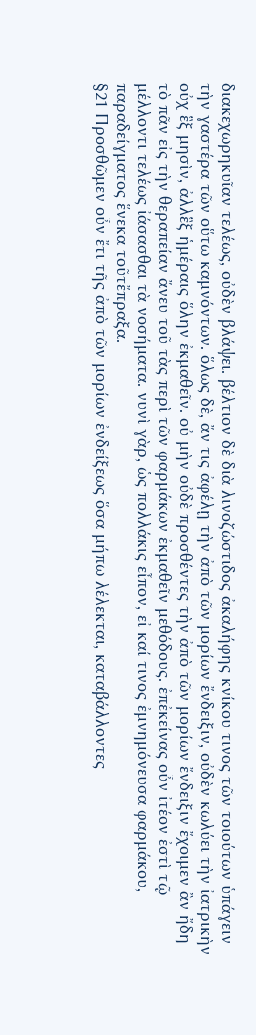διακεχωρηκυῖαν τελέως, οὐδὲν βλάψει. βέλτιον δὲ διὰ λινοζώστιδος ἀκαλήφης κνίκου τινος τῶν τοιούτων ὑπάγειν τὴν γαστέρα τῶν οὕτω καμνόντων. ὅλως δὲ, ἄν τις ἀφέλῃ τὴν ἀπὸ τῶν μορίων ἔνδειξιν, οὐδὲν κωλύει τὴν ἰατρικὴν οὐχ ἓξ μησὶν, ἀλλἓξ ἡμέραις ὅλην ἐκμαθεῖν. οὐ μὴν οὐδὲ προσθέντες τὴν ἀπὸ τῶν μορίων ἔνδειξιν ἔχοιμεν ἂν ἤδη τὸ πᾶν εἰς τὴν θεραπείαν ἄνευ τοῦ τὰς περὶ τῶν φαρμάκων ἐκμαθεῖν μεθόδους. ἐπἐκείνας οὖν ἰτέον ἐστὶ τῷ μέλλοντι τελέως ἰάσασθαι τὰ νοσήματα. νυνὶ γὰρ, ὡς πολλάκις εἶπον, εἰ καί τινος ἐμνημόνευσα φαρμάκου, παραδείγματος ἕνεκα τοῦτἔπραξα.
§21 Προσθῶμεν οὖν ἔτι τῆς ἀπὸ τῶν μορίων ἐνδείξεως ὅσα μήπω λέλεκται, καταβάλλοντες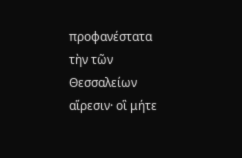προφανέστατα τὴν τῶν Θεσσαλείων αἵρεσιν· οἳ μήτε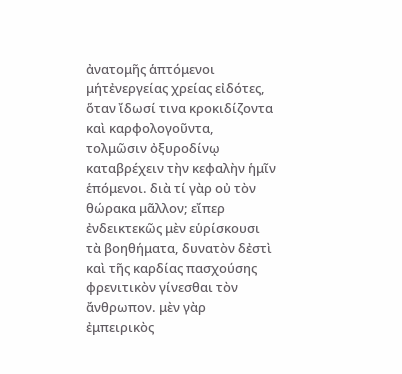ἀνατομῆς ἁπτόμενοι μήτἐνεργείας χρείας εἰδότες, ὅταν ἴδωσί τινα κροκιδίζοντα καὶ καρφολογοῦντα, τολμῶσιν ὀξυροδίνῳ καταβρέχειν τὴν κεφαλὴν ἡμῖν ἑπόμενοι. διὰ τί γὰρ οὐ τὸν θώρακα μᾶλλον; εἴπερ ἐνδεικτεκῶς μὲν εὑρίσκουσι τὰ βοηθήματα, δυνατὸν δἐστὶ καὶ τῆς καρδίας πασχούσης φρενιτικὸν γίνεσθαι τὸν ἄνθρωπον. μὲν γὰρ ἐμπειρικὸς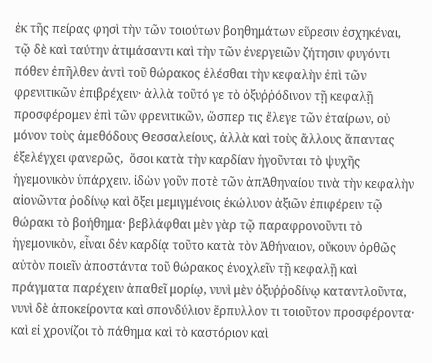ἐκ τῆς πείρας φησὶ τὴν τῶν τοιούτων βοηθημάτων εὕρεσιν ἐσχηκέναι, τῷ δὲ καὶ ταύτην ἀτιμάσαντι καὶ τὴν τῶν ἐνεργειῶν ζήτησιν φυγόντι πόθεν ἐπῆλθεν ἀντὶ τοῦ θώρακος ἑλέσθαι τὴν κεφαλὴν ἐπὶ τῶν φρενιτικῶν ἐπιβρέχειν· ἀλλὰ τοῦτό γε τὸ ὀξυῤῥόδινον τῇ κεφαλῇ προσφέρομεν ἐπὶ τῶν φρενιτικῶν, ὥσπερ τις ἔλεγε τῶν ἑταίρων, οὐ μόνον τοὺς ἀμεθόδους Θεσσαλείους, ἀλλὰ καὶ τοὺς ἄλλους ἅπαντας ἐξελέγχει φανερῶς,  ὅσοι κατὰ τὴν καρδίαν ἡγοῦνται τὸ ψυχῆς ἡγεμονικὸν ὑπάρχειν. ἰδὼν γοῦν ποτὲ τῶν ἀπἈθηναίου τινὰ τὴν κεφαλὴν αἰονῶντα ῥοδίνῳ καὶ ὄξει μεμιγμένοις ἐκώλυον ἀξιῶν ἐπιφέρειν τῷ θώρακι τὸ βοήθημα· βεβλάφθαι μὲν γὰρ τῷ παραφρονοῦντι τὸ ἡγεμονικὸν, εἶναι δἐν καρδίᾳ τοῦτο κατὰ τὸν Ἀθήναιον, οὔκουν ὀρθῶς αὐτὸν ποιεῖν ἀποστάντα τοῦ θώρακος ἐνοχλεῖν τῇ κεφαλῇ καὶ πράγματα παρέχειν ἀπαθεῖ μορίῳ, νυνὶ μὲν ὀξυῤῥοδίνῳ καταντλοῦντα, νυνὶ δὲ ἀποκείροντα καὶ σπονδύλιον ἕρπυλλον τι τοιοῦτον προσφέροντα· καὶ εἰ χρονίζοι τὸ πάθημα καὶ τὸ καστόριον καὶ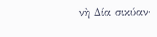νὴ Δία σικύαν·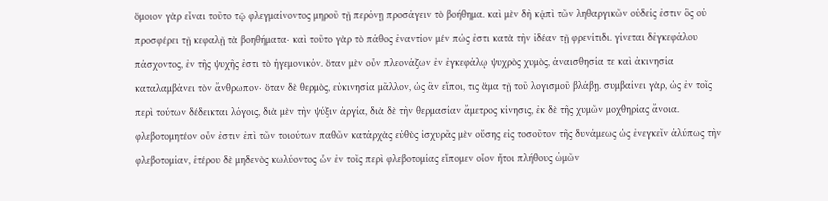ὅμοιον γὰρ εἶναι τοῦτο τῷ φλεγμαίνοντος μηροῦ τῇ περόνῃ προσάγειν τὸ βοήθημα. καὶ μὲν δὴ κᾀπὶ τῶν ληθαργικῶν οὐδείς ἐστιν ὃς οὐ προσφέρει τῇ κεφαλῇ τὰ βοηθήματα· καὶ τοῦτο γὰρ τὸ πάθος ἐναντίον μέν πώς ἐστι κατὰ τὴν ἰδέαν τῇ φρενίτιδι. γίνεται δἐγκεφάλου πάσχοντος, ἐν τῆς ψυχῆς ἐστι τὸ ἡγεμονικόν. ὅταν μὲν οὖν πλεονάζων ἐν ἐγκεφάλῳ ψυχρὸς χυμὸς, ἀναισθησία τε καὶ ἀκινησία καταλαμβάνει τὸν ἄνθρωπον· ὅταν δὲ θερμὸς, εὐκινησία μᾶλλον, ὡς ἂν εἴποι, τις ἅμα τῇ τοῦ λογισμοῦ βλάβῃ. συμβαίνει γὰρ, ὡς ἐν τοῖς περὶ τούτων δέδεικται λόγοις, διὰ μὲν τὴν ψύξιν ἀργία, διὰ δὲ τὴν θερμασίαν ἄμετρος κίνησις, ἐκ δὲ τῆς χυμῶν μοχθηρίας ἄνοια. φλεβοτομητέον οὖν ἐστιν ἐπὶ τῶν τοιούτων παθῶν κατἀρχὰς εὐθὺς ἰσχυρᾶς μὲν οὔσης εἰς τοσοῦτον τῆς δυνάμεως ὡς ἐνεγκεῖν ἀλύπως τὴν φλεβοτομίαν, ἑτέρου δὲ μηδενὸς κωλύοντος ὧν ἐν τοῖς περὶ φλεβοτομίας εἴπομεν οἷον ἤτοι πλήθους ὠμῶν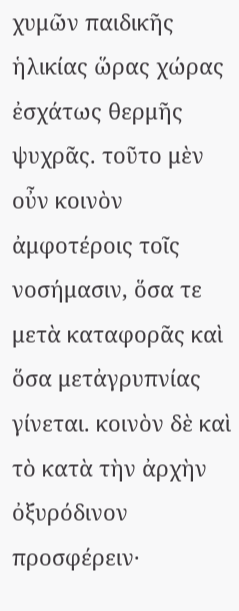χυμῶν παιδικῆς ἡλικίας ὥρας χώρας ἐσχάτως θερμῆς ψυχρᾶς. τοῦτο μὲν οὖν κοινὸν ἀμφοτέροις τοῖς νοσήμασιν, ὅσα τε μετὰ καταφορᾶς καὶ ὅσα μετἀγρυπνίας γίνεται. κοινὸν δὲ καὶ τὸ κατὰ τὴν ἀρχὴν ὀξυρόδινον προσφέρειν·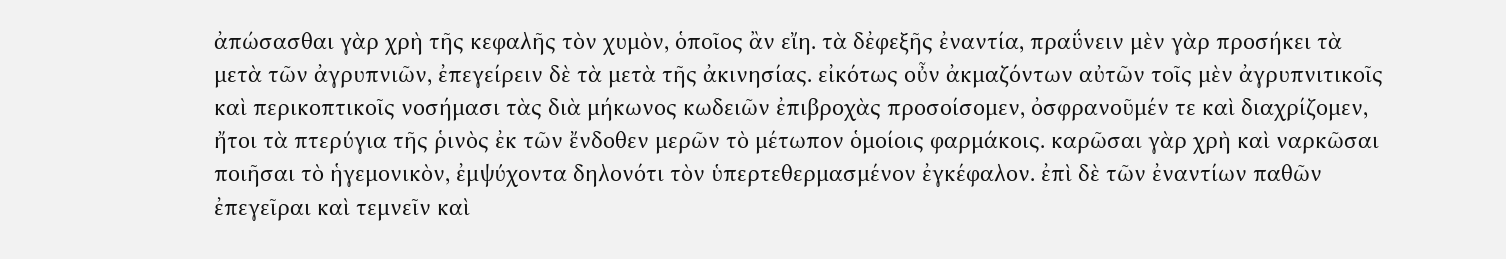ἀπώσασθαι γὰρ χρὴ τῆς κεφαλῆς τὸν χυμὸν, ὁποῖος ἂν εἴη. τὰ δἐφεξῆς ἐναντία, πραΰνειν μὲν γὰρ προσήκει τὰ μετὰ τῶν ἀγρυπνιῶν, ἐπεγείρειν δὲ τὰ μετὰ τῆς ἀκινησίας. εἰκότως οὖν ἀκμαζόντων αὐτῶν τοῖς μὲν ἀγρυπνιτικοῖς καὶ περικοπτικοῖς νοσήμασι τὰς διὰ μήκωνος κωδειῶν ἐπιβροχὰς προσοίσομεν, ὀσφρανοῦμέν τε καὶ διαχρίζομεν, ἤτοι τὰ πτερύγια τῆς ῥινὸς ἐκ τῶν ἔνδοθεν μερῶν τὸ μέτωπον ὁμοίοις φαρμάκοις. καρῶσαι γὰρ χρὴ καὶ ναρκῶσαι ποιῆσαι τὸ ἡγεμονικὸν, ἐμψύχοντα δηλονότι τὸν ὑπερτεθερμασμένον ἐγκέφαλον. ἐπὶ δὲ τῶν ἐναντίων παθῶν ἐπεγεῖραι καὶ τεμνεῖν καὶ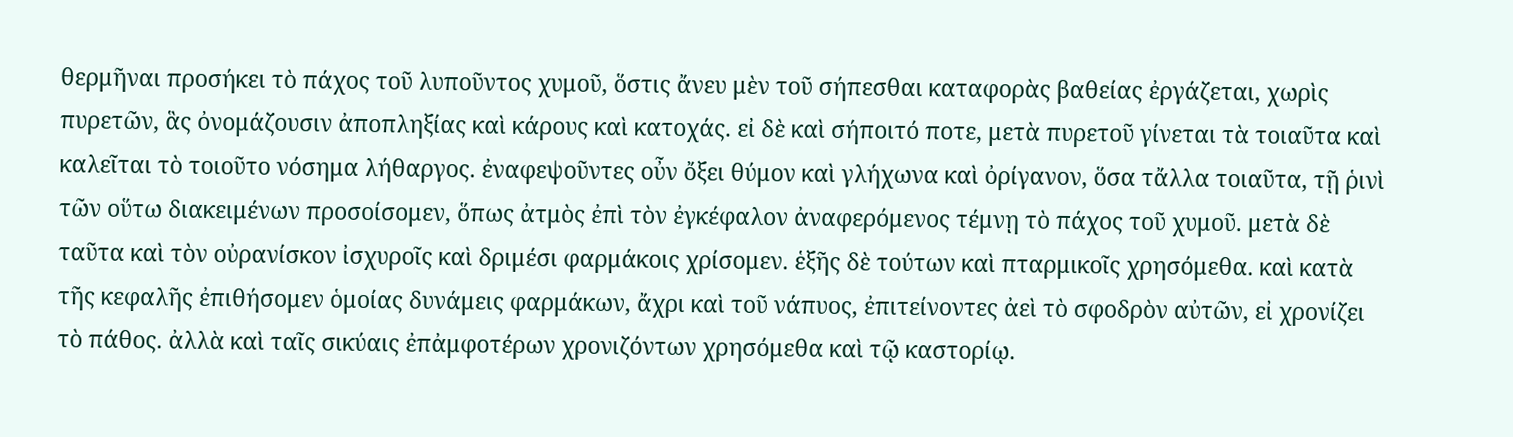θερμῆναι προσήκει τὸ πάχος τοῦ λυποῦντος χυμοῦ, ὅστις ἄνευ μὲν τοῦ σήπεσθαι καταφορὰς βαθείας ἐργάζεται, χωρὶς πυρετῶν, ἃς ὀνομάζουσιν ἀποπληξίας καὶ κάρους καὶ κατοχάς. εἰ δὲ καὶ σήποιτό ποτε, μετὰ πυρετοῦ γίνεται τὰ τοιαῦτα καὶ καλεῖται τὸ τοιοῦτο νόσημα λήθαργος. ἐναφεψοῦντες οὖν ὄξει θύμον καὶ γλήχωνα καὶ ὀρίγανον, ὅσα τἄλλα τοιαῦτα, τῇ ῥινὶ τῶν οὕτω διακειμένων προσοίσομεν, ὅπως ἀτμὸς ἐπὶ τὸν ἐγκέφαλον ἀναφερόμενος τέμνῃ τὸ πάχος τοῦ χυμοῦ. μετὰ δὲ ταῦτα καὶ τὸν οὐρανίσκον ἰσχυροῖς καὶ δριμέσι φαρμάκοις χρίσομεν. ἑξῆς δὲ τούτων καὶ πταρμικοῖς χρησόμεθα. καὶ κατὰ τῆς κεφαλῆς ἐπιθήσομεν ὁμοίας δυνάμεις φαρμάκων, ἄχρι καὶ τοῦ νάπυος, ἐπιτείνοντες ἀεὶ τὸ σφοδρὸν αὐτῶν, εἰ χρονίζει τὸ πάθος. ἀλλὰ καὶ ταῖς σικύαις ἐπἀμφοτέρων χρονιζόντων χρησόμεθα καὶ τῷ καστορίῳ.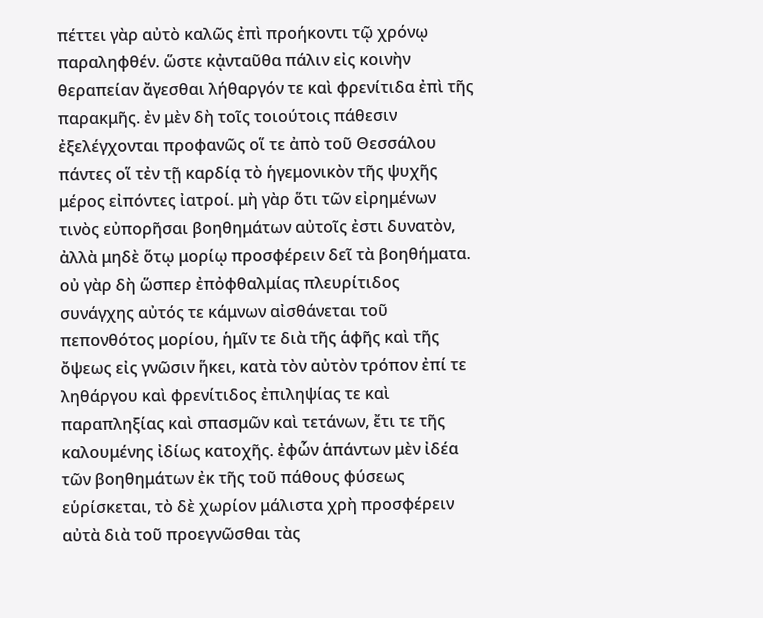πέττει γὰρ αὐτὸ καλῶς ἐπὶ προήκοντι τῷ χρόνῳ παραληφθέν. ὥστε κᾀνταῦθα πάλιν εἰς κοινὴν θεραπείαν ἄγεσθαι λήθαργόν τε καὶ φρενίτιδα ἐπὶ τῆς παρακμῆς. ἐν μὲν δὴ τοῖς τοιούτοις πάθεσιν ἐξελέγχονται προφανῶς οἵ τε ἀπὸ τοῦ Θεσσάλου πάντες οἵ τἐν τῇ καρδίᾳ τὸ ἡγεμονικὸν τῆς ψυχῆς μέρος εἰπόντες ἰατροί. μὴ γὰρ ὅτι τῶν εἰρημένων τινὸς εὐπορῆσαι βοηθημάτων αὐτοῖς ἐστι δυνατὸν, ἀλλὰ μηδὲ ὅτῳ μορίῳ προσφέρειν δεῖ τὰ βοηθήματα. οὐ γὰρ δὴ ὥσπερ ἐπὀφθαλμίας πλευρίτιδος συνάγχης αὐτός τε κάμνων αἰσθάνεται τοῦ πεπονθότος μορίου, ἡμῖν τε διὰ τῆς ἁφῆς καὶ τῆς ὄψεως εἰς γνῶσιν ἥκει, κατὰ τὸν αὐτὸν τρόπον ἐπί τε ληθάργου καὶ φρενίτιδος ἐπιληψίας τε καὶ παραπληξίας καὶ σπασμῶν καὶ τετάνων, ἔτι τε τῆς καλουμένης ἰδίως κατοχῆς. ἐφὧν ἁπάντων μὲν ἰδέα τῶν βοηθημάτων ἐκ τῆς τοῦ πάθους φύσεως εὑρίσκεται, τὸ δὲ χωρίον μάλιστα χρὴ προσφέρειν αὐτὰ διὰ τοῦ προεγνῶσθαι τὰς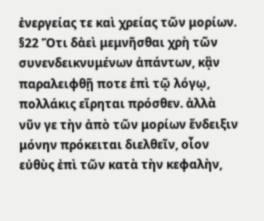ἐνεργείας τε καὶ χρείας τῶν μορίων.
§22 Ὅτι δἀεὶ μεμνῆσθαι χρὴ τῶν συνενδεικνυμένων ἁπάντων, κᾂν παραλειφθῇ ποτε ἐπὶ τῷ λόγῳ, πολλάκις εἴρηται πρόσθεν. ἀλλὰ νῦν γε τὴν ἀπὸ τῶν μορίων ἔνδειξιν μόνην πρόκειται διελθεῖν, οἷον εὐθὺς ἐπὶ τῶν κατὰ τὴν κεφαλὴν,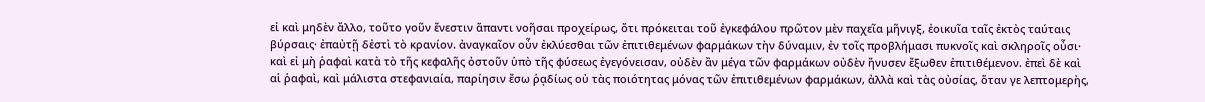εἰ καὶ μηδὲν ἄλλο, τοῦτο γοῦν ἔνεστιν ἅπαντι νοῆσαι προχείρως, ὅτι πρόκειται τοῦ ἐγκεφάλου πρῶτον μὲν παχεῖα μῆνιγξ, ἐοικυῖα ταῖς ἐκτὸς ταύταις βύρσαις· ἐπαὐτῇ δἐστὶ τὸ κρανίον. ἀναγκαῖον οὖν ἐκλύεσθαι τῶν ἐπιτιθεμένων φαρμάκων τὴν δύναμιν, ἐν τοῖς προβλήμασι πυκνοῖς καὶ σκληροῖς οὖσι· καὶ εἰ μὴ ῥαφαὶ κατὰ τὸ τῆς κεφαλῆς ὀστοῦν ὑπὸ τῆς φύσεως ἐγεγόνεισαν, οὐδὲν ἂν μέγα τῶν φαρμάκων οὐδὲν ἤνυσεν ἔξωθεν ἐπιτιθέμενον. ἐπεὶ δὲ καὶ αἱ ῥαφαὶ, καὶ μάλιστα στεφανιαία, παρίησιν ἔσω ῥᾳδίως οὐ τὰς ποιότητας μόνας τῶν ἐπιτιθεμένων φαρμάκων, ἀλλὰ καὶ τὰς οὐσίας, ὅταν γε λεπτομερὴς,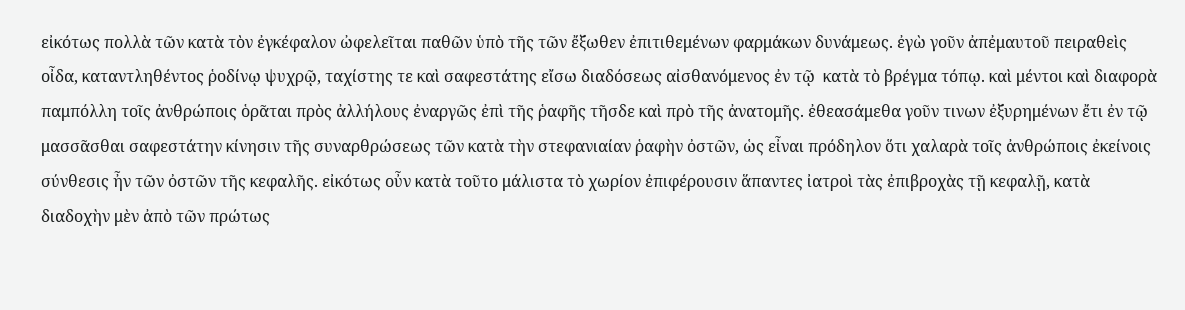εἰκότως πολλὰ τῶν κατὰ τὸν ἐγκέφαλον ὠφελεῖται παθῶν ὑπὸ τῆς τῶν ἔξωθεν ἐπιτιθεμένων φαρμάκων δυνάμεως. ἐγὼ γοῦν ἀπἐμαυτοῦ πειραθεὶς οἶδα, καταντληθέντος ῥοδίνῳ ψυχρῷ, ταχίστης τε καὶ σαφεστάτης εἴσω διαδόσεως αἰσθανόμενος ἐν τῷ  κατὰ τὸ βρέγμα τόπῳ. καὶ μέντοι καὶ διαφορὰ παμπόλλη τοῖς ἀνθρώποις ὁρᾶται πρὸς ἀλλήλους ἐναργῶς ἐπὶ τῆς ῥαφῆς τῆσδε καὶ πρὸ τῆς ἀνατομῆς. ἐθεασάμεθα γοῦν τινων ἐξυρημένων ἔτι ἐν τῷ μασσᾶσθαι σαφεστάτην κίνησιν τῆς συναρθρώσεως τῶν κατὰ τὴν στεφανιαίαν ῥαφὴν ὀστῶν, ὡς εἶναι πρόδηλον ὅτι χαλαρὰ τοῖς ἀνθρώποις ἐκείνοις σύνθεσις ἦν τῶν ὀστῶν τῆς κεφαλῆς. εἰκότως οὖν κατὰ τοῦτο μάλιστα τὸ χωρίον ἐπιφέρουσιν ἅπαντες ἰατροὶ τὰς ἐπιβροχὰς τῇ κεφαλῇ, κατὰ διαδοχὴν μὲν ἀπὸ τῶν πρώτως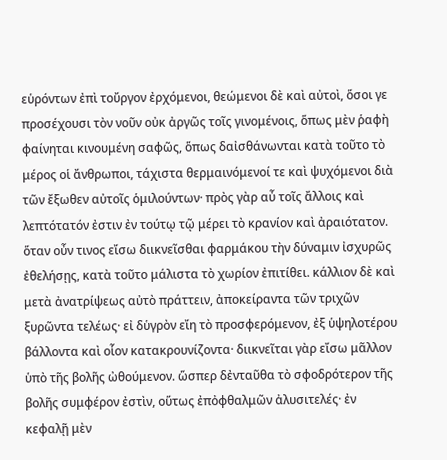εὑρόντων ἐπὶ τοὔργον ἐρχόμενοι, θεώμενοι δὲ καὶ αὐτοὶ, ὅσοι γε προσέχουσι τὸν νοῦν οὐκ ἀργῶς τοῖς γινομένοις, ὅπως μὲν ῥαφὴ φαίνηται κινουμένη σαφῶς, ὅπως δαἰσθάνωνται κατὰ τοῦτο τὸ μέρος οἱ ἄνθρωποι, τάχιστα θερμαινόμενοί τε καὶ ψυχόμενοι διὰ τῶν ἔξωθεν αὐτοῖς ὁμιλούντων· πρὸς γὰρ αὖ τοῖς ἄλλοις καὶ λεπτότατόν ἐστιν ἐν τούτῳ τῷ μέρει τὸ κρανίον καὶ ἀραιότατον. ὅταν οὖν τινος εἴσω διικνεῖσθαι φαρμάκου τὴν δύναμιν ἰσχυρῶς ἐθελήσῃς, κατὰ τοῦτο μάλιστα τὸ χωρίον ἐπιτίθει. κάλλιον δὲ καὶ μετὰ ἀνατρίψεως αὐτὸ πράττειν, ἀποκείραντα τῶν τριχῶν ξυρῶντα τελέως· εἰ δὑγρὸν εἴη τὸ προσφερόμενον, ἐξ ὑψηλοτέρου βάλλοντα καὶ οἷον κατακρουνίζοντα· διικνεῖται γὰρ εἴσω μᾶλλον ὑπὸ τῆς βολῆς ὠθούμενον. ὥσπερ δἐνταῦθα τὸ σφοδρότερον τῆς βολῆς συμφέρον ἐστὶν, οὕτως ἐπὀφθαλμῶν ἀλυσιτελές· ἐν κεφαλῇ μὲν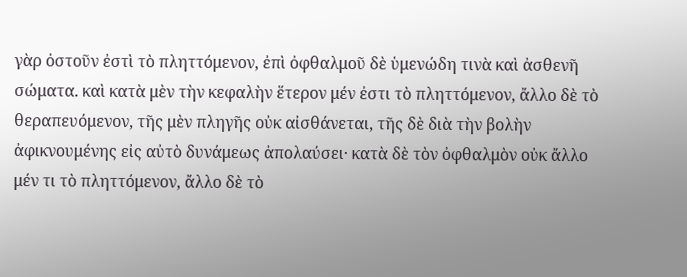γὰρ ὀστοῦν ἐστὶ τὸ πληττόμενον, ἐπὶ ὀφθαλμοῦ δὲ ὑμενώδη τινὰ καὶ ἀσθενῆ σώματα. καὶ κατὰ μὲν τὴν κεφαλὴν ἕτερον μέν ἐστι τὸ πληττόμενον, ἄλλο δὲ τὸ θεραπευόμενον, τῆς μὲν πληγῆς οὐκ αἰσθάνεται, τῆς δὲ διὰ τὴν βολὴν ἀφικνουμένης εἰς αὐτὸ δυνάμεως ἀπολαύσει· κατὰ δὲ τὸν ὀφθαλμὸν οὐκ ἄλλο μέν τι τὸ πληττόμενον, ἄλλο δὲ τὸ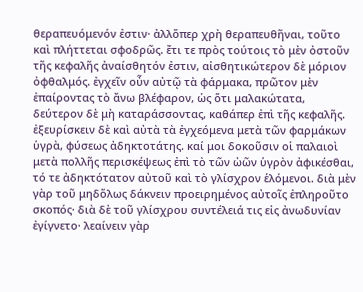θεραπευόμενόν ἐστιν· ἀλλὅπερ χρὴ θεραπευθῆναι, τοῦτο καὶ πλήττεται σφοδρῶς. ἔτι τε πρὸς τούτοις τὸ μὲν ὀστοῦν τῆς κεφαλῆς ἀναίσθητόν ἐστιν, αἰσθητικώτερον δὲ μόριον ὀφθαλμός. ἐγχεῖν οὖν αὐτῷ τὰ φάρμακα, πρῶτον μὲν ἐπαίροντας τὸ ἄνω βλέφαρον, ὡς ὅτι μαλακώτατα, δεύτερον δὲ μὴ καταράσσοντας, καθάπερ ἐπὶ τῆς κεφαλῆς. ἐξευρίσκειν δὲ καὶ αὐτὰ τὰ ἐγχεόμενα μετὰ τῶν φαρμάκων ὑγρὰ, φύσεως ἀδηκτοτάτης. καί μοι δοκοῦσιν οἱ παλαιοὶ μετὰ πολλῆς περισκέψεως ἐπὶ τὸ τῶν ὠῶν ὑγρὸν ἀφικέσθαι, τό τε ἀδηκτότατον αὐτοῦ καὶ τὸ γλίσχρον ἑλόμενοι. διὰ μὲν γὰρ τοῦ μηδὅλως δάκνειν προειρημένος αὐτοῖς ἐπληροῦτο σκοπός· διὰ δὲ τοῦ γλίσχρου συντέλειά τις εἰς ἀνωδυνίαν ἐγίγνετο· λεαίνειν γὰρ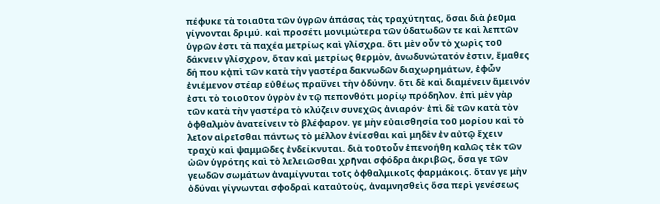πέφυκε τὰ τοιαῦτα τῶν ὑγρῶν ἁπάσας τὰς τραχύτητας, ὅσαι διὰ ῥεῦμα γίγνονται δριμύ. καὶ προσέτι μονιμώτερα τῶν ὑδατωδῶν τε καὶ λεπτῶν ὑγρῶν ἐστι τὰ παχέα μετρίως καὶ γλίσχρα. ὅτι μὲν οὖν τὸ χωρὶς τοῦ δάκνειν γλίσχρον, ὅταν καὶ μετρίως θερμὸν, ἀνωδυνώτατόν ἐστιν, ἔμαθες δή που κᾀπὶ τῶν κατὰ τὴν γαστέρα δακνωδῶν διαχωρημάτων, ἐφὧν ἐνιέμενον στέαρ εὐθέως πραΰνει τὴν ὀδύνην. ὅτι δὲ καὶ διαμένειν ἄμεινόν ἐστι τὸ τοιοῦτον ὑγρὸν ἐν τῷ πεπονθότι μορίῳ πρόδηλον. ἐπὶ μὲν γὰρ τῶν κατὰ τὴν γαστέρα τὸ κλύζειν συνεχῶς ἀνιαρόν· ἐπὶ δὲ τῶν κατὰ τὸν ὀφθαλμὸν ἀνατείνειν τὸ βλέφαρον. γε μὴν εὐαισθησία τοῦ μορίου καὶ τὸ λεῖον αἱρεῖσθαι πάντως τὸ μέλλον ἐνίεσθαι καὶ μηδὲν ἐν αὐτῷ ἔχειν τραχὺ καὶ ψαμμῶδες ἐνδείκνυται. διὰ τοῦτοὖν ἐπενοήθη καλῶς τἐκ τῶν ὠῶν ὑγρότης καὶ τὸ λελειῶσθαι χρῆναι σφόδρα ἀκριβῶς, ὅσα γε τῶν γεωδῶν σωμάτων ἀναμίγνυται τοῖς ὀφθαλμικοῖς φαρμάκοις. ὅταν γε μὴν ὀδύναι γίγνωνται σφοδραὶ καταὐτοὺς, ἀναμνησθεὶς ὅσα περὶ γενέσεως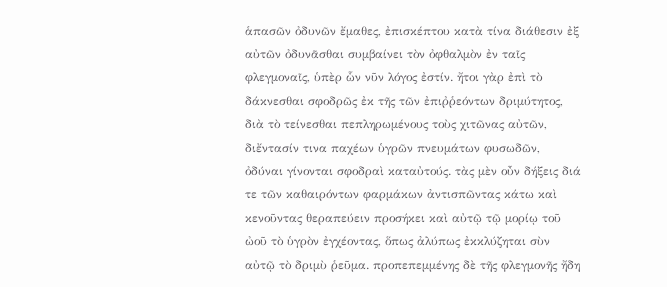ἁπασῶν ὀδυνῶν ἔμαθες, ἐπισκέπτου κατὰ τίνα διάθεσιν ἐξ αὐτῶν ὀδυνᾶσθαι συμβαίνει τὸν ὀφθαλμὸν ἐν ταῖς φλεγμοναῖς, ὑπὲρ ὧν νῦν λόγος ἐστίν. ἤτοι γὰρ ἐπὶ τὸ δάκνεσθαι σφοδρῶς ἐκ τῆς τῶν ἐπιῤῥεόντων δριμύτητος, διὰ τὸ τείνεσθαι πεπληρωμένους τοὺς χιτῶνας αὐτῶν, διἔντασίν τινα παχέων ὑγρῶν πνευμάτων φυσωδῶν, ὀδύναι γίνονται σφοδραὶ καταὐτούς. τὰς μὲν οὖν δήξεις διά τε τῶν καθαιρόντων φαρμάκων ἀντισπῶντας κάτω καὶ κενοῦντας θεραπεύειν προσήκει καὶ αὐτῷ τῷ μορίῳ τοῦ ὠοῦ τὸ ὑγρὸν ἐγχέοντας, ὅπως ἀλύπως ἐκκλύζηται σὺν αὐτῷ τὸ δριμὺ ῥεῦμα. προπεπεμμένης δὲ τῆς φλεγμονῆς ἤδη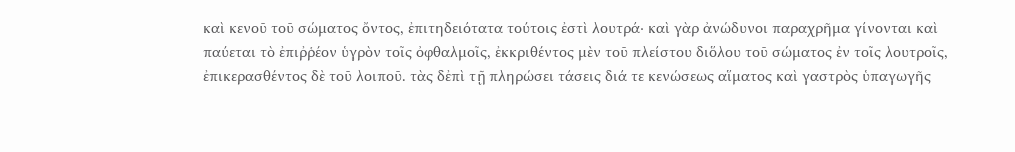καὶ κενοῦ τοῦ σώματος ὄντος, ἐπιτηδειότατα τούτοις ἐστὶ λουτρά· καὶ γὰρ ἀνώδυνοι παραχρῆμα γίνονται καὶ παύεται τὸ ἐπιῤῥέον ὑγρὸν τοῖς ὀφθαλμοῖς, ἐκκριθέντος μὲν τοῦ πλείστου διὅλου τοῦ σώματος ἐν τοῖς λουτροῖς, ἐπικερασθέντος δὲ τοῦ λοιποῦ. τὰς δἐπὶ τῇ πληρώσει τάσεις διά τε κενώσεως αἵματος καὶ γαστρὸς ὑπαγωγῆς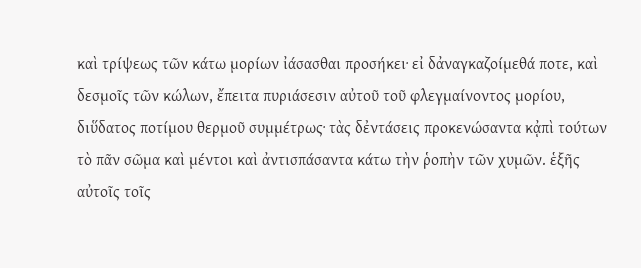καὶ τρίψεως τῶν κάτω μορίων ἰάσασθαι προσήκει· εἰ δἀναγκαζοίμεθά ποτε, καὶ δεσμοῖς τῶν κώλων, ἔπειτα πυριάσεσιν αὐτοῦ τοῦ φλεγμαίνοντος μορίου, διὕδατος ποτίμου θερμοῦ συμμέτρως· τὰς δἐντάσεις προκενώσαντα κᾀπὶ τούτων τὸ πᾶν σῶμα καὶ μέντοι καὶ ἀντισπάσαντα κάτω τὴν ῥοπὴν τῶν χυμῶν. ἑξῆς αὐτοῖς τοῖς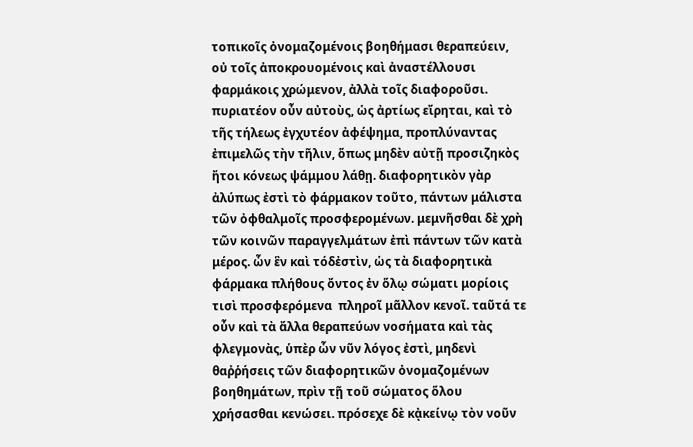τοπικοῖς ὀνομαζομένοις βοηθήμασι θεραπεύειν, οὐ τοῖς ἀποκρουομένοις καὶ ἀναστέλλουσι φαρμάκοις χρώμενον, ἀλλὰ τοῖς διαφοροῦσι. πυριατέον οὖν αὐτοὺς, ὡς ἀρτίως εἴρηται, καὶ τὸ τῆς τήλεως ἐγχυτέον ἀφέψημα, προπλύναντας ἐπιμελῶς τὴν τῆλιν, ὅπως μηδὲν αὐτῇ προσιζηκὸς ἤτοι κόνεως ψάμμου λάθῃ. διαφορητικὸν γὰρ ἀλύπως ἐστὶ τὸ φάρμακον τοῦτο, πάντων μάλιστα τῶν ὀφθαλμοῖς προσφερομένων. μεμνῆσθαι δὲ χρὴ τῶν κοινῶν παραγγελμάτων ἐπὶ πάντων τῶν κατὰ μέρος. ὧν ἓν καὶ τόδἐστὶν, ὡς τὰ διαφορητικὰ φάρμακα πλήθους ὄντος ἐν ὅλῳ σώματι μορίοις τισὶ προσφερόμενα  πληροῖ μᾶλλον κενοῖ. ταῦτά τε οὖν καὶ τὰ ἄλλα θεραπεύων νοσήματα καὶ τὰς φλεγμονὰς, ὑπὲρ ὧν νῦν λόγος ἐστὶ, μηδενὶ θαῤῥήσεις τῶν διαφορητικῶν ὀνομαζομένων βοηθημάτων, πρὶν τῇ τοῦ σώματος ὅλου χρήσασθαι κενώσει. πρόσεχε δὲ κᾀκείνῳ τὸν νοῦν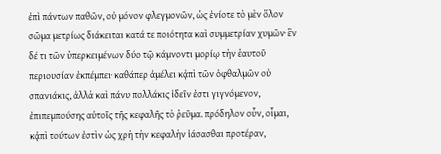ἐπὶ πάντων παθῶν, οὐ μόνον φλεγμονῶν, ὡς ἐνίοτε τὸ μὲν ὅλον σῶμα μετρίως διάκειται κατά τε ποιότητα καὶ συμμετρίαν χυμῶν· ἓν δέ τι τῶν ὑπερκειμένων δύο τῷ κάμνοντι μορίῳ τὴν ἑαυτοῦ περιουσίαν ἐκπέμπει· καθάπερ ἀμέλει κᾀπὶ τῶν ὀφθαλμῶν οὐ σπανιάκις, ἀλλὰ καὶ πάνυ πολλάκις ἰδεῖν ἐστι γιγνόμενον, ἐπιπεμπούσης αὐτοῖς τῆς κεφαλῆς τὸ ῥεῦμα. πρόδηλον οὖν, οἶμαι, κᾀπὶ τούτων ἐστὶν ὡς χρὴ τὴν κεφαλὴν ἰάσασθαι προτέραν,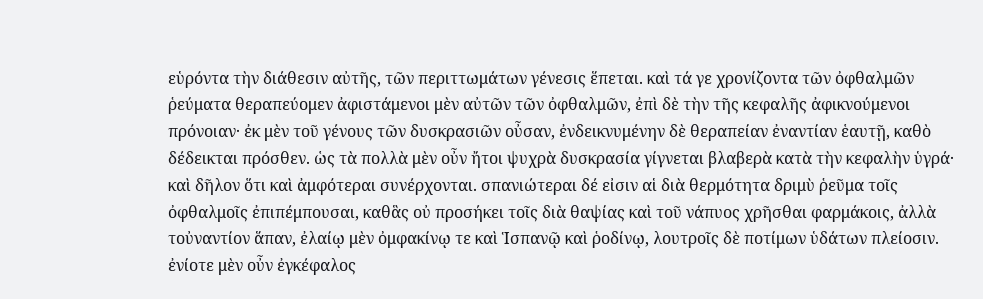εὑρόντα τὴν διάθεσιν αὐτῆς, τῶν περιττωμάτων γένεσις ἕπεται. καὶ τά γε χρονίζοντα τῶν ὀφθαλμῶν ῥεύματα θεραπεύομεν ἀφιστάμενοι μὲν αὐτῶν τῶν ὀφθαλμῶν, ἐπὶ δὲ τὴν τῆς κεφαλῆς ἀφικνούμενοι πρόνοιαν· ἐκ μὲν τοῦ γένους τῶν δυσκρασιῶν οὖσαν, ἐνδεικνυμένην δὲ θεραπείαν ἐναντίαν ἑαυτῇ, καθὸ δέδεικται πρόσθεν. ὡς τὰ πολλὰ μὲν οὖν ἤτοι ψυχρὰ δυσκρασία γίγνεται βλαβερὰ κατὰ τὴν κεφαλὴν ὑγρά· καὶ δῆλον ὅτι καὶ ἀμφότεραι συνέρχονται. σπανιώτεραι δέ εἰσιν αἱ διὰ θερμότητα δριμὺ ῥεῦμα τοῖς ὀφθαλμοῖς ἐπιπέμπουσαι, καθἃς οὐ προσήκει τοῖς διὰ θαψίας καὶ τοῦ νάπυος χρῆσθαι φαρμάκοις, ἀλλὰ τοὐναντίον ἅπαν, ἐλαίῳ μὲν ὀμφακίνῳ τε καὶ Ἱσπανῷ καὶ ῥοδίνῳ, λουτροῖς δὲ ποτίμων ὑδάτων πλείοσιν. ἐνίοτε μὲν οὖν ἐγκέφαλος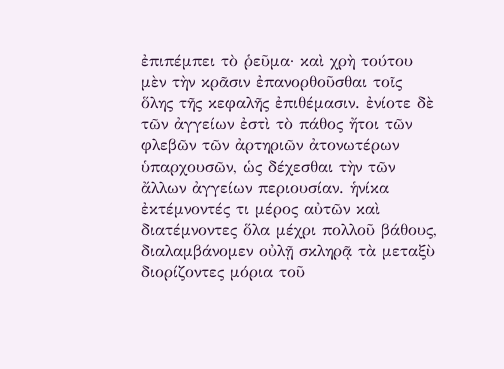ἐπιπέμπει τὸ ῥεῦμα· καὶ χρὴ τούτου μὲν τὴν κρᾶσιν ἐπανορθοῦσθαι τοῖς ὅλης τῆς κεφαλῆς ἐπιθέμασιν. ἐνίοτε δὲ τῶν ἀγγείων ἐστὶ τὸ πάθος ἤτοι τῶν φλεβῶν τῶν ἀρτηριῶν ἀτονωτέρων ὑπαρχουσῶν, ὡς δέχεσθαι τὴν τῶν ἄλλων ἀγγείων περιουσίαν. ἡνίκα ἐκτέμνοντές τι μέρος αὐτῶν καὶ διατέμνοντες ὅλα μέχρι πολλοῦ βάθους, διαλαμβάνομεν οὐλῇ σκληρᾷ τὰ μεταξὺ διορίζοντες μόρια τοῦ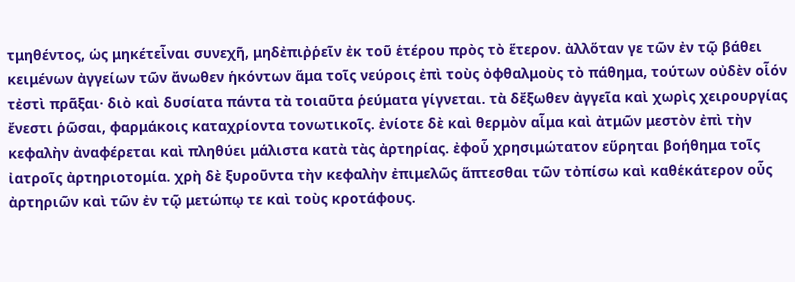τμηθέντος, ὡς μηκέτεἶναι συνεχῆ, μηδἐπιῤῥεῖν ἐκ τοῦ ἑτέρου πρὸς τὸ ἕτερον. ἀλλὅταν γε τῶν ἐν τῷ βάθει κειμένων ἀγγείων τῶν ἄνωθεν ἡκόντων ἅμα τοῖς νεύροις ἐπὶ τοὺς ὀφθαλμοὺς τὸ πάθημα, τούτων οὐδὲν οἷόν τἐστὶ πρᾶξαι· διὸ καὶ δυσίατα πάντα τὰ τοιαῦτα ῥεύματα γίγνεται. τὰ δἔξωθεν ἀγγεῖα καὶ χωρὶς χειρουργίας ἔνεστι ῥῶσαι, φαρμάκοις καταχρίοντα τονωτικοῖς. ἐνίοτε δὲ καὶ θερμὸν αἷμα καὶ ἀτμῶν μεστὸν ἐπὶ τὴν κεφαλὴν ἀναφέρεται καὶ πληθύει μάλιστα κατὰ τὰς ἀρτηρίας. ἐφοὗ χρησιμώτατον εὕρηται βοήθημα τοῖς ἰατροῖς ἀρτηριοτομία. χρὴ δὲ ξυροῦντα τὴν κεφαλὴν ἐπιμελῶς ἅπτεσθαι τῶν τὀπίσω καὶ καθἑκάτερον οὖς ἀρτηριῶν καὶ τῶν ἐν τῷ μετώπῳ τε καὶ τοὺς κροτάφους.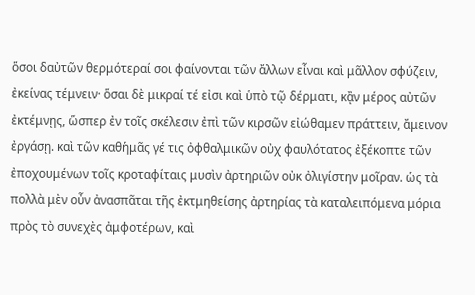ὅσοι δαὐτῶν θερμότεραί σοι φαίνονται τῶν ἄλλων εἶναι καὶ μᾶλλον σφύζειν, ἐκείνας τέμνειν· ὅσαι δὲ μικραί τέ εἰσι καὶ ὑπὸ τῷ δέρματι, κᾂν μέρος αὐτῶν ἐκτέμνῃς, ὥσπερ ἐν τοῖς σκέλεσιν ἐπὶ τῶν κιρσῶν εἰώθαμεν πράττειν, ἄμεινον ἐργάσῃ. καὶ τῶν καθἡμᾶς γέ τις ὀφθαλμικῶν οὐχ φαυλότατος ἐξέκοπτε τῶν ἐποχουμένων τοῖς κροταφίταις μυσὶν ἀρτηριῶν οὐκ ὀλιγίστην μοῖραν. ὡς τὰ πολλὰ μὲν οὖν ἀνασπᾶται τῆς ἐκτμηθείσης ἀρτηρίας τὰ καταλειπόμενα μόρια πρὸς τὸ συνεχὲς ἀμφοτέρων, καὶ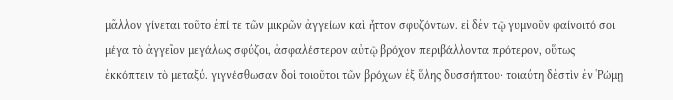μᾶλλον γίνεται τοῦτο ἐπί τε τῶν μικρῶν ἀγγείων καὶ ἧττον σφυζόντων. εἰ δἐν τῷ γυμνοῦν φαίνοιτό σοι μέγα τὸ ἀγγεῖον μεγάλως σφύζοι, ἀσφαλέστερον αὐτῷ βρόχον περιβάλλοντα πρότερον, οὕτως ἐκκόπτειν τὸ μεταξύ. γιγνέσθωσαν δοἱ τοιοῦτοι τῶν βρόχων ἐξ ὕλης δυσσήπτου· τοιαύτη δἐστὶν ἐν Ῥώμῃ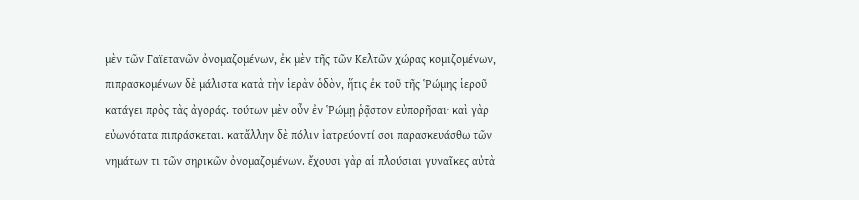μὲν τῶν Γαϊετανῶν ὀνομαζομένων, ἐκ μὲν τῆς τῶν Κελτῶν χώρας κομιζομένων, πιπρασκομένων δὲ μάλιστα κατὰ τὴν ἱερὰν ὁδὸν, ἥτις ἐκ τοῦ τῆς Ῥώμης ἱεροῦ κατάγει πρὸς τὰς ἀγοράς. τούτων μὲν οὖν ἐν Ῥώμῃ ῥᾷστον εὐπορῆσαι· καὶ γὰρ εὐωνότατα πιπράσκεται. κατἄλλην δὲ πόλιν ἰατρεύοντί σοι παρασκευάσθω τῶν νημάτων τι τῶν σηρικῶν ὀνομαζομένων. ἔχουσι γὰρ αἱ πλούσιαι γυναῖκες αὐτὰ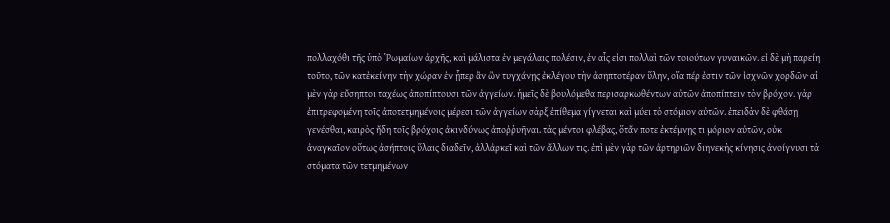πολλαχόθι τῆς ὑπὸ Ῥωμαίων ἀρχῆς, καὶ μάλιστα ἐν μεγάλαις πολέσιν, ἐν αἷς εἰσι πολλαὶ τῶν τοιούτων γυναικῶν. εἰ δὲ μὴ παρείη τοῦτο, τῶν κατἐκείνην τὴν χώραν ἐν ᾗπερ ἂν ὢν τυγχάνῃς ἐκλέγου τὴν ἀσηπτοτέραν ὕλην, οἵα πέρ ἐστιν τῶν ἰσχνῶν χορδῶν· αἱ μὲν γὰρ εὔσηπτοι ταχέως ἀποπίπτουσι τῶν ἀγγείων. ἡμεῖς δὲ βουλόμεθα περισαρκωθέντων αὐτῶν ἀποπίπτειν τὸν βρόχον. γὰρ ἐπιτρεφομένη τοῖς ἀποτετμημένοις μέρεσι τῶν ἀγγείων σὰρξ ἐπίθεμα γίγνεται καὶ μύει τὸ στόμιον αὐτῶν. ἐπειδὰν δὲ φθάσῃ γενέσθαι, καιρὸς ἤδη τοῖς βρόχοις ἀκινδύνως ἀποῤῥυῆναι. τὰς μέντοι φλέβας, ὅτἄν ποτε ἐκτέμνῃς τι μόριον αὐτῶν, οὐκ ἀναγκαῖον οὕτως ἀσήπτοις ὕλαις διαδεῖν, ἀλλἀρκεῖ καὶ τῶν ἄλλων τις. ἐπὶ μὲν γὰρ τῶν ἀρτηριῶν διηνεκὴς κίνησις ἀνοίγνυσι τὰ στόματα τῶν τετμημένων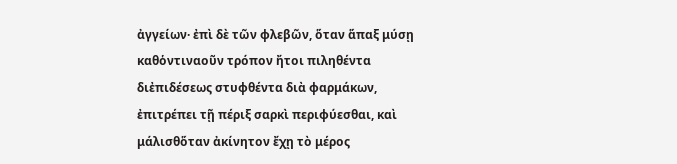ἀγγείων· ἐπὶ δὲ τῶν φλεβῶν, ὅταν ἅπαξ μύσῃ καθὁντιναοῦν τρόπον ἤτοι πιληθέντα διἐπιδέσεως στυφθέντα διὰ φαρμάκων, ἐπιτρέπει τῇ πέριξ σαρκὶ περιφύεσθαι, καὶ μάλισθὅταν ἀκίνητον ἔχῃ τὸ μέρος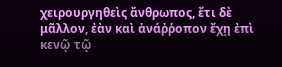χειρουργηθεὶς ἄνθρωπος, ἔτι δὲ μᾶλλον, ἐὰν καὶ ἀνάῤῥοπον ἔχῃ ἐπὶ κενῷ τῷ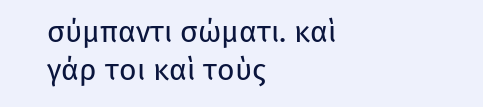σύμπαντι σώματι. καὶ γάρ τοι καὶ τοὺς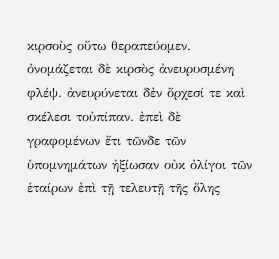κιρσοὺς οὕτω θεραπεύομεν. ὀνομάζεται δὲ κιρσὸς ἀνευρυσμένη φλέψ. ἀνευρύνεται δἐν ὄρχεσί τε καὶ σκέλεσι τοὐπίπαν. ἐπεὶ δὲ γραφομένων ἔτι τῶνδε τῶν ὑπομνημάτων ἠξίωσαν οὐκ ὀλίγοι τῶν ἑταίρων ἐπὶ τῇ τελευτῇ τῆς ὅλης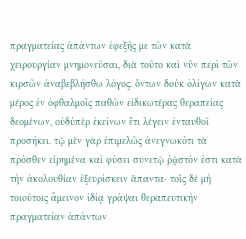πραγματείας ἁπάντων ἐφεξῆς με τῶν κατὰ χειρουργίαν μνημονεῦσαι, διὰ τοῦτο καὶ νῦν περὶ τῶν κιρσῶν ἀναβεβλήσθω λόγος. ὄντων δοὐκ ὀλίγων κατὰ μέρος ἐν ὀφθαλμοῖς παθῶν εἰδικωτέρας θεραπείας δεομένων, οὐδὑπὲρ ἐκείνων ἔτι λέγειν ἐνταυθοῖ προσήκει. τῷ μὲν γὰρ ἐπιμελῶς ἀνεγνωκότι τὰ πρόσθεν εἰρημένα καὶ φύσει συνετῷ ῥᾷστόν ἐστι κατὰ τὴν ἀκολουθίαν ἐξευρίσκειν ἅπαντα· τοῖς δὲ μὴ τοιούτοις ἄμεινον ἰδίᾳ γράψαι θεραπευτικὴν πραγματείαν ἁπάντων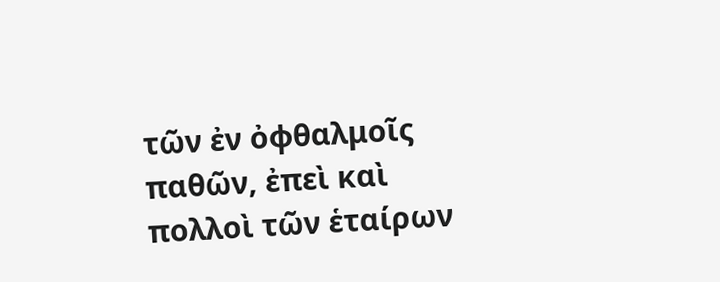τῶν ἐν ὀφθαλμοῖς παθῶν, ἐπεὶ καὶ πολλοὶ τῶν ἑταίρων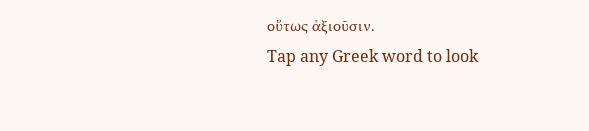οὕτως ἀξιοῦσιν.
Tap any Greek word to look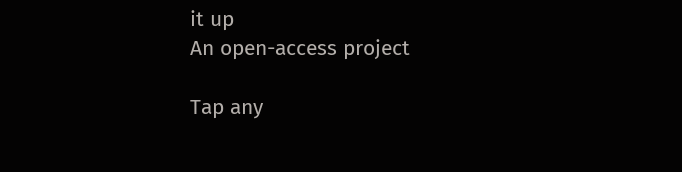it up
An open-access project

Tap any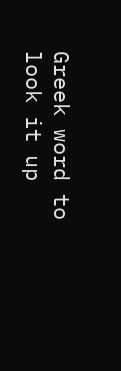Greek word to look it up